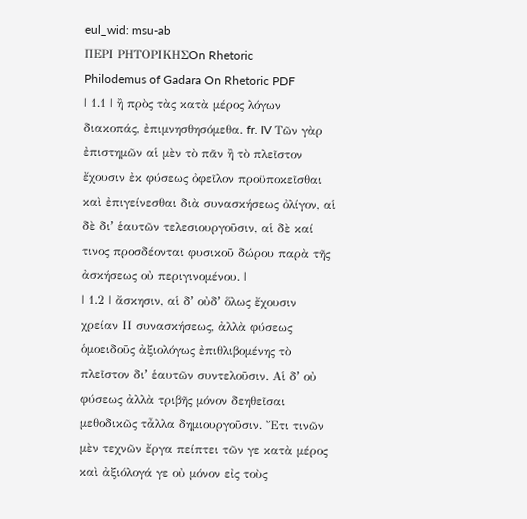eul_wid: msu-ab
ΠΕΡΙ ΡΗΤΟΡΙΚΗΣOn Rhetoric
Philodemus of Gadara On Rhetoric PDF
| 1.1 | ἢ πρὸς τὰς κατὰ μέρος λόγων διακοπάς, ἐπιμνησθησόμεθα. fr. IV Τῶν γὰρ ἐπιστημῶν αἱ μὲν τὸ πᾶν ἢ τὸ πλεῖστον ἔχουσιν ἐκ φύσεως ὀφεῖλον προϋποκεῖσθαι καὶ ἐπιγείνεσθαι διὰ συνασκήσεως ὀλίγον, αἱ δὲ διʼ ἑαυτῶν τελεσιουργοῦσιν, αἱ δὲ καί τινος προσδέονται φυσικοῦ δώρου παρὰ τῆς ἀσκήσεως οὐ περιγινομένου. |
| 1.2 | ἄσκησιν, αἱ δʼ οὐδʼ ὅλως ἔχουσιν χρείαν ΙΙ συνασκήσεως, ἀλλὰ φύσεως ὁμοειδοῦς ἀξιολόγως ἐπιθλιβομένης τὸ πλεῖστον διʼ ἑαυτῶν συντελοῦσιν. Αἱ δʼ οὐ φύσεως ἀλλὰ τριβῆς μόνον δεηθεῖσαι μεθοδικῶς τἆλλα δημιουργοῦσιν. Ἔτι τινῶν μὲν τεχνῶν ἔργα πείπτει τῶν γε κατὰ μέρος καὶ ἀξιόλογά γε οὐ μόνον εἰς τοὺς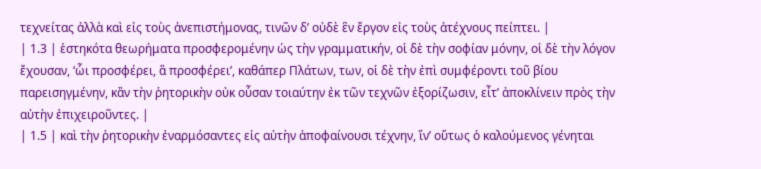τεχνείτας ἀλλὰ καὶ εἰς τοὺς ἀνεπιστήμονας, τινῶν δʼ οὐδὲ ἓν ἔργον εἰς τοὺς ἀτέχνους πείπτει. |
| 1.3 | ἑστηκότα θεωρήματα προσφερομένην ὡς τὴν γραμματικήν, οἱ δὲ τὴν σοφίαν μόνην, οἱ δὲ τὴν λόγον ἔχουσαν, ‘ὧι προσφέρει, ἃ προσφέρειʼ, καθάπερ Πλάτων, των, οἱ δὲ τὴν ἐπὶ συμφέροντι τοῦ βίου παρεισηγμένην, κἂν τὴν ῥητορικὴν οὐκ οὗσαν τοιαύτην ἐκ τῶν τεχνῶν ἐξορίζωσιν, εἶτʼ ἀποκλίνειν πρὸς τὴν αὐτὴν ἐπιχειροῦντες. |
| 1.5 | καὶ τὴν ῥητορικὴν ἐναρμόσαντες εἰς αὐτὴν ἀποφαίνουσι τέχνην, ἵνʼ οὕτως ὁ καλούμενος γένηται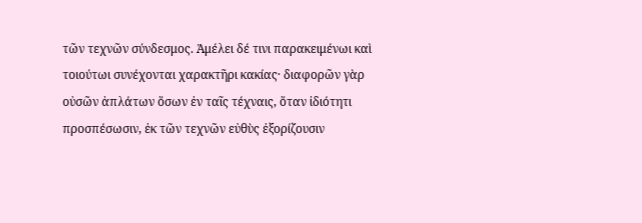τῶν τεχνῶν σύνδεσμος. Ἀμέλει δέ τινι παρακειμένωι καὶ τοιούτωι συνέχονται χαρακτῆρι κακίας· διαφορῶν γὰρ οὐσῶν ἀπλάτων ὅσων ἐν ταῖς τέχναις, ὅταν ἰδιότητι προσπέσωσιν, ἐκ τῶν τεχνῶν εὐθὺς ἐξορίζουσιν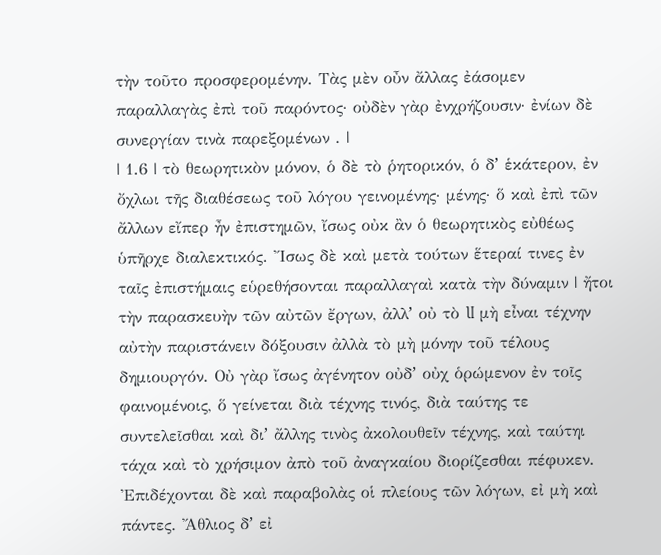τὴν τοῦτο προσφερομένην. Τὰς μὲν οὖν ἄλλας ἐάσομεν παραλλαγὰς ἐπὶ τοῦ παρόντος· οὐδὲν γὰρ ἐνχρήζουσιν· ἐνίων δὲ συνεργίαν τινὰ παρεξομένων . |
| 1.6 | τὸ θεωρητικὸν μόνον, ὁ δὲ τὸ ῥητορικόν, ὁ δʼ ἑκάτερον, ἐν ὄχλωι τῆς διαθέσεως τοῦ λόγου γεινομένης· μένης· ὅ καὶ ἐπὶ τῶν ἄλλων εἴπερ ἦν ἐπιστημῶν, ἴσως οὐκ ἂν ὁ θεωρητικὸς εὐθέως ὑπῆρχε διαλεκτικός. Ἴσως δὲ καὶ μετὰ τούτων ἕτεραί τινες ἐν ταῖς ἐπιστήμαις εὑρεθήσονται παραλλαγαὶ κατὰ τὴν δύναμιν | ἤτοι τὴν παρασκευὴν τῶν αὐτῶν ἔργων, ἀλλʼ οὐ τὸ lI μὴ εἶναι τέχνην αὐτὴν παριστάνειν δόξουσιν ἀλλὰ τὸ μὴ μόνην τοῦ τέλους δημιουργόν. Οὐ γὰρ ἴσως ἀγένητον οὐδʼ οὐχ ὁρώμενον ἐν τοῖς φαινομένοις, ὅ γείνεται διὰ τέχνης τινός, διὰ ταύτης τε συντελεῖσθαι καὶ διʼ ἄλλης τινὸς ἀκολουθεῖν τέχνης, καὶ ταύτηι τάχα καὶ τὸ χρήσιμον ἀπὸ τοῦ ἀναγκαίου διορίζεσθαι πέφυκεν. Ἐπιδέχονται δὲ καὶ παραβολὰς οἱ πλείους τῶν λόγων, εἰ μὴ καὶ πάντες. Ἄθλιος δʼ εἰ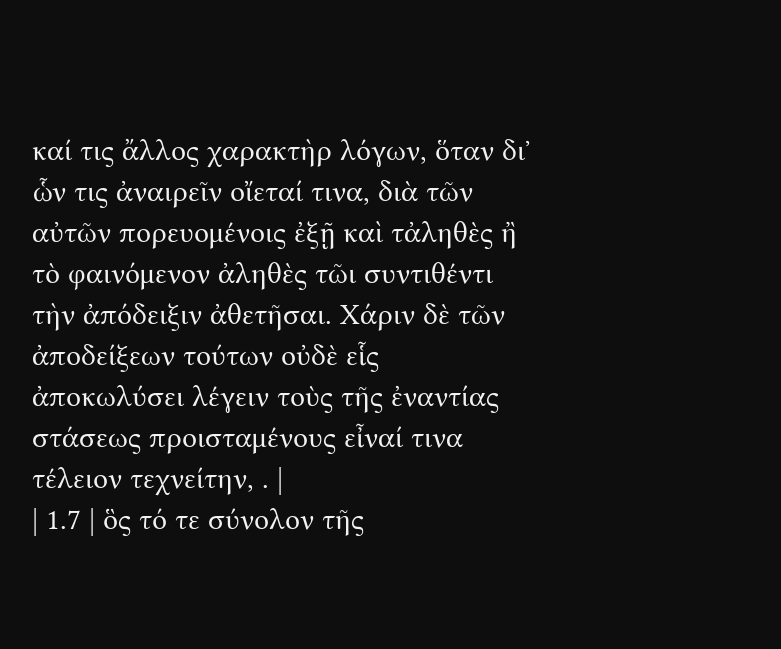καί τις ἄλλος χαρακτὴρ λόγων, ὅταν διʼ ὧν τις ἀναιρεῖν οἴεταί τινα, διὰ τῶν αὐτῶν πορευομένοις ἐξῇ καὶ τἀληθὲς ἢ τὸ φαινόμενον ἀληθὲς τῶι συντιθέντι τὴν ἀπόδειξιν ἀθετῆσαι. Χάριν δὲ τῶν ἀποδείξεων τούτων οὐδὲ εἷς ἀποκωλύσει λέγειν τοὺς τῆς ἐναντίας στάσεως προισταμένους εἶναί τινα τέλειον τεχνείτην, . |
| 1.7 | ὃς τό τε σύνολον τῆς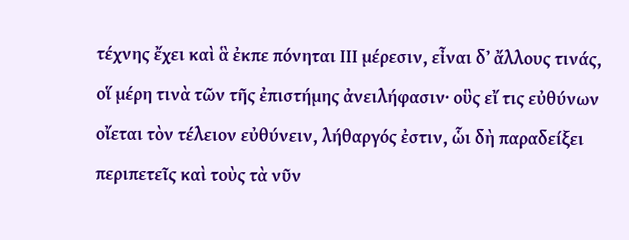τέχνης ἔχει καὶ ἃ ἐκπε πόνηται ΙΙΙ μέρεσιν, εἶναι δʼ ἄλλους τινάς, οἵ μέρη τινὰ τῶν τῆς ἐπιστήμης ἀνειλήφασιν· οὓς εἴ τις εὐθύνων οἴεται τὸν τέλειον εὐθύνειν, λήθαργός ἐστιν, ὧι δὴ παραδείξει περιπετεῖς καὶ τοὺς τὰ νῦν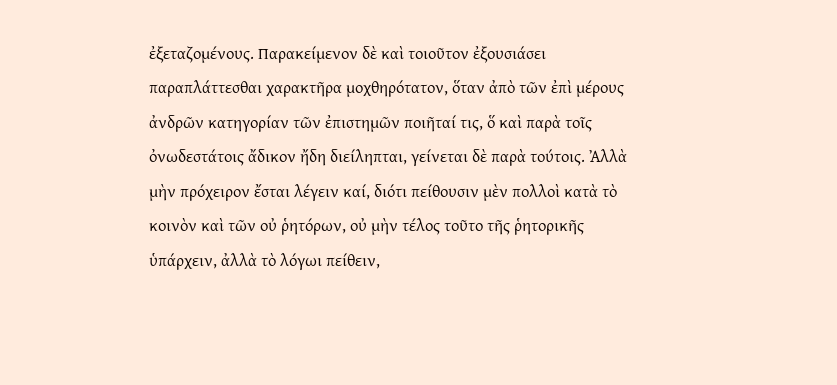ἐξεταζομένους. Παρακείμενον δὲ καὶ τοιοῦτον ἐξουσιάσει παραπλάττεσθαι χαρακτῆρα μοχθηρότατον, ὅταν ἀπὸ τῶν ἐπὶ μέρους ἀνδρῶν κατηγορίαν τῶν ἐπιστημῶν ποιῆταί τις, ὅ καὶ παρὰ τοῖς ὀνωδεστάτοις ἄδικον ἤδη διείληπται, γείνεται δὲ παρὰ τούτοις. Ἀλλὰ μὴν πρόχειρον ἔσται λέγειν καί, διότι πείθουσιν μὲν πολλοὶ κατὰ τὸ κοινὸν καὶ τῶν οὐ ῥητόρων, οὐ μὴν τέλος τοῦτο τῆς ῥητορικῆς ὑπάρχειν, ἀλλὰ τὸ λόγωι πείθειν,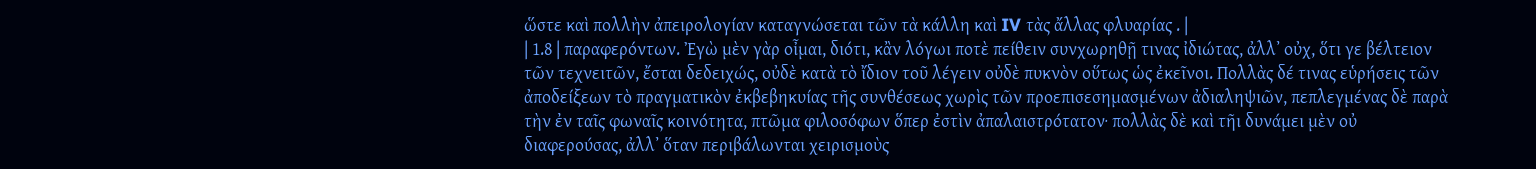ὥστε καὶ πολλὴν ἀπειρολογίαν καταγνώσεται τῶν τὰ κάλλη καὶ IV τὰς ἄλλας φλυαρίας . |
| 1.8 | παραφερόντων. Ἐγὼ μὲν γὰρ οἶμαι, διότι, κἂν λόγωι ποτὲ πείθειν συνχωρηθῇ τινας ἰδιώτας, ἀλλʼ οὐχ, ὅτι γε βέλτειον τῶν τεχνειτῶν, ἔσται δεδειχώς, οὐδὲ κατὰ τὸ ἴδιον τοῦ λέγειν οὐδὲ πυκνὸν οὕτως ὡς ἐκεῖνοι. Πολλὰς δέ τινας εὑρήσεις τῶν ἀποδείξεων τὸ πραγματικὸν ἐκβεβηκυίας τῆς συνθέσεως χωρὶς τῶν προεπισεσημασμένων ἀδιαληψιῶν, πεπλεγμένας δὲ παρὰ τὴν ἐν ταῖς φωναῖς κοινότητα, πτῶμα φιλοσόφων ὅπερ ἐστὶν ἀπαλαιστρότατον· πολλὰς δὲ καὶ τῆι δυνάμει μὲν οὐ διαφερούσας, ἀλλʼ ὅταν περιβάλωνται χειρισμοὺς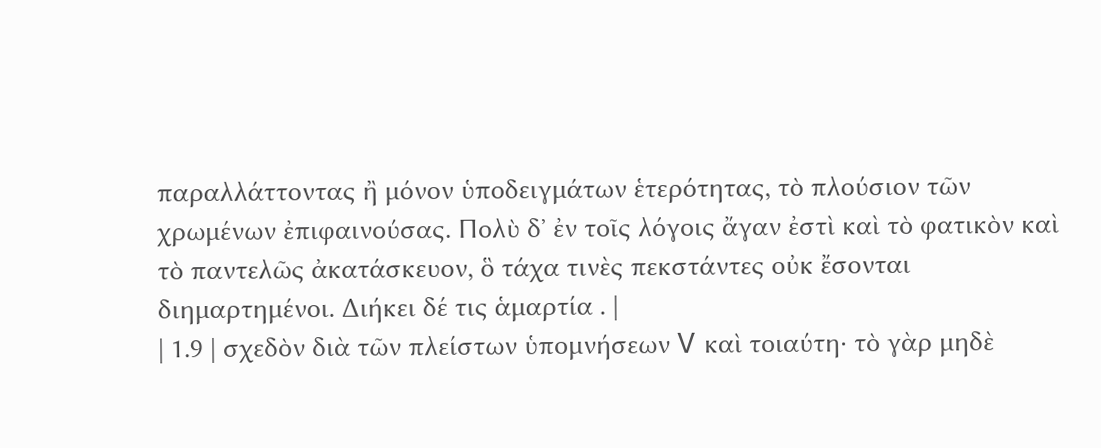παραλλάττοντας ἢ μόνον ὑποδειγμάτων ἑτερότητας, τὸ πλούσιον τῶν χρωμένων ἐπιφαινούσας. Πολὺ δʼ ἐν τοῖς λόγοις ἄγαν ἐστὶ καὶ τὸ φατικὸν καὶ τὸ παντελῶς ἀκατάσκευον, ὃ τάχα τινὲς πεκστάντες οὐκ ἔσονται διημαρτημένοι. Διήκει δέ τις ἁμαρτία . |
| 1.9 | σχεδὸν διὰ τῶν πλείστων ὑπομνήσεων V καὶ τοιαύτη· τὸ γὰρ μηδὲ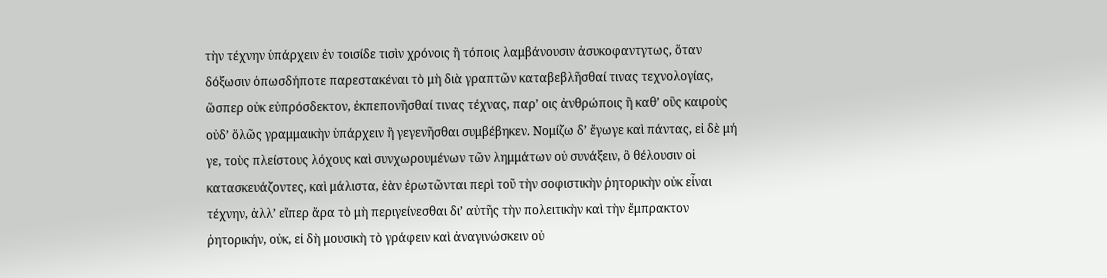τὴν τέχνην ὑπάρχειν ἐν τοισίδε τισὶν χρόνοις ἢ τόποις λαμβάνουσιν ἀσυκοφαντγτως, ὅταν δόξωσιν ὁπωσδήποτε παρεστακέναι τὸ μὴ διὰ γραπτῶν καταβεβλῆσθαί τινας τεχνολογίας, ὥσπερ οὐκ εὐπρόσδεκτον, ἐκπεπονῆσθαί τινας τέχνας, παρʼ οις ἀνθρώποις ἢ καθʼ οὓς καιροὺς οὐδʼ ὅλῶς γραμμαικὴν ὑπάρχειν ἢ γεγενῆσθαι συμβέβηκεν. Νομίζω δʼ ἔγωγε καὶ πάντας, εἰ δὲ μή γε, τοὺς πλείστους λόχους καὶ συνχωρουμένων τῶν λημμάτων οὐ συνάξειν, ὃ θέλουσιν οἱ κατασκευάζοντες, καὶ μάλιστα, ἐὰν ἐρωτῶνται περὶ τοῦ τὴν σοφιστικὴν ῥητορικὴν οὐκ εἶναι τέχνην, ἀλλʼ εἴπερ ἄρα τὸ μὴ περιγείνεσθαι διʼ αὐτῆς τὴν πολειτικὴν καὶ τὴν ἔμπρακτον ῥητορικήν, οὐκ, εἰ δὴ μουσικὴ τὸ γράφειν καὶ ἀναγινώσκειν οὐ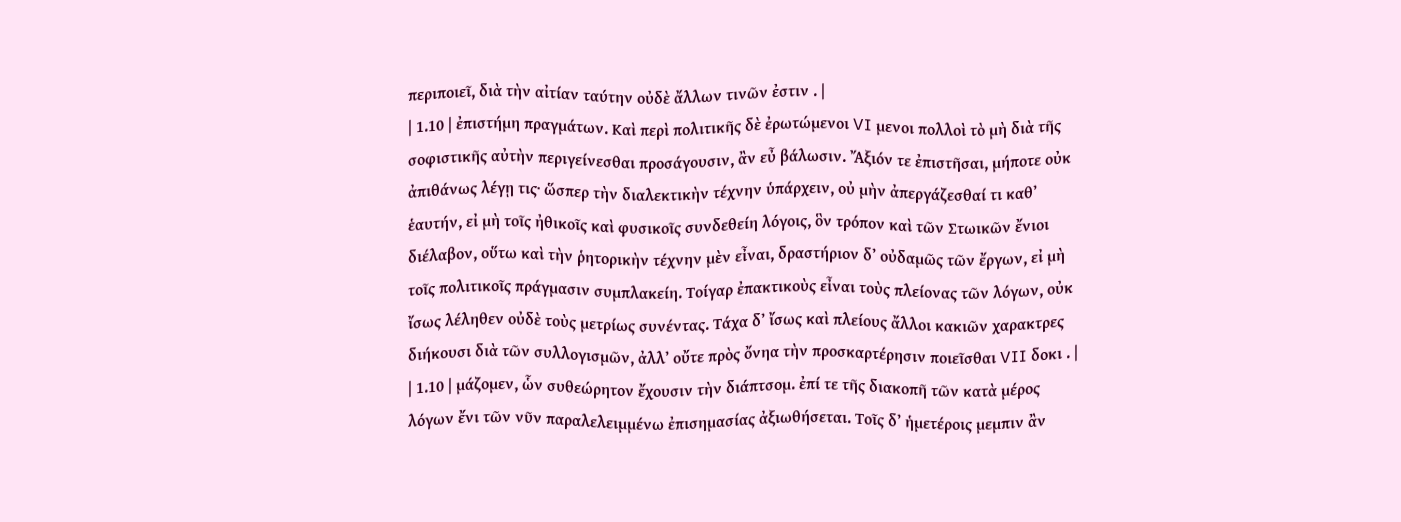περιποιεῖ, διὰ τὴν αἰτίαν ταύτην οὐδὲ ἄλλων τινῶν ἐστιν . |
| 1.10 | ἐπιστήμη πραγμάτων. Καὶ περὶ πολιτικῆς δὲ ἐρωτώμενοι VI μενοι πολλοὶ τὸ μὴ διὰ τῆς σοφιστικῆς αὐτὴν περιγείνεσθαι προσάγουσιν, ἂν εὖ βάλωσιν. Ἄξιόν τε ἐπιστῆσαι, μήποτε οὐκ ἀπιθάνως λέγῃ τις· ὥσπερ τὴν διαλεκτικὴν τέχνην ὑπάρχειν, οὐ μὴν ἀπεργάζεσθαί τι καθʼ ἑαυτήν, εἰ μὴ τοῖς ἠθικοῖς καὶ φυσικοῖς συνδεθείη λόγοις, ὃν τρόπον καὶ τῶν Στωικῶν ἔνιοι διέλαβον, οὕτω καὶ τὴν ῥητορικὴν τέχνην μὲν εἶναι, δραστήριον δʼ οὐδαμῶς τῶν ἔργων, εἰ μὴ τοῖς πολιτικοῖς πράγμασιν συμπλακείη. Τοίγαρ ἐπακτικοὺς εἶναι τοὺς πλείονας τῶν λόγων, οὐκ ἴσως λέληθεν οὐδὲ τοὺς μετρίως συνέντας. Τάχα δʼ ἴσως καὶ πλείους ἄλλοι κακιῶν χαρακτρες διήκουσι διὰ τῶν συλλογισμῶν, ἀλλʼ οὔτε πρὸς ὄνηα τὴν προσκαρτέρησιν ποιεῖσθαι VII δοκι . |
| 1.10 | μάζομεν, ὧν συθεώρητον ἔχουσιν τὴν διάπτσομ. ἐπί τε τῆς διακοπῆ τῶν κατὰ μέρος λόγων ἔνι τῶν νῦν παραλελειμμένω ἐπισημασίας ἀξιωθήσεται. Τοῖς δʼ ἡμετέροις μεμπιν ἂν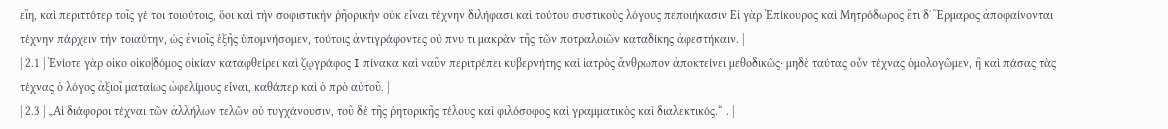εἴη, καὶ περιττότερ τοῖς γέ τοι τοιούτοις, ὅοι καὶ τὴν σοφιστικὴν ῥῆορικὴν οὐκ εἶναι τέχνην διλήφασι καὶ τούτου συστικοὺς λόγους πεποιήκασιν Εἰ γὰρ Ἐπίκουρος καὶ Μητρόδωρος ἔτι δʼ Ἕρμαρος ἀποφαίνονται τέχνην πάρχειν τὴν τοιαύτην, ὡς ἐνιοῖς ἑξῆς ὑπομνήσομεν, τούτοις ἀντιγράφοντες οὐ πνυ τι μακρὰν τῆς τῶν ποτραλοιῶν καταδίκης ἀφεστήκαιν. |
| 2.1 | Ἐνίοτε γὰρ οἰκο οἰκο|δόμος οἰκίαν καταφθείρει καὶ ζῳγράφος I πίνακα καὶ ναῦν περιτρέπει κυβερνήτης καὶ ἰατρὸς ἄνθρωπον ἀποκτείνει μεθοδικῶς· μηδὲ ταύτας οὖν τέχνας ὁμολογῶμεν, ἢ καὶ πάσας τὰς τέχνας ὁ λόγος ἀξιοῖ ματαίως ὠφελίμους εἶναι, καθάπερ καὶ ὁ πρὸ αὐτοῦ. |
| 2.3 | „Αἱ διάφοροι τέχναι τῶν ἀλλήλων τελῶν οὐ τυγχάνουσιν, τοῦ δὲ τῆς ῥητορικῆς τέλους καὶ φιλόσοφος καὶ γραμματικὸς καὶ διαλεκτικός.“ . |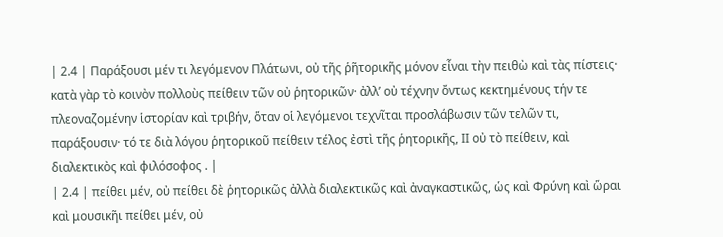| 2.4 | Παράξουσι μέν τι λεγόμενον Πλάτωνι, οὐ τῆς ῥῆτορικῆς μόνον εἶναι τὴν πειθὼ καὶ τὰς πίστεις· κατὰ γὰρ τὸ κοινὸν πολλοὺς πείθειν τῶν οὐ ῥητορικῶν· ἀλλʼ οὐ τέχνην ὄντως κεκτημένους τήν τε πλεοναζομένην ἱστορίαν καὶ τριβήν, ὅταν οἱ λεγόμενοι τεχνῖται προσλάβωσιν τῶν τελῶν τι, παράξουσιν· τό τε διὰ λόγου ῥητορικοῦ πείθειν τέλος ἐστὶ τῆς ῥητορικῆς, ΙΙ οὐ τὸ πείθειν, καὶ διαλεκτικὸς καὶ φιλόσοφος . |
| 2.4 | πείθει μέν, οὐ πείθει δὲ ῥητορικῶς ἀλλὰ διαλεκτικῶς καὶ ἀναγκαστικῶς, ὡς καὶ Φρύνη καὶ ὥραι καὶ μουσικῆι πείθει μέν, οὐ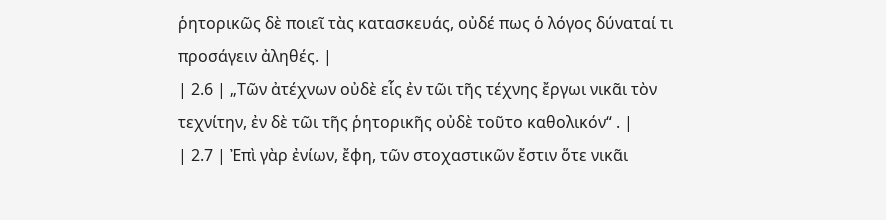ῥητορικῶς δὲ ποιεῖ τὰς κατασκευάς, οὐδέ πως ὁ λόγος δύναταί τι προσάγειν ἀληθές. |
| 2.6 | „Τῶν ἀτέχνων οὐδὲ εἷς ἐν τῶι τῆς τέχνης ἔργωι νικᾶι τὸν τεχνίτην, ἐν δὲ τῶι τῆς ῥητορικῆς οὐδὲ τοῦτο καθολικόν“ . |
| 2.7 | Ἐπὶ γὰρ ἐνίων, ἔφη, τῶν στοχαστικῶν ἔστιν ὅτε νικᾶι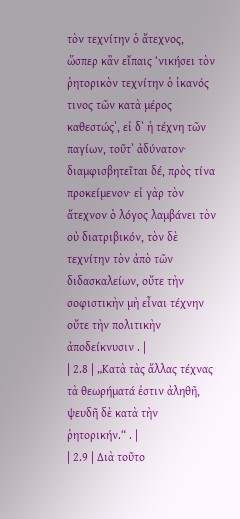τὸν τεχνίτην ὁ ἄτεχνος, ὥσπερ κἂν εἴπαις ‘νικήσει τὸν ῥητορικὸν τεχνίτην ὁ ἱκανός τινος τῶν κατὰ μέρος καθεστώςʼ, εἰ δʼ ἡ τέχνη τῶν παγίων, τοῦτʼ ἀδύνατον· διαμφισβητεῖται δέ, πρὸς τίνα προκείμενον· εἰ γὰρ τὸν ἄτεχνον ὁ λόγος λαμβάνει τὸν οὐ διατριβικόν, τὸν δὲ τεχνίτην τὸν ἀπὸ τῶν διδασκαλείων, οὔτε τὴν σοφιστικὴν μὴ εἶναι τέχνην οὔτε τὴν πολιτικὴν ἀποδείκνυσιν . |
| 2.8 | „Κατὰ τὰς ἄλλας τέχνας τὰ θεωρήματά ἐστιν ἀληθῆ, ψευδῆ δὲ κατὰ τὴν ῥητορικήν.“ . |
| 2.9 | Διὰ τοῦτο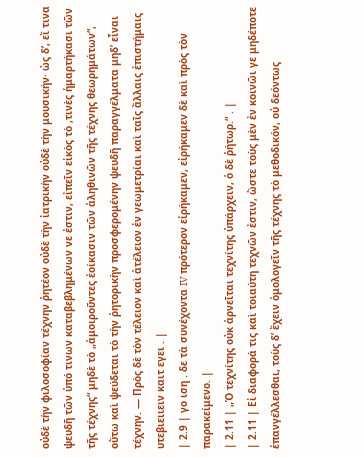οὐδὲ τὴν φιλοσοφίαν τέχνην ῥητέον οὐδὲ τὴν ἰατρικὴν οὐδὲ τὴν μουσικήν· ὡς δʼ, εἴ τινα ψευδῆ τῶν ὑπό τινων καταβεβλημένων νε ἐστιν, εἰπεῖν εἰκὸς τὸ ,τινὲς ἡμαρτήκασι τῶν τῆς τέχνης“ μηδὲ τὸ „ἀμοιροῦντες ἐοίκασιν τῶν ἀληθινῶν τῆς τέχνης θεωρημάτων“, οὕτω καὶ ψεύδεται τὸ τὴν ῥητορικὴν προσφερομένην ψευδῆ παραγγέλματα μηδʼ εἶναι τέχνην. — Πρὸς δὲ τὸν τέλειον καὶ ἀτέλειον ἐν γεωμετρίαι καὶ ταῖς ἄλλαις ἐπιστήμαις υτεβιειιειν καιτ εγει . |
| 2.9 | γο ιση . δε τὰ συνέχοντα IV πρότερον εἰρήκαμεν, εἰρήκαμεν δὲ καὶ πρὸς τὸν παρακείμενο. |
| 2.11 | „Ὁ τεχνίτης οὐκ ἀρνεῖται τεχνίτης ὑπάρχειν, ὁ δὲ ῥήτωρ.“ . |
| 2.11 | Εἰ διαφορά τις καὶ τοιαύτη τεχνῶν ἐστιν, ὥστε τοὺς μὲν ἐν κοινῶι γε μηδέποτε ἐπανγέλλεσθαι, τοὺς δʼ ἔχειν ὁμολογεῖν τῆς τέχνης τὸ μεθοδικόν, οὐ δεόντως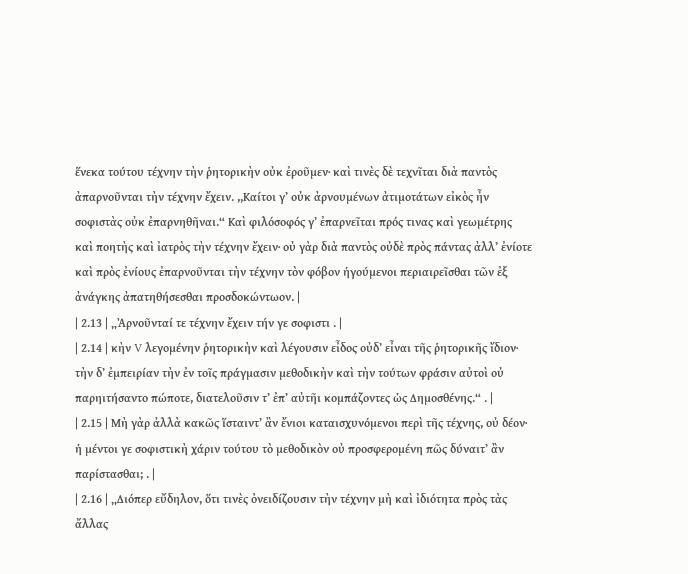ἕνεκα τούτου τέχνην τὴν ῥητορικὴν οὐκ ἐροῦμεν· καὶ τινὲς δὲ τεχνῖται διὰ παντὸς ἀπαρνοῦνται τὴν τέχνην ἔχειν. ,,Καίτοι γʼ οὐκ ἀρνουμένων ἀτιμοτάτων εἰκὸς ἦν σοφιστὰς οὐκ ἐπαρνηθῆναι.“ Καὶ φιλόσοφός γʼ ἐπαρνεῖται πρός τινας καὶ γεωμέτρης καὶ ποητὴς καὶ ἰατρὸς τὴν τέχνην ἔχειν· οὐ γὰρ διὰ παντὸς οὐδὲ πρὸς πάντας ἀλλʼ ἐνίοτε καὶ πρὸς ἐνίους ἐπαρνοῦνται τὴν τέχνην τὸν φόβον ἡγούμενοι περιαιρεῖσθαι τῶν ἐξ ἀνάγκης ἀπατηθήσεσθαι προσδοκώντωον. |
| 2.13 | „Ἀρνοῦνταί τε τέχνην ἔχειν τήν γε σοφιστι . |
| 2.14 | κὴν V λεγομένην ῥητορικὴν καὶ λέγουσιν εἶδος οὐδʼ εἶναι τῆς ῥητορικῆς ἴδιον· τὴν δʼ ἐμπειρίαν τὴν ἐν τοῖς πράγμασιν μεθοδικὴν καὶ τὴν τούτων φράσιν αὐτοὶ οὐ παρηιτήσαντο πώποτε, διατελοῦσιν τʼ ἐπʼ αὐτῆι κομπάζοντες ὡς Δημοσθένης.“ . |
| 2.15 | Μὴ γὰρ ἀλλὰ κακῶς ἵσταιντʼ ἂν ἔνιοι καταισχυνόμενοι περὶ τῆς τέχνης, οὐ δέον· ἡ μέντοι γε σοφιστικὴ χάριν τούτου τὸ μεθοδικὸν οὐ προσφερομένη πῶς δύναιτʼ ἂν παρίστασθαι; . |
| 2.16 | „Διόπερ εὔδηλον, ὅτι τινὲς ὀνειδίζουσιν τὴν τέχνην μὴ καὶ ἰδιότητα πρὸς τὰς ἄλλας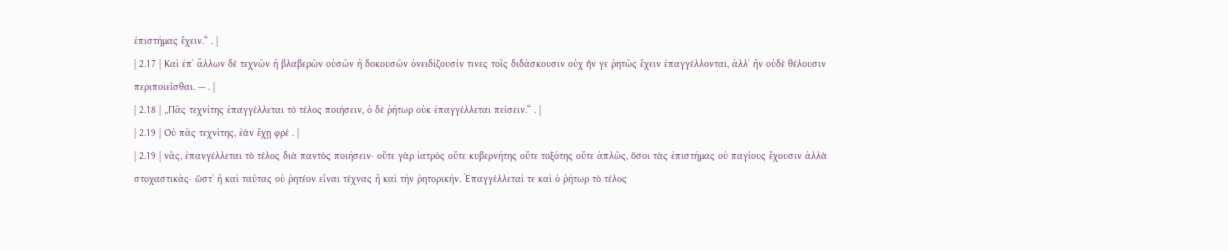ἐπιστήμας ἔχειν.“ . |
| 2.17 | Καὶ ἐπʼ ἄλλων δὲ τεχνῶν ἢ βλαβερῶν οὐσῶν ἢ δοκουσῶν ὀνειδίζουσίν τινες τοῖς διδάσκουσιν οὐχ ἥν γε ῥητῶς ἔχειν ἐπαγγέλλονται, ἀλλʼ ἣν οὐδὲ θέλουσιν περιποιεῖσθαι. — . |
| 2.18 | „Πᾶς τεχνίτης ἐπαγγέλλεται τὸ τέλος ποιήσειν, ὁ δὲ ῥήτωρ οὐκ ἐπαγγέλλεται πείσειν.“ . |
| 2.19 | Οὐ πᾶς τεχνίτης, ἐὰν ἔχῃ φρέ . |
| 2.19 | νᾶς, ἐπανγέλλεται τὸ τέλος διὰ παντὸς ποιήσειν· οὔτε γὰρ ἰατρὸς οὔτε κυβερνήτης οὔτε τοξότης οὔτε ἀπλῶς, ὅσοι τὰς ἐπιστήμας οὐ παγίους ἔχουσιν ἀλλὰ στοχαστικάς· ὥστʼ ἢ καὶ ταύτας οὐ ῥητέον εἶναι τέχνας ἢ καὶ τὴν ῥητορικήν. Ἐπαγγέλλεταί τε καὶ ὁ ῥήτωρ τὸ τέλος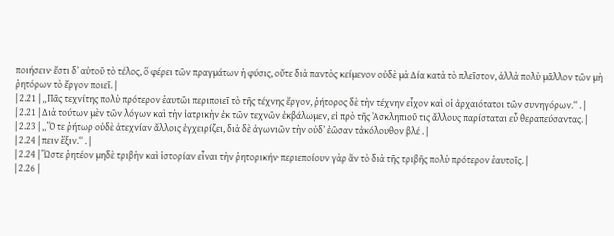ποιήσειν· ἔστι δʼ αὐτοῦ τὸ τέλος, ὅ φέρει τῶν πραγμάτων ἡ φύσις, οὔτε διὰ παντὸς κείμενον οὐδὲ μὰ Δία κατὰ τὸ πλεῖστον, ἀλλὰ πολὺ μᾶλλον τῶν μὴ ῥητόρων τὸ ἔργον ποιεῖ. |
| 2.21 | „Πᾶς τεχνίτης πολὺ πρότερον ἑαυτῶι περιποιεῖ τὸ τῆς τέχνης ἔργον, ῥήτορος δὲ τὴν τέχνην εἶχον καὶ οἱ ἀρχαιότατοι τῶν συνηγόρων.“ . |
| 2.21 | Διὰ τούτων μὲν τῶν λόγων καὶ τὴν ἰατρικὴν ἐκ τῶν τεχνῶν ἐκβάλωμεν, εἰ πρὸ τῆς Ἀσκληπιοῦ τις ἄλλους παρίσταται εὖ θεραπεύσαντας. |
| 2.23 | „Ὅ τε ῥήτωρ οὐδὲ ἀτεχνίαν ἄλλοις ἐγχειρίζει, διὰ δὲ ἀγωνιῶν τὴν οὐδʼ ἐῶσαν τἀκόλουθον βλέ . |
| 2.24 | πειν ἕξιν.“ . |
| 2.24 | Ὥστε ῥητέον μηδὲ τριβὴν καὶ ἱστορίαν εἶναι τὴν ῥητορικήν· περιεποίουν γὰρ ἂν τὸ διὰ τῆς τριβῆς πολὺ πρότερον ἑαυτοῖς. |
| 2.26 |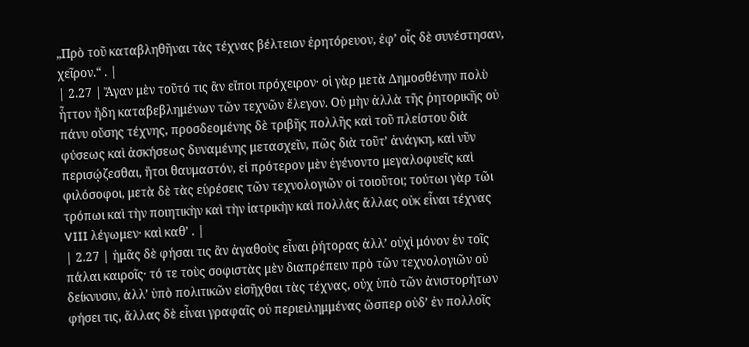„Πρὸ τοῦ καταβληθῆναι τὰς τέχνας βέλτειον ἐρητόρευον, ἐφʼ οἷς δὲ συνέστησαν, χεῖρον.“ . |
| 2.27 | Ἄγαν μὲν τοῦτό τις ἂν εἴποι πρόχειρον· οἱ γὰρ μετὰ Δημοσθένην πολὺ ἧττον ἤδη καταβεβλημένων τῶν τεχνῶν ἔλεγον. Οὐ μὴν ἀλλὰ τῆς ῥητορικῆς οὐ πάνυ οὔσης τέχνης, προσδεομένης δὲ τριβῆς πολλῆς καὶ τοῦ πλείστου διὰ φύσεως καὶ ἀσκήσεως δυναμένης μετασχεῖν, πῶς διὰ τοῦτʼ ἀνάγκη, καὶ νῦν περισῴζεσθαι, ἤτοι θαυμαστόν, εἰ πρότερον μὲν ἐγένοντο μεγαλοφυεῖς καὶ φιλόσοφοι, μετὰ δὲ τὰς εὑρέσεις τῶν τεχνολογιῶν οἱ τοιοῦτοι; τούτωι γὰρ τῶι τρόπωι καὶ τὴν ποιητικὴν καὶ τὴν ἰατρικὴν καὶ πολλὰς ἄλλας οὐκ εἶναι τέχνας VIII λέγωμεν· καὶ καθʼ . |
| 2.27 | ἡμᾶς δὲ φήσαι τις ἂν ἀγαθοὺς εἶναι ῥήτορας ἀλλʼ οὐχὶ μόνον ἐν τοῖς πάλαι καιροῖς· τό τε τοὺς σοφιστὰς μὲν διαπρέπειν πρὸ τῶν τεχνολογιῶν οὐ δείκνυσιν, ἀλλʼ ὑπὸ πολιτικῶν εἰσῆχθαι τὰς τέχνας, οὐχ ὑπὸ τῶν ἀνιστορήτων φήσει τις, ἄλλας δὲ εἶναι γραφαῖς οὐ περιειλημμένας ὥσπερ οὐδʼ ἐν πολλοῖς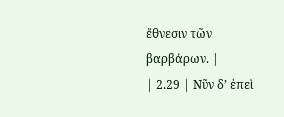ἔθνεσιν τῶν βαρβάρων. |
| 2.29 | Νῦν δʼ ἐπεὶ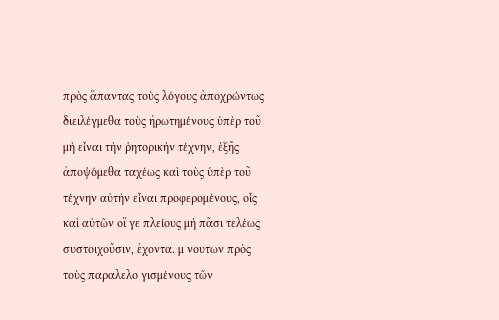πρὸς ἅπαντας τοὺς λόγους ἀποχρώντως διειλέγμεθα τοὺς ἠρωτημένους ὑπὲρ τοῦ μὴ εἶναι τὴν ῥητορικὴν τέχνην, ἑξῆς ἀποψόμεθα ταχέως καὶ τοὺς ὑπὲρ τοῦ τέχνην αὐτὴν εἶναι προφερομένους, οἷς καὶ αὐτῶν οἵ γε πλείους μὴ πᾶσι τελέως συστοιχοῦσιν, ἐχοντα. μ νουτων πρὸς τοὺς παραλελο γισμένους τῶν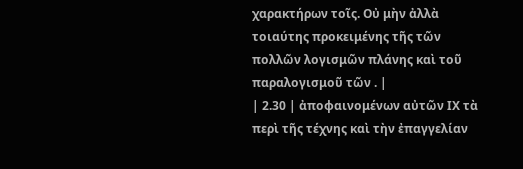χαρακτήρων τοῖς. Οὐ μὴν ἀλλὰ τοιαύτης προκειμένης τῆς τῶν πολλῶν λογισμῶν πλάνης καὶ τοῦ παραλογισμοῦ τῶν . |
| 2.30 | ἀποφαινομένων αὐτῶν ΙΧ τὰ περὶ τῆς τέχνης καὶ τὴν ἐπαγγελίαν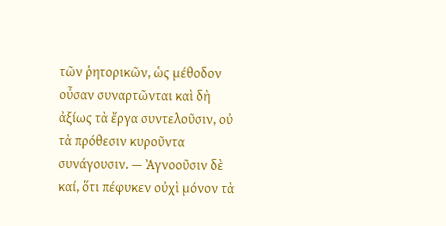τῶν ῥητορικῶν, ὡς μέθοδον οὖσαν συναρτῶνται καὶ δὴ ἀξίως τὰ ἔργα συντελοῦσιν, οὐ τὰ πρόθεσιν κυροῦντα συνάγουσιν. — Ἀγνοοῦσιν δὲ καί, ὅτι πέφυκεν οὐχὶ μόνον τὰ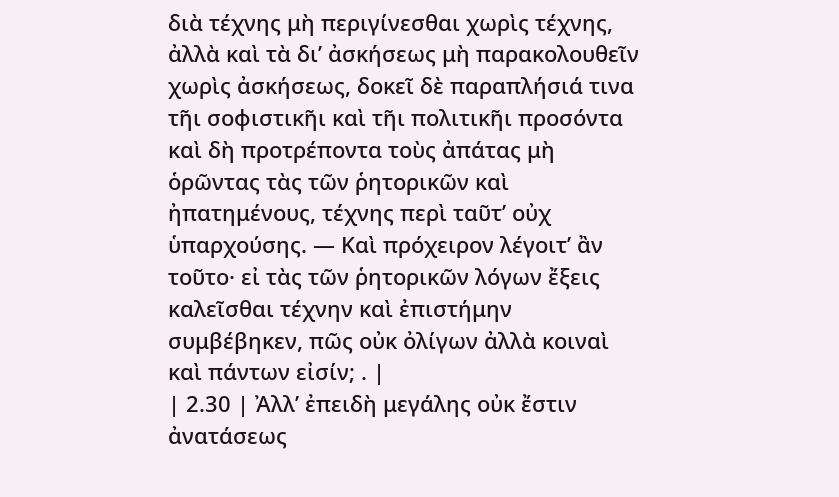διὰ τέχνης μὴ περιγίνεσθαι χωρὶς τέχνης, ἀλλὰ καὶ τὰ διʼ ἀσκήσεως μὴ παρακολουθεῖν χωρὶς ἀσκήσεως, δοκεῖ δὲ παραπλήσιά τινα τῆι σοφιστικῆι καὶ τῆι πολιτικῆι προσόντα καὶ δὴ προτρέποντα τοὺς ἀπάτας μὴ ὁρῶντας τὰς τῶν ῥητορικῶν καὶ ἠπατημένους, τέχνης περὶ ταῦτʼ οὐχ ὑπαρχούσης. — Καὶ πρόχειρον λέγοιτʼ ἂν τοῦτο· εἰ τὰς τῶν ῥητορικῶν λόγων ἔξεις καλεῖσθαι τέχνην καὶ ἐπιστήμην συμβέβηκεν, πῶς οὐκ ὀλίγων ἀλλὰ κοιναὶ καὶ πάντων εἰσίν; . |
| 2.30 | Ἀλλʼ ἐπειδὴ μεγάλης οὐκ ἔστιν ἀνατάσεως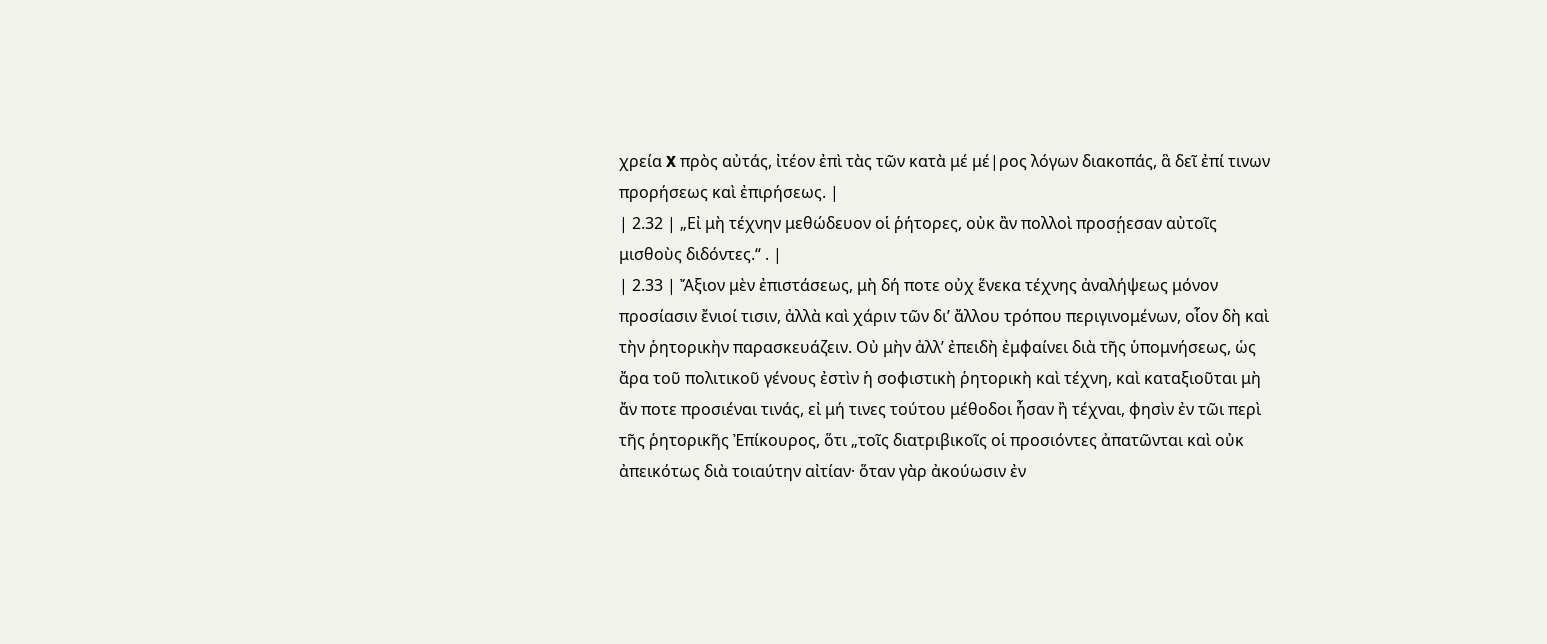χρεία X πρὸς αὐτάς, ἰτέον ἐπὶ τὰς τῶν κατὰ μέ μέ|ρος λόγων διακοπάς, ἃ δεῖ ἐπί τινων προρήσεως καὶ ἐπιρήσεως. |
| 2.32 | „Εἰ μὴ τέχνην μεθώδευον οἱ ῥήτορες, οὐκ ἂν πολλοὶ προσῄεσαν αὐτοῖς μισθοὺς διδόντες.“ . |
| 2.33 | Ἄξιον μὲν ἐπιστάσεως, μὴ δή ποτε οὐχ ἕνεκα τέχνης ἀναλήψεως μόνον προσίασιν ἔνιοί τισιν, ἀλλὰ καὶ χάριν τῶν διʼ ἄλλου τρόπου περιγινομένων, οἷον δὴ καὶ τὴν ῥητορικὴν παρασκευάζειν. Οὐ μὴν ἀλλʼ ἐπειδὴ ἐμφαίνει διὰ τῆς ὑπομνήσεως, ὡς ἄρα τοῦ πολιτικοῦ γένους ἐστὶν ἡ σοφιστικὴ ῥητορικὴ καὶ τέχνη, καὶ καταξιοῦται μὴ ἄν ποτε προσιέναι τινάς, εἰ μή τινες τούτου μέθοδοι ἦσαν ἢ τέχναι, φησὶν ἐν τῶι περὶ τῆς ῥητορικῆς Ἐπίκουρος, ὅτι „τοῖς διατριβικοῖς οἱ προσιόντες ἀπατῶνται καὶ οὐκ ἀπεικότως διὰ τοιαύτην αἰτίαν· ὅταν γὰρ ἀκούωσιν ἐν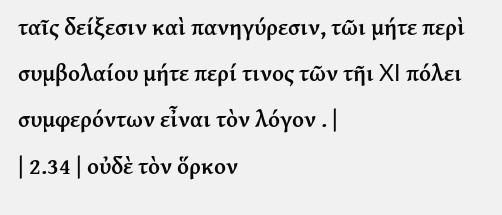ταῖς δείξεσιν καὶ πανηγύρεσιν, τῶι μήτε περὶ συμβολαίου μήτε περί τινος τῶν τῆι XI πόλει συμφερόντων εἶναι τὸν λόγον . |
| 2.34 | οὐδὲ τὸν ὅρκον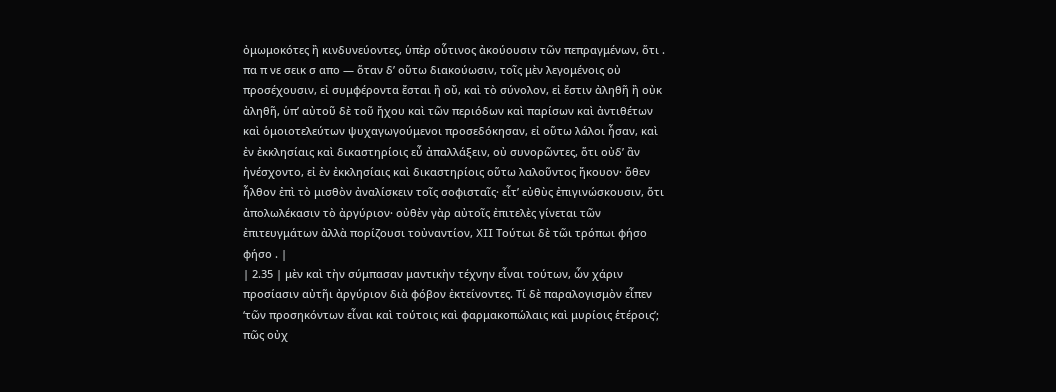ὀμωμοκότες ἢ κινδυνεύοντες, ὑπὲρ οὗτινος ἀκούουσιν τῶν πεπραγμένων, ὅτι . πα π νε σεικ σ απο — ὅταν δʼ οὕτω διακούωσιν, τοῖς μὲν λεγομένοις οὐ προσέχουσιν, εἰ συμφέροντα ἔσται ἢ οὔ, καὶ τὸ σύνολον, εἰ ἔστιν ἀληθῆ ἢ οὐκ ἀληθῆ, ὑπʼ αὐτοῦ δὲ τοῦ ἤχου καὶ τῶν περιόδων καὶ παρίσων καὶ ἀντιθέτων καὶ ὁμοιοτελεύτων ψυχαγωγούμενοι προσεδόκησαν, εἰ οὕτω λάλοι ἦσαν, καὶ ἐν ἐκκλησίαις καὶ δικαστηρίοις εὖ ἀπαλλάξειν, οὐ συνορῶντες, ὅτι οὐδʼ ἂν ἠνέσχοντο, εἰ ἐν ἐκκλησίαις καὶ δικαστηρίοις οὕτω λαλοῦντος ἤκουον· ὅθεν ἦλθον ἐπὶ τὸ μισθὸν ἀναλίσκειν τοῖς σοφισταῖς· εἶτʼ εὐθὺς ἐπιγινώσκουσιν, ὅτι ἀπολωλέκασιν τὸ ἀργύριον· οὐθὲν γὰρ αὐτοῖς ἐπιτελὲς γίνεται τῶν ἐπιτευγμάτων ἀλλὰ πορίζουσι τοὐναντίον, XII Τούτωι δὲ τῶι τρόπωι φήσο φήσο . |
| 2.35 | μὲν καὶ τὴν σύμπασαν μαντικὴν τέχνην εἶναι τούτων, ὧν χάριν προσίασιν αὐτῆι ἀργύριον διὰ φόβον ἐκτείνοντες. Τί δὲ παραλογισμὸν εἶπεν ‘τῶν προσηκόντων εἶναι καὶ τούτοις καὶ φαρμακοπώλαις καὶ μυρίοις ἑτέροις’; πῶς οὐχ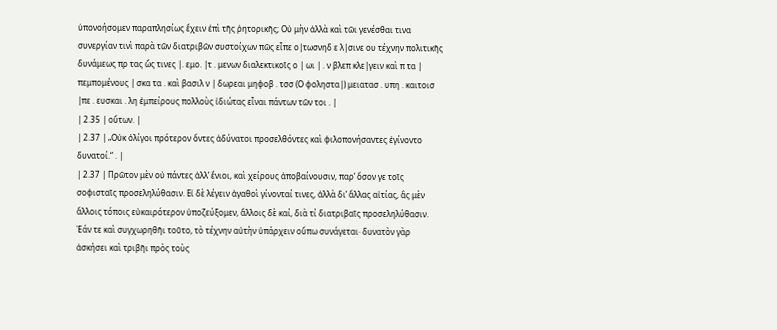ὑπονοήσομεν παραπλησίως ἔχειν ἐπὶ τῆς ῥητορικῆς; Οὐ μὴν ἀλλὰ καὶ τῶι γενέσθαι τινα συνεργίαν τινὶ παρὰ τῶν διατριβῶν συστοίχων πῶς εἶπε ο|τωσνηδ ε λ|σινε ου τέχνην πολιτικῆς δυνάμεως πρ τας ὥς τινες |. εμο. |τ . μενων διαλεκτικοῖς ο | ωι | . ν βλεπ κλε|γειν καὶ π τα | πεμπομένους | σκα τα . καὶ βασιλ ν | δωρεαι μηφοβ . τσσ (Ο φοληστα|) μειατασ . υπη . καιτοισ |πε . ευσκαι . λη ἐμπείρους πολλοὺς ἰδιώτας εἶναι πάντων τῶν τοι . |
| 2.35 | οὕτων. |
| 2.37 | „Οὐκ ὀλίγοι πρότερον ὄντες ἀδύνατοι προσελθόντες καὶ φιλοπονήσαντες ἐγίνοντο δυνατοί.“ . |
| 2.37 | Πρῶτον μὲν οὐ πάντες ἀλλʼ ἔνιοι, καὶ χείρους ἀποβαίνουσιν, παρʼ ὅσον γε τοῖς σοφισταῖς προσεληλύθασιν. Εἰ δὲ λέγειν ἀγαθοὶ γίνονταί τινες, ἀλλὰ διʼ ἄλλας αἰτίας, ἃς μὲν ἄλλοις τόποις εὐκαιρότερον ὑποζεύξομεν, ἄλλοις δὲ καί, διὰ τί διατριβαῖς προσεληλύθασιν. Ἐάν τε καὶ συγχωρηθῆι τοῦτο, τὸ τέχνην αὐτὴν ὑπάρχειν οὔπω συνάγεται· δυνατὸν γὰρ ἀσκήσει καὶ τριβῆι πρὸς τοὺς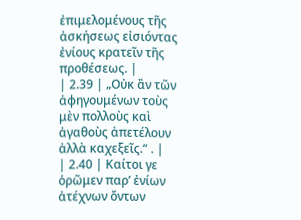ἐπιμελομένους τῆς ἀσκήσεως εἰσιόντας ἐνίους κρατεῖν τῆς προθέσεως. |
| 2.39 | „Οὐκ ἂν τῶν ἀφηγουμένων τοὺς μὲν πολλοὺς καὶ ἀγαθοὺς ἀπετέλουν ἀλλὰ καχεξεῖς.“ . |
| 2.40 | Καίτοι γε ὁρῶμεν παρʼ ἐνίων ἀτέχνων ὄντων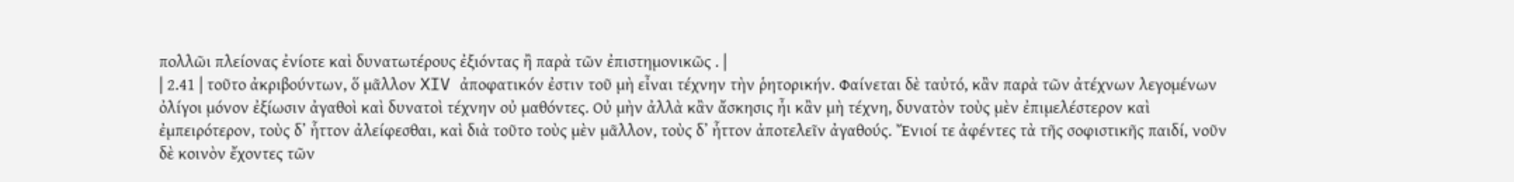πολλῶι πλείονας ἐνίοτε καὶ δυνατωτέρους ἐξιόντας ἢ παρὰ τῶν ἐπιστημονικῶς . |
| 2.41 | τοῦτο ἀκριβούντων, ὅ μᾶλλον XIV ἀποφατικόν ἐστιν τοῦ μὴ εἶναι τέχνην τὴν ῥητορικήν. Φαίνεται δὲ ταὐτό, κἂν παρὰ τῶν ἀτέχνων λεγομένων ὀλίγοι μόνον ἐξίωσιν ἀγαθοὶ καὶ δυνατοὶ τέχνην οὐ μαθόντες. Οὐ μὴν ἀλλὰ κἂν ἄσκησις ἦι κἂν μὴ τέχνη, δυνατὸν τοὺς μὲν ἐπιμελέστερον καὶ ἐμπειρότερον, τοὺς δʼ ἧττον ἀλείφεσθαι, καὶ διὰ τοῦτο τοὺς μὲν μᾶλλον, τοὺς δʼ ἧττον ἀποτελεῖν ἀγαθούς. Ἔνιοί τε ἀφέντες τὰ τῆς σοφιστικῆς παιδί, νοῦν δὲ κοινὸν ἔχοντες τῶν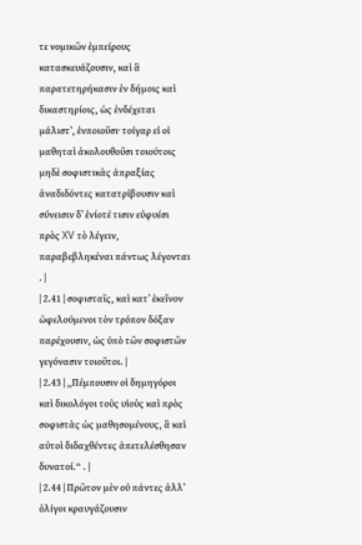τε νομικῶν ἐμπείρους κατασκευάζουσιν, καὶ ἃ παρατετηρήκασιν ἐν δήμοις καὶ δικαστηρίοις, ὡς ἐνδέχεται μάλιστʼ, ἐνποιοῦσι· τοίγαρ εἰ οἱ μαθηταὶ ἀκολουθοῦσι τοιούτοις μηδὲ σοφιστικὰς ἀπραξίας ἀναδιδόντες κατατρίβουσιν καὶ σύνεισιν δʼ ἐνίοτέ τισιν εὐφυέσι πρὸς XV τὸ λέγειν, παραβεβληκέναι πάντως λέγονται . |
| 2.41 | σοφισταῖς, καὶ κατʼ ἐκεῖνον ὠφελούμενοι τὸν τρόπον δόξαν παρέχουσιν, ὡς ὑπὸ τῶν σοφιστῶν γεγόνασιν τοιοῦτοι. |
| 2.43 | „Πέμπουσιν οἱ δημηγόροι καὶ δικολόγοι τοὺς υἱοὺς καὶ πρὸς σοφιστὰς ὡς μαθησομένους, ἃ καὶ αὐτοὶ διδαχθέντες ἀπετελέσθησαν δυνατοί.“ . |
| 2.44 | Πρῶτον μὲν οὐ πάντες ἀλλʼ ὀλίγοι κραυγάζουσιν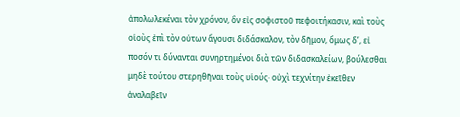ἀπολωλεκέναι τὸν χρόνον, ὃν εἰς σοφιστοῦ πεφοιτήκασιν, καὶ τοὺς οἱοὺς ἐπὶ τὸν οὑτων ἄγουσι διδάσκαλον, τὸν δῆμον, ὅμως δʼ, εἰ ποσόν τι δύνανται συνηρτημένοι διὰ τῶν διδασκαλείων, βούλεσθαι μηδὲ τούτου στερηθῆναι τοὺς υἱούς· οὐχὶ τεχνίτην ἐκεῖθεν ἀναλαβεῖν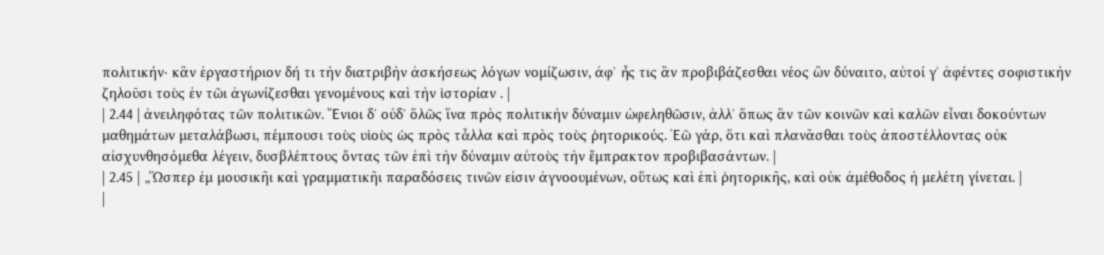πολιτικήν· κἂν ἐργαστήριον δή τι τὴν διατριβὴν ἀσκήσεως λόγων νομίζωσιν, ἀφʼ ἧς τις ἂν προβιβάζεσθαι νέος ὢν δύναιτο, αὐτοί γʼ ἀφέντες σοφιστικὴν ζηλοῦσι τοὺς ἐν τῶι ἀγωνίζεσθαι γενομένους καὶ τὴν ἱστορίαν . |
| 2.44 | ἀνειληφότας τῶν πολιτικῶν. Ἔνιοι δʼ οὐδʼ ὅλῶς ἵνα πρὸς πολιτικὴν δύναμιν ὠφεληθῶσιν, ἀλλʼ ὅπως ἂν τῶν κοινῶν καὶ καλῶν εἶναι δοκούντων μαθημάτων μεταλάβωσι, πέμπουσι τοὺς υἱοὺς ὡς πρὸς τἆλλα καὶ πρὸς τοὺς ῥητορικούς. Ἐῶ γάρ, ὅτι καὶ πλανᾶσθαι τοὺς ἀποστέλλοντας οὐκ αἰσχυνθησόμεθα λέγειν, δυσβλέπτους ὄντας τῶν ἐπὶ τὴν δύναμιν αὐτοὺς τὴν ἔμπρακτον προβιβασάντων. |
| 2.45 | „Ὥσπερ ἐμ μουσικῆι καὶ γραμματικῆι παραδόσεις τινῶν εἰσιν ἀγνοουμένων, οὕτως καὶ ἐπὶ ῥητορικῆς, καὶ οὐκ ἀμέθοδος ἡ μελέτη γίνεται. |
|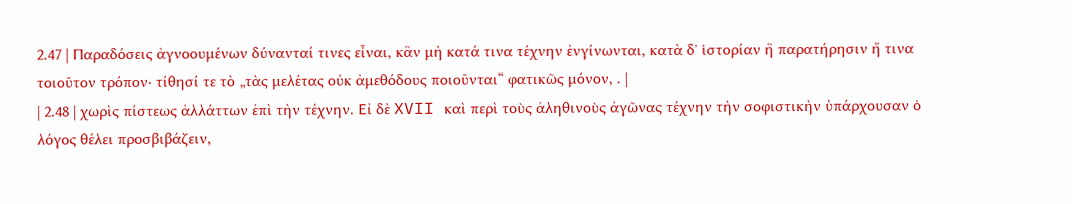2.47 | Παραδόσεις ἀγνοουμένων δύνανταί τινες εἶναι, κἂν μὴ κατά τινα τέχνην ἐνγίνωνται, κατὰ δʼ ἱστορίαν ἢ παρατήρησιν ἤ τινα τοιοῦτον τρόπον· τίθησί τε τὸ „τὰς μελέτας οὐκ ἀμεθόδους ποιοῦνται“ φατικῶς μόνον, . |
| 2.48 | χωρὶς πίστεως ἀλλάττων ἐπὶ τὴν τέχνην. Εἰ δὲ XVII καὶ περὶ τοὺς ἀληθινοὺς ἀγῶνας τέχνην τὴν σοφιστικὴν ὑπάρχουσαν ὁ λόγος θέλει προσβιβάζειν,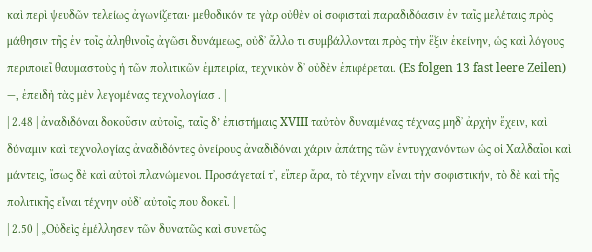καὶ περὶ ψευδῶν τελείως ἀγωνίζεται· μεθοδικόν τε γὰρ οὐθὲν οἱ σοφισταὶ παραδιδόασιν ἐν ταῖς μελέταις πρὸς μάθησιν τῆς ἐν τοῖς ἀληθινοῖς ἀγῶσι δυνάμεως, οὐδʼ ἄλλο τι συμβάλλονται πρὸς τὴν ἕξιν ἐκείνην, ὡς καὶ λόγους περιποιεῖ θαυμαστοὺς ἡ τῶν πολιτικῶν ἐμπειρία, τεχνικὸν δʼ οὐδὲν ἐπιφέρεται. (Es folgen 13 fast leere Ζeilen) —, ἐπειδὴ τὰς μὲν λεγομένας τεχνολογίασ . |
| 2.48 | ἀναδιδόναι δοκοῦσιν αὐτοῖς, ταῖς δ’ ἐπιστήμαις XVIII ταὐτὸν δυναμένας τέχνας μηδʼ ἀρχὴν ἔχειν, καὶ δύναμιν καὶ τεχνολογίας ἀναδιδόντες ὀνείρους ἀναδιδόναι χάριν ἀπάτης τῶν ἐντυγχανόντων ὡς οἱ Χαλδαῖοι καὶ μάντεις, ἴσως δὲ καὶ αὐτοὶ πλανώμενοι. Προσάγεταί τʼ, εἴπερ ἄρα, τὸ τέχνην εἶναι τὴν σοφιστικήν, τὸ δὲ καὶ τῆς πολιτικῆς εἶναι τέχνην οὐδʼ αὐτοῖς που δοκεῖ. |
| 2.50 | „Οὐδεὶς ἐμέλλησεν τῶν δυνατῶς καὶ συνετῶς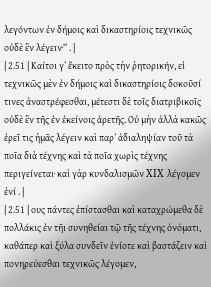λεγόντων ἐν δήμοις καὶ δικαστηρίοις τεχνικῶς οὐδὲ ἓν λέγειν·“ . |
| 2.51 | Καίτοι γʼ ἔκειτο πρὸς τὴν ῥητορικήν, εἰ τεχνικῶς μὲν ἐν δήμοις καὶ δικαστηρίοις δοκοῦσί τινες ἀναστρέφεσθαι, μέτεστι δὲ τοῖς διατριβικοῖς οὐδὲ ἓν τῆς ἐν ἐκείνοις ἀρετῆς. Οὐ μὴν ἀλλὰ κακῶς ἐρεῖ τις ἡμᾶς λέγειν καὶ παρʼ ἀδιαληψίαν τοῦ τὰ ποῖα διὰ τέχνης καὶ τὰ ποῖα χωρὶς τέχνης περιγείνεται· καὶ γὰρ κυνδαλισμῶν XIX λέγομεν ἐνί . |
| 2.51 | ους πάντες ἐπίστασθαι καὶ καταχρώμεθα δὲ πολλάκις ἐν τῆι συνηθείαι τῷ τῆς τέχνης ὀνόματι, καθάπερ καὶ ξύλα συνδεῖν ἐνίοτε καὶ βαστάζειν καὶ πονηρεύεσθαι τεχνικῶς λέγομεν,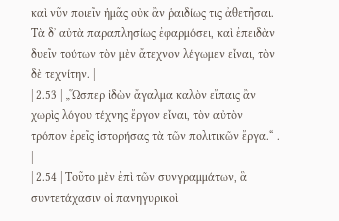καὶ νῦν ποιεῖν ἡμᾶς οὐκ ἂν ῥαιδίως τις ἀθετῆσαι. Τὰ δʼ αὐτὰ παραπλησίως ἐφαρμόσει, καὶ ἐπειδὰν δυεῖν τούτων τὸν μὲν ἄτεχνον λέγωμεν εἶναι, τὸν δὲ τεχνίτην. |
| 2.53 | „Ὥσπερ ἰδὼν ἄγαλμα καλὸν εἴπαις ἂν χωρὶς λόγου τέχνης ἔργον εἶναι, τὸν αὐτὸν τρόπον ἐρεῖς ἱστορήσας τὰ τῶν πολιτικῶν ἔργα.“ . |
| 2.54 | Τοῦτο μὲν ἐπὶ τῶν συνγραμμάτων, ἃ συντετάχασιν οἱ πανηγυρικοὶ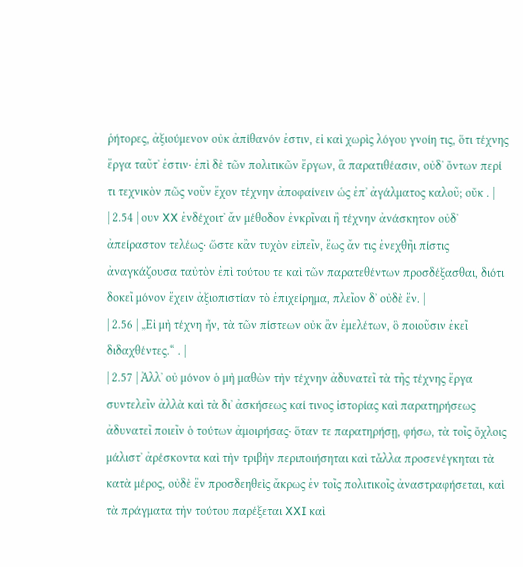ῥήτορες, ἀξιούμενον οὐκ ἀπίθανόν ἐστιν, εἰ καὶ χωρὶς λόγου γνοίη τις, ὅτι τέχνης ἔργα ταῦτʼ ἐστιν· ἐπὶ δὲ τῶν πολιτικῶν ἔργων, ἃ παρατιθέασιν, οὐδʼ ὄντων περί τι τεχνικὸν πῶς νοῦν ἔχον τέχνην ἀποφαίνειν ὡς ἐπʼ ἀγάλματος καλοῦ; οὔκ . |
| 2.54 | ουν XX ἐνδέχοιτʼ ἄν μέθοδον ἐνκρῖναι ἢ τέχνην ἀνάσκητον οὐδʼ ἀπείραστον τελέως· ὥστε κἂν τυχὸν εἰπεῖν, ἕως ἄν τις ἐνεχθῆι πίστις ἀναγκάζουσα ταὐτὸν ἐπὶ τούτου τε καὶ τῶν παρατεθέντων προσδέξασθαι, διότι δοκεῖ μόνον ἔχειν ἀξιοπιστίαν τὸ ἐπιχείρημα, πλεῖον δʼ οὐδὲ ἕν. |
| 2.56 | „Εἰ μὴ τέχνη ἦν, τὰ τῶν πίστεων οὐκ ἂν ἐμελέτων, ὃ ποιοῦσιν ἐκεῖ διδαχθέντες.“ . |
| 2.57 | Ἀλλʼ οὐ μόνον ὁ μὴ μαθὼν τὴν τέχνην ἀδυνατεῖ τὰ τῆς τέχνης ἔργα συντελεῖν ἀλλὰ καὶ τὰ διʼ ἀσκήσεως καί τινος ἱστορίας καὶ παρατηρήσεως ἀδυνατεῖ ποιεῖν ὁ τούτων ἀμοιρήσας· ὅταν τε παρατηρήσῃ, φήσω, τὰ τοῖς ὄχλοις μάλιστʼ ἀρέσκοντα καὶ τὴν τριβὴν περιποιήσηται καὶ τἆλλα προσενέγκηται τὰ κατὰ μέρος, οὐδὲ ἓν προσδεηθεὶς ἄκρως ἐν τοῖς πολιτικοῖς ἀναστραφήσεται, καὶ τὰ πράγματα τὴν τούτου παρέξεται XXI καὶ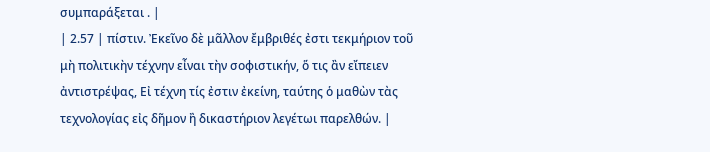συμπαράξεται . |
| 2.57 | πίστιν. Ἐκεῖνο δὲ μᾶλλον ἔμβριθές ἐστι τεκμήριον τοῦ μὴ πολιτικὴν τέχνην εἶναι τὴν σοφιστικήν, ὅ τις ἂν εἴπειεν ἀντιστρέψας, Εἰ τέχνη τίς ἐστιν ἐκείνη, ταύτης ὁ μαθὼν τὰς τεχνολογίας εἰς δῆμον ἢ δικαστήριον λεγέτωι παρελθών. |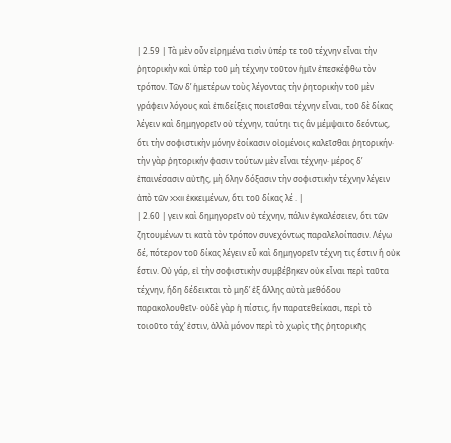| 2.59 | Τὰ μὲν οὖν εἰρημένα τισὶν ὑπέρ τε τοῦ τέχνην εἶναι τὴν ῥητορικὴν καὶ ὑπὲρ τοῦ μὴ τέχνην τοῦτον ἡμῖν ἐπεσκέφθω τὸν τρόπον. Τῶν δʼ ἡμετέρων τοὺς λέγοντας τὴν ῥητορικὴν τοῦ μὲν γράφειν λόγους καὶ ἐπιδείξεις ποιεῖσθαι τέχνην εἶναι, τοῦ δὲ δίκας λέγειν καὶ δημηγορεῖν οὐ τέχνην, ταύτηι τις ἂν μέμψαιτο δεόντως, ὅτι τὴν σοφιστικὴν μόνην ἐοίκασιν οἰομένοις καλεῖσθαι ῥητορικήν· τὴν γὰρ ῥητορικήν φασιν τούτων μὲν εἶναι τέχνην· μέρος δʼ ἐπαινέσασιν αὐτῆς, μὴ ὅλην δόξασιν τὴν σοφιστικὴν τέχνην λέγειν ἀπὸ τῶν XXII ἐκκειμένων, ὅτι τοῦ δίκας λέ . |
| 2.60 | γειν καὶ δημηγορεῖν οὐ τέχνην, πάλιν ἐγκαλέσειεν, ὅτι τῶν ζητουμένων τι κατὰ τὸν τρόπον συνεχόντως παραλελοίπασιν. Λέγω δέ, πότερον τοῦ δίκας λέγειν εὖ καὶ δημηγορεῖν τέχνη τις ἔστιν ἢ οὐκ ἔστιν. Οὐ γάρ, εἰ τὴν σοφιστικὴν συμβέβηκεν οὐκ εἶναι περὶ ταῦτα τέχνην, ἤδη δέδεικται τὸ μηδʼ ἐξ ἄλλης αὐτὰ μεθόδου παρακολουθεῖν· οὐδὲ γὰρ ἡ πίστις, ἣν παρατεθείκασι, περὶ τὸ τοιοῦτο τάχʼ ἐστιν, ἀλλὰ μόνον περὶ τὸ χωρὶς τῆς ῥητορικῆς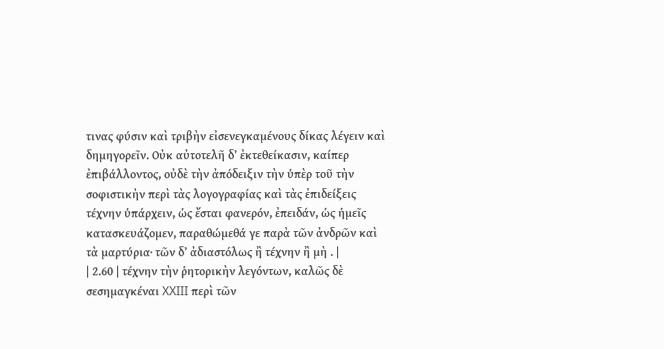τινας φύσιν καὶ τριβὴν εἰσενεγκαμένους δίκας λέγειν καὶ δημηγορεῖν. Οὐκ αὐτοτελῆ δʼ ἐκτεθείκασιν, καίπερ ἐπιβάλλοντος, οὐδὲ τὴν ἀπόδειξιν τὴν ὑπὲρ τοῦ τὴν σοφιστικὴν περὶ τὰς λογογραφίας καὶ τὰς ἐπιδείξεις τέχνην ὑπάρχειν, ὡς ἔσται φανερόν, ἐπειδάν, ὡς ἡμεῖς κατασκευάζομεν, παραθώμεθά γε παρὰ τῶν ἀνδρῶν καὶ τὰ μαρτύρια· τῶν δʼ ἀδιαστόλως ἢ τέχνην ἢ μὴ . |
| 2.60 | τέχνην τὴν ῥητορικὴν λεγόντων, καλῶς δὲ σεσημαγκέναι XXIII περὶ τῶν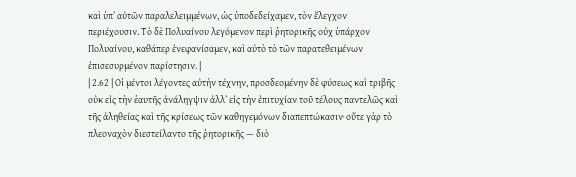καὶ ὑπʼ αὐτῶν παραλελειμμένων, ὡς ὑποδεδείχαμεν, τὸν ἔλεγχον περιέχουσιν. Τὸ δὲ Πολυαίνου λεγόμενον περὶ ῥητορικῆς οὐχ ὑπάρχον Πολυαίνου, καθάπερ ἐνεφανίσαμεν, καὶ αὐτὸ τὸ τῶν παρατεθειμένων ἐπισεσυρμένον παρίστησιν. |
| 2.62 | Οἱ μέντοι λέγοντες αὐτὴν τέχνην, προσδεομένην δὲ φύσεως καὶ τριβῆς οὐκ εἰς τὴν ἑαυτῆς ἀνάληγψιν ἀλλʼ εἰς τὴν ἐπιτυχίαν τοῦ τέλους παντελῶς καὶ τῆς ἀληθείας καὶ τῆς κρίσεως τῶν καθηγεμόνων διαπεπτώκασιν· οὔτε γὰρ τὸ πλεοναχὸν διεστείλαντο τῆς ῥητορικῆς — διὸ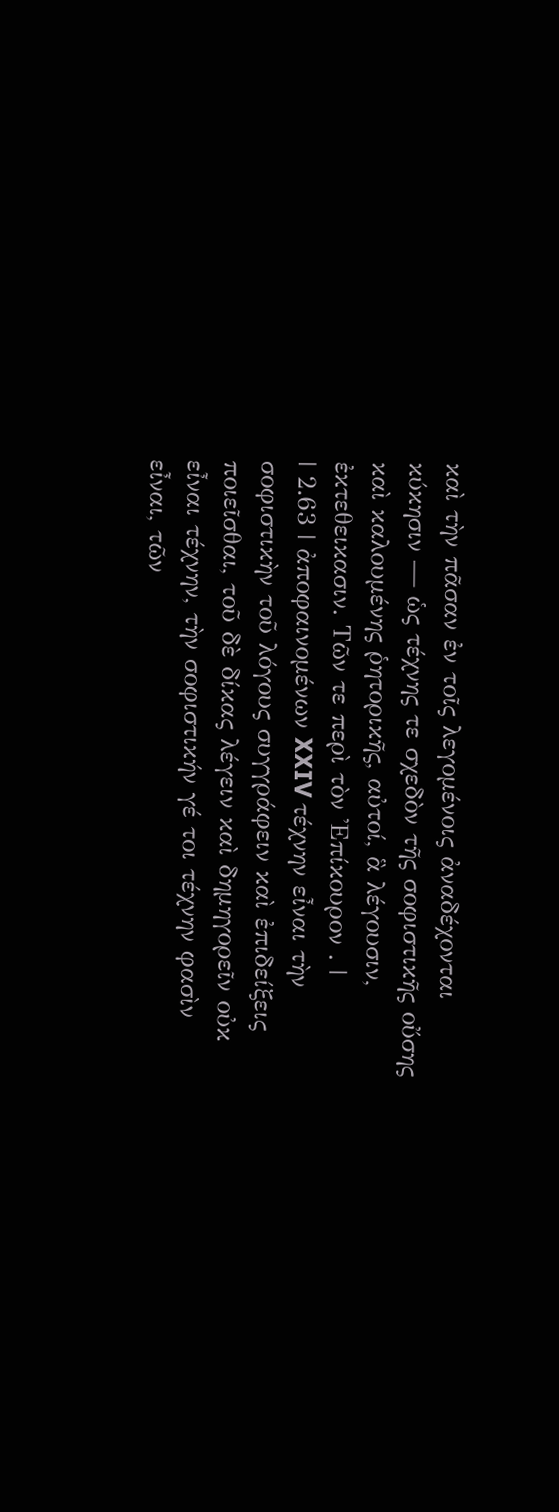καὶ τὴν πᾶσαν ἐν τοῖς λεγομένοις ἀναδέχονται κύκησιν — ὡς τέχνης τε σχεδὸν τῆς σοφιστικῆς οὔσης καὶ καλουμένης ῥητορικῆς, αὐτοί, ἃ λέγουσιν, ἐκτεθεικασιν. Τῶν τε περὶ τὸν Ἐπίκουρον . |
| 2.63 | ἀποφαινομένων XXIV τέχνην εἶναι τὴν σοφιστικὴν τοῦ λόγους συγγράφειν καὶ ἐπιδείξεις ποιεῖσθαι, τοῦ δὲ δίκας λέγειν καὶ δημηγορεῖν οὐκ εἶναι τέχνην, τὴν σοφιστικήν γέ τοι τέχνην φασὶν εἶναι, τῶν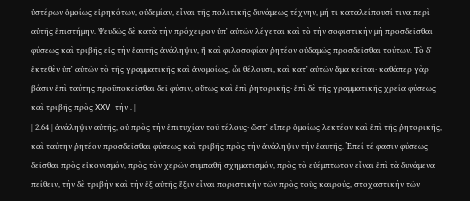ὑστέρων ὁμοίως εἰρηκότων, οὐδεμίαν, εἶναι τῆς πολιτικῆς δυνάμεως τέχνην, μή τι καταλείπουσί τινα περὶ αὐτῆς ἐπιστήμην. Ψευδῶς δὲ κατὰ τὴν πρόχειρον ὑπʼ αὐτῶν λέγεται καὶ τὸ τὴν σοφιστικὴν μὴ προσδεῖσθαι φύσεως καὶ τριβῆς εἰς τὴν ἑαυτῆς ἀνάληψιν, ἢ καὶ φιλοσοφίαν ῥητέον οὐδαμῶς προσδεῖσθαι τούτων. Τὸ δʼ ἐκτεθὲν ὑπʼ αὐτῶν τὸ τῆς γραμματικῆς καὶ ἀνομοίως, ὧι θέλουσι, καὶ κατʼ αὐτῶν ἅμα κεῖται· καθάπερ γὰρ βάσιν ἐπὶ ταύτης προϋποκεῖσθαι δεῖ φύσιν, οὕτως καὶ ἐπὶ ῥητορικῆς· ἐπὶ δὲ τῆς γραμματικῆς χρεία φύσεως καὶ τριβῆς πρὸς XXV τὴν . |
| 2.64 | ἀνάληψιν αὐτῆς, οὐ πρὸς τὴν ἐπιτυχίαν τοῦ τέλους· ὥστʼ εἴπερ ὁμοίως λεκτέον καὶ ἐπὶ τῆς ῥητορικῆς, καὶ ταύτην ῥητέον προσδεῖσθαι φύσεως καὶ τριβῆς πρὸς τὴν ἀνάληψιν τὴν ἑαυτῆς. Ἐπεί τέ φασιν φύσεως δεῖσθαι πρὸς εἰκονισμόν, πρὸς τὸν χερῶν συμπαθῆ σχηματισμόν, πρὸς τὸ εὐέμπτωτον εἶναι ἐπὶ τὰ δυνάμενα πείθειν, τὴν δὲ τριβὴν καὶ τὴν ἐξ αὐτῆς ἕξιν εἶναι ποριστικὴν τῶν πρὸς τοὺς καιρούς, στοχαστικὴν τῶν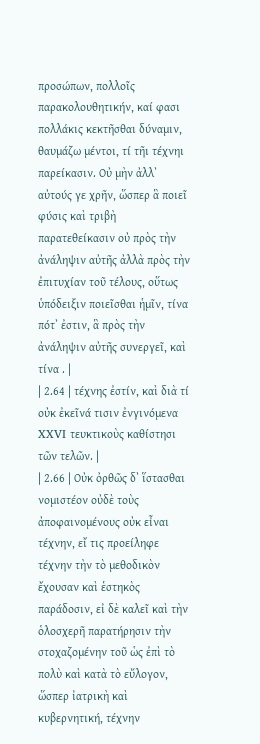προσώπων, πολλοῖς παρακολουθητικήν, καί φασι πολλάκις κεκτῆσθαι δύναμιν, θαυμάζω μέντοι, τί τῆι τέχνηι παρείκασιν. Οὐ μὴν ἀλλʼ αὐτούς γε χρῆν, ὥσπερ ἃ ποιεῖ φύσις καὶ τριβὴ παρατεθείκασιν οὐ πρὸς τὴν ἀνάληψιν αὐτῆς ἀλλὰ πρὸς τὴν ἐπιτυχίαν τοῦ τέλους, οὕτως ὑπόδειξιν ποιεῖσθαι ἡμῖν, τίνα πότʼ ἐστιν, ἃ πρὸς τὴν ἀνάληψιν αὐτῆς συνεργεῖ, καὶ τίνα . |
| 2.64 | τέχνης ἐστίν, καὶ διὰ τί οὐκ ἐκεῖνά τισιν ἐνγινόμενα XXVI τευκτικοὺς καθίστησι τῶν τελῶν. |
| 2.66 | Οὐκ ὀρθῶς δʼ ἵστασθαι νομιστέον οὐδὲ τοὺς ἀποφαινομένους οὐκ εἶναι τέχνην, εἴ τις προείληφε τέχνην τὴν τὸ μεθοδικὸν ἔχουσαν καὶ ἑστηκὸς παράδοσιν, εἰ δὲ καλεῖ καὶ τὴν ὁλοσχερῆ παρατήρησιν τὴν στοχαζομένην τοῦ ὡς ἐπὶ τὸ πολὺ καὶ κατὰ τὸ εὔλογον, ὥσπερ ἰατρικὴ καὶ κυβερνητική, τέχνην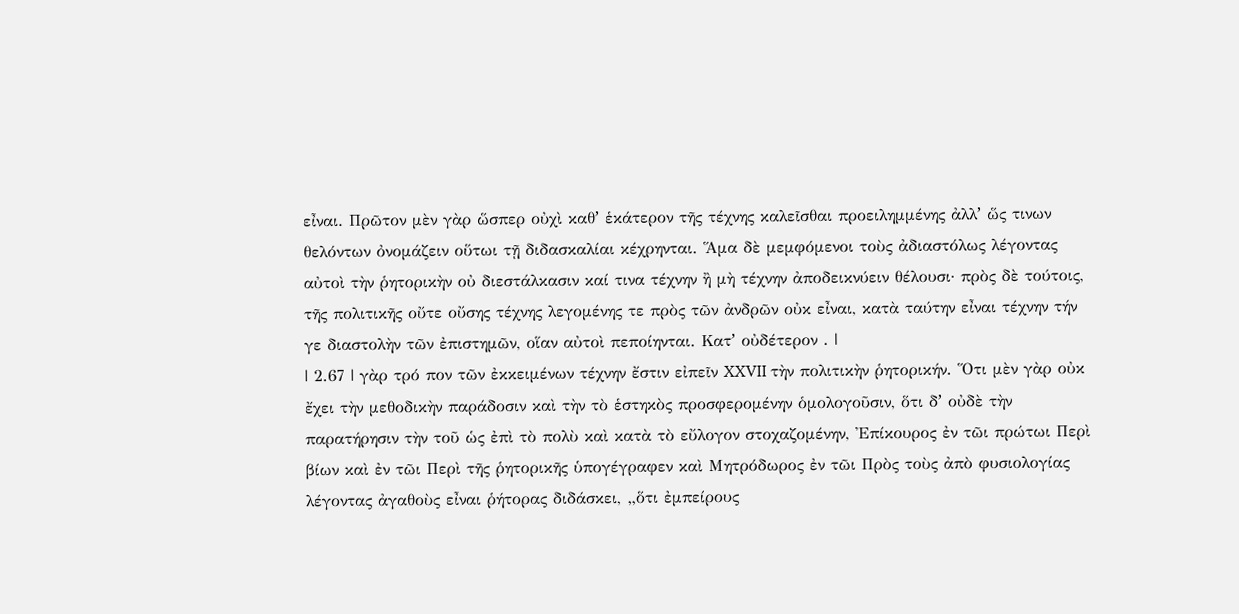εἶναι. Πρῶτον μὲν γὰρ ὥσπερ οὐχὶ καθʼ ἑκάτερον τῆς τέχνης καλεῖσθαι προειλημμένης ἀλλʼ ὥς τινων θελόντων ὀνομάζειν οὕτωι τῇ διδασκαλίαι κέχρηνται. Ἅμα δὲ μεμφόμενοι τοὺς ἀδιαστόλως λέγοντας αὐτοὶ τὴν ῥητορικὴν οὐ διεστάλκασιν καί τινα τέχνην ἢ μὴ τέχνην ἀποδεικνύειν θέλουσι· πρὸς δὲ τούτοις, τῆς πολιτικῆς οὔτε οὔσης τέχνης λεγομένης τε πρὸς τῶν ἀνδρῶν οὐκ εἶναι, κατὰ ταύτην εἶναι τέχνην τήν γε διαστολὴν τῶν ἐπιστημῶν, οἵαν αὐτοὶ πεποίηνται. Κατʼ οὐδέτερον . |
| 2.67 | γὰρ τρό πον τῶν ἐκκειμένων τέχνην ἔστιν εἰπεῖν XXVII τὴν πολιτικὴν ῥητορικήν. Ὅτι μὲν γὰρ οὐκ ἔχει τὴν μεθοδικὴν παράδοσιν καὶ τὴν τὸ ἑστηκὸς προσφερομένην ὁμολογοῦσιν, ὅτι δʼ οὐδὲ τὴν παρατήρησιν τὴν τοῦ ὡς ἐπὶ τὸ πολὺ καὶ κατὰ τὸ εὔλογον στοχαζομένην, Ἐπίκουρος ἐν τῶι πρώτωι Περὶ βίων καὶ ἐν τῶι Περὶ τῆς ῥητορικῆς ὑπογέγραφεν καὶ Μητρόδωρος ἐν τῶι Πρὸς τοὺς ἀπὸ φυσιολογίας λέγοντας ἀγαθοὺς εἶναι ῥήτορας διδάσκει, „ὅτι ἐμπείρους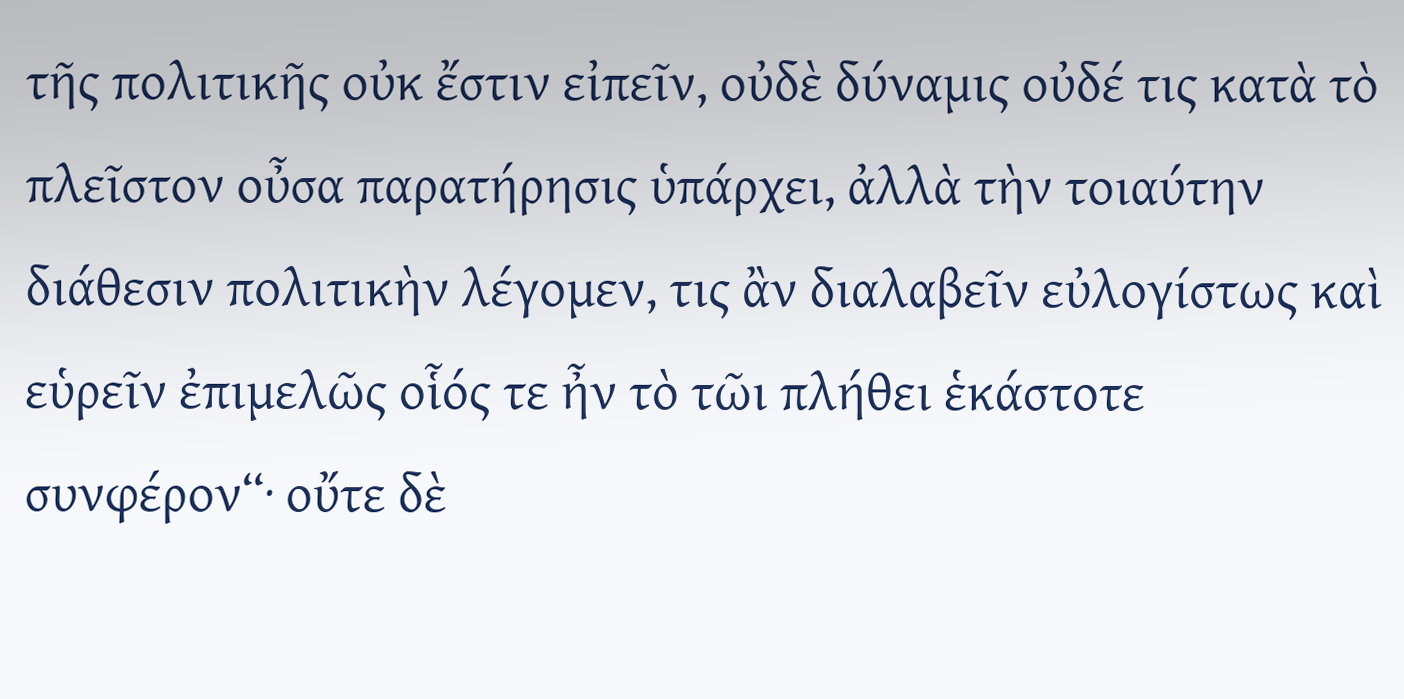τῆς πολιτικῆς οὐκ ἔστιν εἰπεῖν, οὐδὲ δύναμις οὐδέ τις κατὰ τὸ πλεῖστον οὖσα παρατήρησις ὑπάρχει, ἀλλὰ τὴν τοιαύτην διάθεσιν πολιτικὴν λέγομεν, τις ἂν διαλαβεῖν εὐλογίστως καὶ εὑρεῖν ἐπιμελῶς οἷός τε ἦν τὸ τῶι πλήθει ἑκάστοτε συνφέρον“· οὔτε δὲ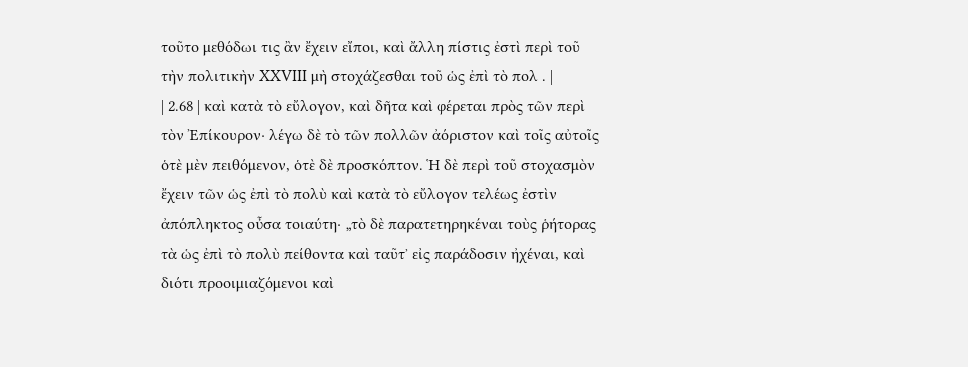τοῦτο μεθόδωι τις ἂν ἔχειν εἴποι, καὶ ἄλλη πίστις ἐστὶ περὶ τοῦ τὴν πολιτικὴν XXVIII μὴ στοχάζεσθαι τοῦ ὡς ἐπὶ τὸ πολ . |
| 2.68 | καὶ κατὰ τὸ εὔλογον, καὶ δῆτα καὶ φέρεται πρὸς τῶν περὶ τὸν Ἐπίκουρον· λέγω δὲ τὸ τῶν πολλῶν ἀόριστον καὶ τοῖς αὐτοῖς ὁτὲ μὲν πειθόμενον, ὁτὲ δὲ προσκόπτον. Ἡ δὲ περὶ τοῦ στοχασμὸν ἔχειν τῶν ὡς ἐπὶ τὸ πολὺ καὶ κατὰ τὸ εὔλογον τελέως ἐστὶν ἀπόπληκτος οὖσα τοιαύτη· „τὸ δὲ παρατετηρηκέναι τοὺς ῥήτορας τὰ ὡς ἐπὶ τὸ πολὺ πείθοντα καὶ ταῦτʼ εἰς παράδοσιν ἠχέναι, καὶ διότι προοιμιαζόμενοι καὶ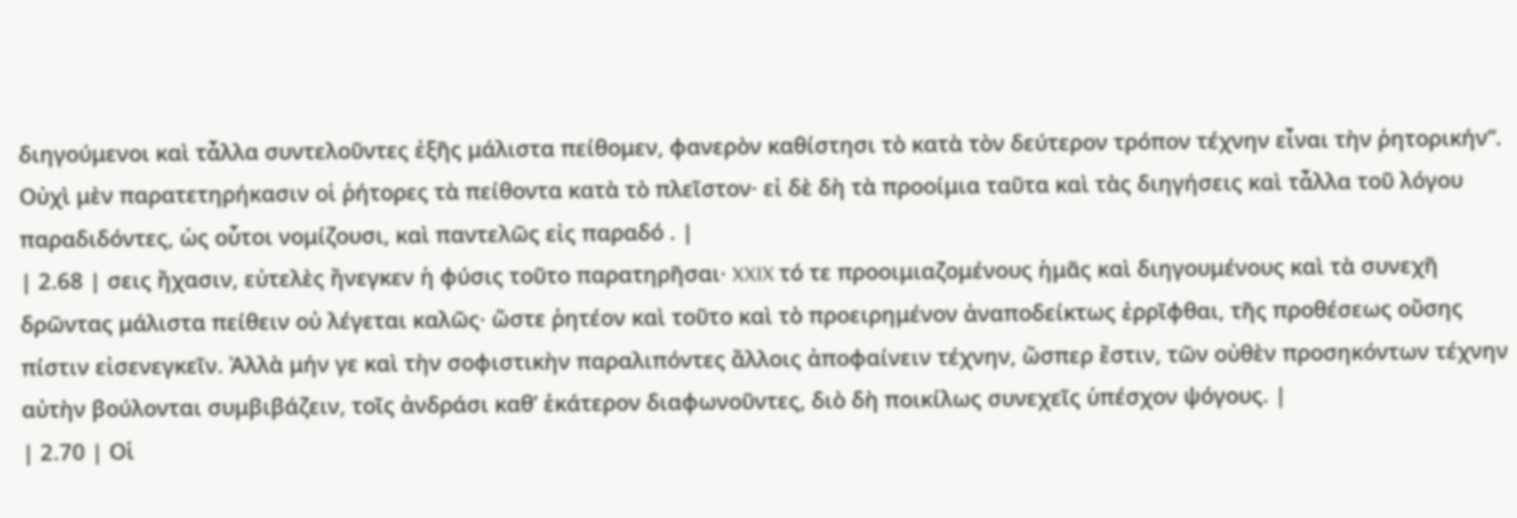διηγούμενοι καὶ τἆλλα συντελοῦντες ἐξῆς μάλιστα πείθομεν, φανερὸν καθίστησι τὸ κατὰ τὸν δεύτερον τρόπον τέχνην εἶναι τὴν ῥητορικήν“. Οὐχὶ μὲν παρατετηρήκασιν οἱ ῥήτορες τὰ πείθοντα κατὰ τὸ πλεῖστον· εἰ δὲ δὴ τὰ προοίμια ταῦτα καὶ τὰς διηγήσεις καὶ τἆλλα τοῦ λόγου παραδιδόντες, ὡς οὗτοι νομίζουσι, καὶ παντελῶς εἰς παραδό . |
| 2.68 | σεις ἤχασιν, εὐτελὲς ἤνεγκεν ἡ φύσις τοῦτο παρατηρῆσαι· XXIX τό τε προοιμιαζομένους ἡμᾶς καὶ διηγουμένους καὶ τὰ συνεχῆ δρῶντας μάλιστα πείθειν οὐ λέγεται καλῶς· ὥστε ῥητέον καὶ τοῦτο καὶ τὸ προειρημένον ἀναποδείκτως ἐρρῖφθαι, τῆς προθέσεως οὔσης πίστιν εἰσενεγκεῖν. Ἀλλὰ μήν γε καὶ τὴν σοφιστικὴν παραλιπόντες ἄλλοις ἀποφαίνειν τέχνην, ὥσπερ ἔστιν, τῶν οὐθὲν προσηκόντων τέχνην αὐτὴν βούλονται συμβιβάζειν, τοῖς ἀνδράσι καθʼ ἑκάτερον διαφωνοῦντες, διὸ δὴ ποικίλως συνεχεῖς ὑπέσχον ψόγους. |
| 2.70 | Οἱ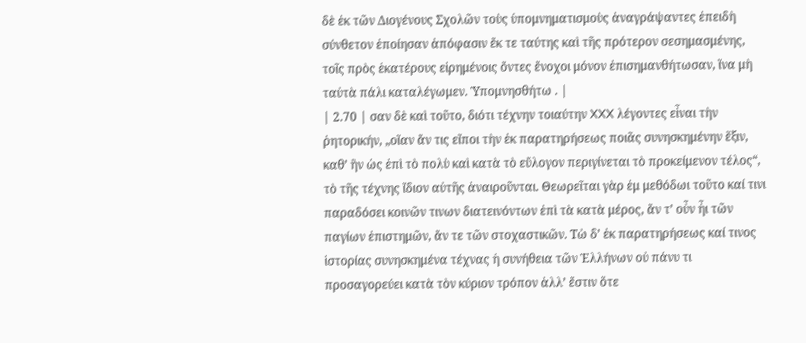δὲ ἐκ τῶν Διογένους Σχολῶν τοὺς ὑπομνηματισμοὺς ἀναγράψαντες ἐπειδὴ σύνθετον ἐποίησαν ἀπόφασιν ἔκ τε ταύτης καὶ τῆς πρότερον σεσημασμένης, τοῖς πρὸς ἑκατέρους εἰρημένοις ὄντες ἔνοχοι μόνον ἐπισημανθήτωσαν, ἵνα μὴ ταὐτὰ πάλι καταλέγωμεν. Ὑπομνησθήτω . |
| 2.70 | σαν δὲ καὶ τοῦτο, διότι τέχνην τοιαύτην XXX λέγοντες εἶναι τὴν ῥητορικήν, „οἵαν ἄν τις εἴποι τὴν ἐκ παρατηρήσεως ποιᾶς συνησκημένην ἕξιν, καθʼ ἣν ὡς ἐπὶ τὸ πολὺ καὶ κατὰ τὸ εὔλογον περιγίνεται τὸ προκείμενον τέλος“, τὸ τῆς τέχνης ἴδιον αὐτῆς ἀναιροῦνται. Θεωρεῖται γὰρ ἐμ μεθόδωι τοῦτο καί τινι παραδόσει κοινῶν τινων διατεινόντων ἐπὶ τὰ κατὰ μέρος, ἄν τʼ οὖν ἦι τῶν παγίων ἐπιστημῶν, ἄν τε τῶν στοχαστικῶν. Τὼ δʼ ἐκ παρατηρήσεως καί τινος ἱστορίας συνησκημένα τέχνας ἡ συνήθεια τῶν Ἑλλήνων οὐ πάνυ τι προσαγορεύει κατὰ τὸν κύριον τρόπον ἀλλʼ ἔστιν ὅτε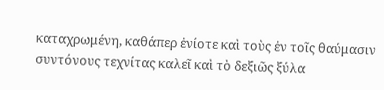καταχρωμένη, καθάπερ ἐνίοτε καὶ τοὺς ἐν τοῖς θαύμασιν συντόνους τεχνίτας καλεῖ καὶ τὸ δεξιῶς ξύλα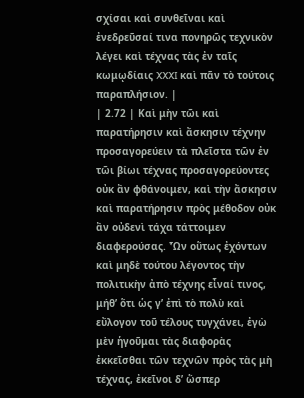σχίσαι καὶ συνθεῖναι καὶ ἐνεδρεῦσαί τινα πονηρῶς τεχνικὸν λέγει καὶ τέχνας τὰς ἐν ταῖς κωμῳδίαις XXXI καὶ πᾶν τὸ τούτοις παραπλήσιον. |
| 2.72 | Καὶ μὴν τῶι καὶ παρατήρησιν καὶ ἄσκησιν τέχνην προσαγορεύειν τὰ πλεῖστα τῶν ἐν τῶι βίωι τέχνας προσαγορεύοντες οὐκ ἂν φθάνοιμεν, καὶ τὴν ἄσκησιν καὶ παρατήρησιν πρὸς μέθοδον οὐκ ἂν οὐδενὶ τάχα τάττοιμεν διαφερούσας. Ὧν οὕτως ἐχόντων καὶ μηδὲ τούτου λέγοντος τὴν πολιτικὴν ἀπὸ τέχνης εἶναί τινος, μήθʼ ὅτι ὡς γʼ ἐπὶ τὸ πολὺ καὶ εὔλογον τοῦ τέλους τυγχάνει, ἐγὼ μὲν ἡγοῦμαι τὰς διαφορὰς ἐκκεῖσθαι τῶν τεχνῶν πρὸς τὰς μὴ τέχνας, ἐκεῖνοι δʼ ὥσπερ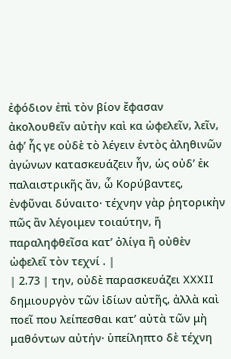ἐφόδιον ἐπὶ τὸν βίον ἔφασαν ἀκολουθεῖν αὐτὴν καὶ κα ὡφελεῖν, λεῖν, ἀφʼ ἧς γε οὐδὲ τὸ λέγειν ἐντὸς ἀληθινῶν ἀγώνων κατασκευάζειν ἦν, ὡς οὐδʼ ἐκ παλαιστρικῆς ἄν, ὦ Κορύβαντες, ἐνφῦναι δύναιτο· τέχνην γὰρ ῥητορικὴν πῶς ἂν λέγοιμεν τοιαύτην, ἥ παραληφθεῖσα κατʼ ὀλίγα ἢ οὐθὲν ὠφελεῖ τὸν τεχνί . |
| 2.73 | την, οὐδὲ παρασκευάζει XXXII δημιουργὸν τῶν ἰδίων αὐτῆς, ἀλλὰ καὶ ποεῖ που λείπεσθαι κατʼ αὐτὰ τῶν μὴ μαθόντων αὐτήν· ὑπείληπτο δὲ τέχνη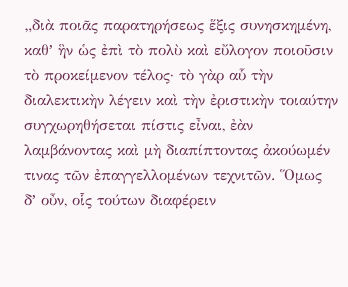„διὰ ποιᾶς παρατηρήσεως ἕξις συνησκημένη, καθʼ ἣν ὡς ἐπὶ τὸ πολὺ καὶ εὔλογον ποιοῦσιν τὸ προκείμενον τέλος· τὸ γὰρ αὗ τὴν διαλεκτικὴν λέγειν καὶ τὴν ἐριστικὴν τοιαύτην συγχωρηθήσεται πίστις εἶναι, ἐὰν λαμβάνοντας καὶ μὴ διαπίπτοντας ἀκούωμέν τινας τῶν ἐπαγγελλομένων τεχνιτῶν. Ὅμως δʼ οὖν, οἷς τούτων διαφέρειν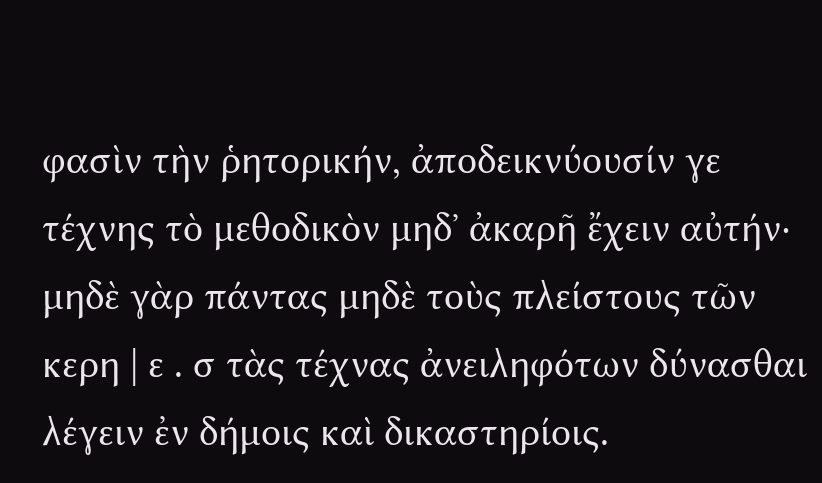φασὶν τὴν ῥητορικήν, ἀποδεικνύουσίν γε τέχνης τὸ μεθοδικὸν μηδʼ ἀκαρῆ ἔχειν αὐτήν· μηδὲ γὰρ πάντας μηδὲ τοὺς πλείστους τῶν κερη | ε . σ τὰς τέχνας ἀνειληφότων δύνασθαι λέγειν ἐν δήμοις καὶ δικαστηρίοις.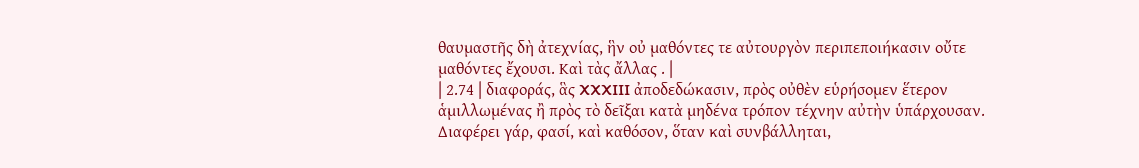θαυμαστῆς δὴ ἀτεχνίας, ἣν οὐ μαθόντες τε αὐτουργὸν περιπεποιήκασιν οὔτε μαθόντες ἔχουσι. Καὶ τὰς ἄλλας . |
| 2.74 | διαφοράς, ἃς XXXIII ἀποδεδώκασιν, πρὸς οὐθὲν εὑρήσομεν ἕτερον ἁμιλλωμένας ἢ πρὸς τὸ δεῖξαι κατὰ μηδένα τρόπον τέχνην αὐτὴν ὑπάρχουσαν. Διαφέρει γάρ, φασί, καὶ καθόσον, ὅταν καὶ συνβάλληται,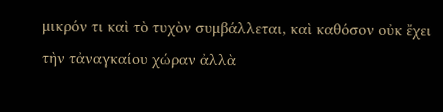μικρόν τι καὶ τὸ τυχὸν συμβάλλεται, καὶ καθόσον οὐκ ἔχει τὴν τἀναγκαίου χώραν ἀλλὰ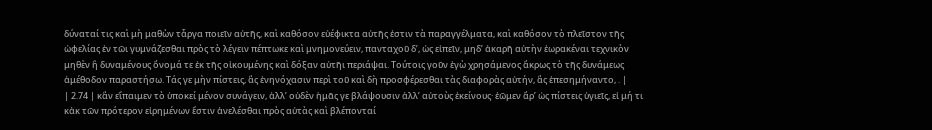δύναταί τις καὶ μὴ μαθὼν τἆργα ποιεῖν αὐτῆς, καὶ καθόσον εὐέφικτα αὐτῆς ἐστιν τὰ παραγγέλματα, καὶ καθόσον τὸ πλεῖστον τῆς ὠφελίας ἐν τῶι γυμνάζεσθαι πρὸς τὸ λέγειν πέπτωκε καὶ μνημονεύειν, πανταχοῦ δʼ, ὡς εἰπεῖν, μηδʼ ἀκαρῆ αὐτὴν ἑωρακέναι τεχνικὸν μηθὲν ἢ δυναμένους ὄνομά τε ἐκ τῆς οἰκουμένης καὶ δόξαν αὐτῆι περιάψαι. Τούτοις γοῦν ἐγὼ χρησάμενος ἄκρως τὸ τῆς δυνάμεως ἀμέθοδον παραστήσω. Τάς γε μὴν πίστεις, ἃς ἐνηνόχασιν περὶ τοῦ καὶ δὴ προσφέρεσθαι τὰς διαφορὰς αὐτήν, ἃς ἐπεσημήναντο, . |
| 2.74 | κἂν εἴπαιμεν τὸ ὑποκεί μένον συνάγειν, ἀλλʼ οὐδὲν ἡμᾶς γε βλάψουσιν ἀλλʼ αὐτοὺς ἐκείνους· ἐῶμεν ἄρʼ ὡς πίστεις ὑγιεῖς, εἰ μή τι κἀκ τῶν πρότερον εἰρημένων ἔστιν ἀνελέσθαι πρὸς αὐτὰς καὶ βλέπονταί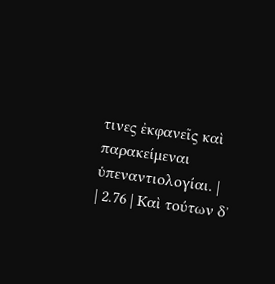τινες ἐκφανεῖς καὶ παρακείμεναι ὑπεναντιολογίαι. |
| 2.76 | Καὶ τούτων δʼ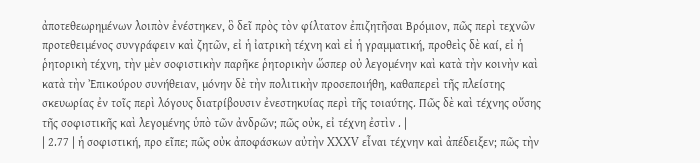ἀποτεθεωρημένων λοιπὸν ἐνέστηκεν, ὃ δεῖ πρὸς τὸν φίλτατον ἐπιζητῆσαι Βρόμιον, πῶς περὶ τεχνῶν προτεθειμένος συνγράφειν καὶ ζητῶν, εἰ ἡ ἰατρικὴ τέχνη καὶ εἰ ἡ γραμματική, προθεὶς δὲ καί, εἰ ἡ ῥητορικὴ τέχνη, τὴν μὲν σοφιστικὴν παρῆκε ῥητορικὴν ὥσπερ οὐ λεγομένην καὶ κατὰ τὴν κοινὴν καὶ κατὰ τὴν Ἐπικούρου συνήθειαν, μόνην δὲ τὴν πολιτικὴν προσεποιήθη, καθαπερεὶ τῆς πλείστης σκευωρίας ἐν τοῖς περὶ λόγους διατρίβουσιν ἐνεστηκυίας περὶ τῆς τοιαύτης. Πῶς δὲ καὶ τέχνης οὔσης τῆς σοφιστικῆς καὶ λεγομένης ὑπὸ τῶν ἀνδρῶν; πῶς οὐκ, εἰ τέχνη ἐστὶν . |
| 2.77 | ἡ σοφιστική, προ εῖπε; πῶς οὐκ ἀποφάσκων αὐτὴν XXXV εἶναι τέχνην καὶ ἀπέδειξεν; πῶς τὴν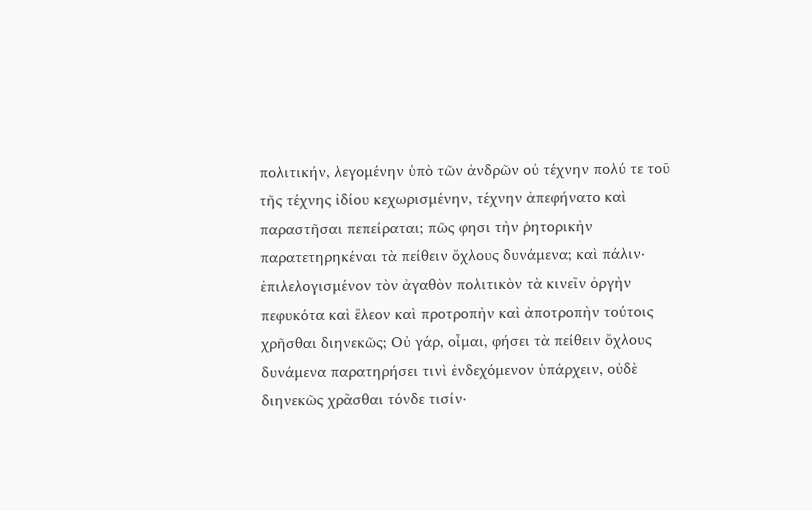πολιτικήν, λεγομένην ὑπὸ τῶν ἀνδρῶν οὐ τέχνην πολύ τε τοῦ τῆς τέχνης ἰδίου κεχωρισμένην, τέχνην ἀπεφήνατο καὶ παραστῆσαι πεπείραται; πῶς φησι τὴν ῥητορικὴν παρατετηρηκέναι τὰ πείθειν ὄχλους δυνάμενα; καὶ πάλιν· ἐπιλελογισμένον τὸν ἀγαθὸν πολιτικὸν τὰ κινεῖν ὀργὴν πεφυκότα καὶ ἔλεον καὶ προτροπὴν καὶ ἀποτροπὴν τούτοις χρῆσθαι διηνεκῶς; Οὐ γάρ, οἶμαι, φήσει τὰ πείθειν ὄχλους δυνάμενα παρατηρήσει τινὶ ἐνδεχόμενον ὑπάρχειν, οὐδὲ διηνεκῶς χρᾶσθαι τόνδε τισίν·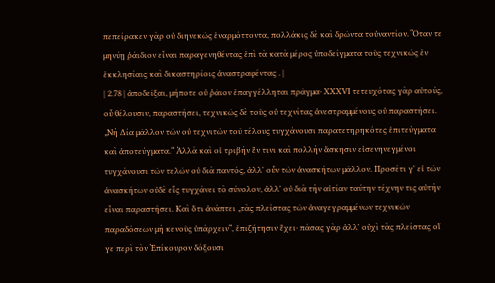πεπείρακεν γὰρ οὐ διηνεκῶς ἐναρμόττοντα, πολλάκις δὲ καὶ δρῶντα τοὐναντίον. Ὅταν τε μηνύῃ ῥάιδιον εἶναι παραγενηθέντας ἐπὶ τὰ κατὰ μέρος ὑποδείγματα τοὺς τεχνικῶς ἐν ἐκκλησίαις καὶ δικαστηρίοις ἀναστραφέντας . |
| 2.78 | ἀποδεῖξαι, μήποτε οὐ ῥᾶιον ἐπαγγέλληται πρᾶγμα· XXXVI τετευχότας γὰρ αὐτούς, οὗ θέλουσιν, παραστήσει, τεχνικῶς δὲ τοὺς οὐ τεχνίτας ἀνεστραμμένους οὐ παραστήσει. „Νὴ Δία μᾶλλον τῶν οὐ τεχνιτῶν τοῦ τέλους τυγχάνουσι παρατετηρηκότες ἐπιτεύγματα καὶ ἀποτεύγματα.“ Ἀλλὰ καὶ οἱ τριβὴν ἔν τινι καὶ πολλὴν ἄσκησιν εἰσενηνεγμένοι τυγχάνουσι τῶν τελῶν οὐ διὰ παντός, ἀλλʼ οὖν τῶν ἀνασκήτων μᾶλλον. Προσέτι γʼ εἰ τῶν ἀνασκήτων οὐδὲ εἷς τυγχάνει τὸ σύνολον, ἀλλʼ οὐ διὰ τὴν αἰτίαν ταύτην τέχνην τις αὐτὴν εἶναι παραστήσει. Καὶ ὅτι ἀνάπτει „τὰς πλείστας τῶν ἀναγεγραμμένων τεχνικῶν παραδόσεων μὴ κενοὺς ὑπάρχειν“, ἐπιζήτησιν ἔχει· πάσας γὰρ ἀλλʼ οὐχὶ τὰς πλείστας οἵ γε περὶ τὸν Ἐπίκουρον δόξουσι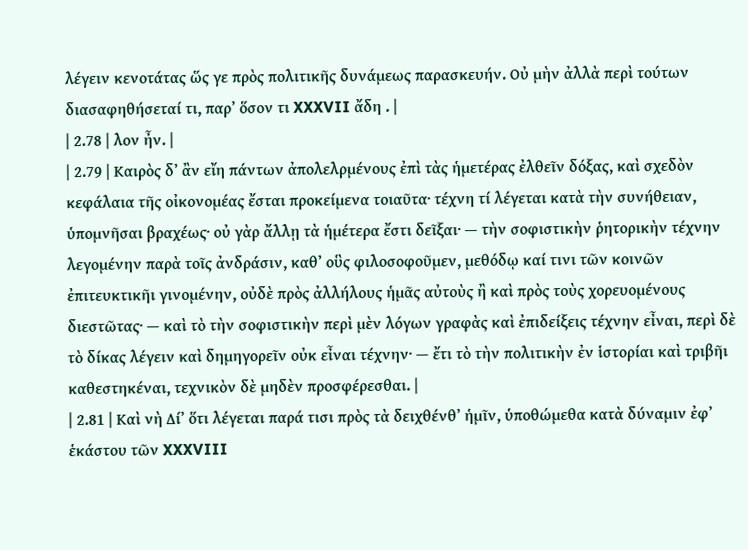λέγειν κενοτάτας ὥς γε πρὸς πολιτικῆς δυνάμεως παρασκευήν. Οὐ μὴν ἀλλὰ περὶ τούτων διασαφηθήσεταί τι, παρʼ ὅσον τι XXXVII ἄδη . |
| 2.78 | λον ἦν. |
| 2.79 | Καιρὸς δʼ ἂν εἴη πάντων ἀπολελρμένους ἐπὶ τὰς ἡμετέρας ἐλθεῖν δόξας, καὶ σχεδὸν κεφάλαια τῆς οἰκονομέας ἔσται προκείμενα τοιαῦτα· τέχνη τί λέγεται κατὰ τὴν συνήθειαν, ὑπομνῆσαι βραχέως· οὐ γὰρ ἄλλῃ τὰ ἡμέτερα ἔστι δεῖξαι· — τὴν σοφιστικὴν ῥητορικὴν τέχνην λεγομένην παρὰ τοῖς ἀνδράσιν, καθʼ οὓς φιλοσοφοῦμεν, μεθόδῳ καί τινι τῶν κοινῶν ἐπιτευκτικῆι γινομένην, οὐδὲ πρὸς ἀλλήλους ἡμᾶς αὐτοὺς ἢ καὶ πρὸς τοὺς χορευομένους διεστῶτας· — καὶ τὸ τὴν σοφιστικὴν περὶ μὲν λόγων γραφὰς καὶ ἐπιδείξεις τέχνην εἶναι, περὶ δὲ τὸ δίκας λέγειν καὶ δημηγορεῖν οὐκ εἶναι τέχνην· — ἔτι τὸ τὴν πολιτικὴν ἐν ἱστορίαι καὶ τριβῆι καθεστηκέναι, τεχνικὸν δὲ μηδὲν προσφέρεσθαι. |
| 2.81 | Καὶ νὴ Δίʼ ὅτι λέγεται παρά τισι πρὸς τὰ δειχθένθʼ ἡμῖν, ὑποθώμεθα κατὰ δύναμιν ἐφʼ ἑκάστου τῶν XXXVIII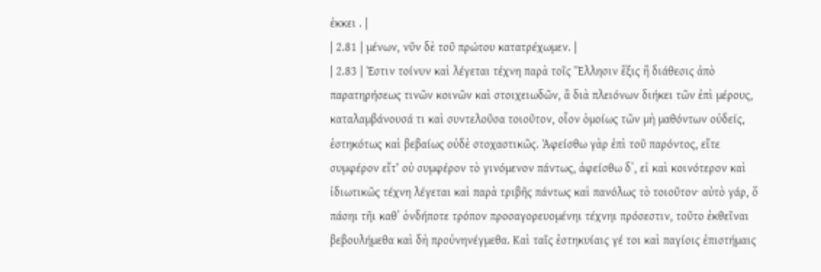ἐκκει . |
| 2.81 | μένων, νῦν δὲ τοῦ πρώτου κατατρέχωμεν. |
| 2.83 | Ἐστιν τοίνυν καὶ λέγεται τέχνη παρὰ τοῖς Ἕλλησιν ἕξις ἢ διάθεσις ἀπὸ παρατηρήσεως τινῶν κοινῶν καὶ στοιχειωδῶν, ἂ διὰ πλειόνων διήκει τῶν ἐπὶ μέρους, καταλαμβάνουσά τι καὶ συντελοῦσα τοιοῦτον, οἷον ὁμοίως τῶν μὴ μαθόντων οὐδείς, ἑστηκότως καὶ βεβαίως οὐδὲ στοχαστικῶς. Ἀφείσθω γὰρ ἐπὶ τοῦ παρόντος, εἴτε συμφέρον εἴτ’ οὐ συμφέρον τὸ γινόμενον πάντως, ἀφείσθω δʼ, εἰ καὶ κοινότερον καὶ ἰδιωτικῶς τέχνη λέγεται καὶ παρὰ τριβῆς πάντως καὶ πανόλως τὸ τοιοῦτον· αὐτὸ γάρ, ὅ πάσηι τῆι καθʼ ὁνδήποτε τρόπον προσαγορευομένηι τέχνηι πρόσεστιν, τοῦτο ἐκθεῖναι βεβουλήμεθα καὶ δὴ προὐνηνέγμεθα. Καὶ ταῖς ἑστηκυίαις γέ τοι καὶ παγίοις ἐπιστήμαις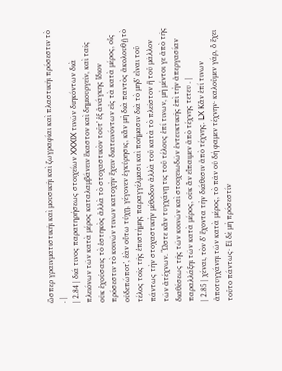ὥσπερ γραινματιστικῆι καὶ μουσικῆι καὶ ζωγραφίαι καὶ πλαστικῆι πρόσεστιν τὸ . |
| 2.84 | διά τινος παρατηρήσεως στοιχείων XXXIX τινῶν διηκόντων διὰ πλειόνων τῶν κατὰ μέρος καταλαμβάνειν ἕκαστον καὶ δημιουργεῖν, καὶ ταῖς οὐκ ἐχούσαις τὸ ἑστηκὸς ἀλλὰ τὸ στοχαστικὸν τοῦτʼ ἐξ ἀνάγκης ἴδιον πρόσεστιν τὸ κοινῶν τινων κατοχὴν ἔχειν διατεινόντων εἰς τὰ κατὰ μέρος, οἷς οὐδεπώποτʼ, ἐὰν οὕτω τύχῃ, γέγονεν ἐγκύρησις, κἂν μὴ διὰ παντὸς ἀκολουθῇ τὸ τέλος τοῖς τῆς ἐπιστήμης παραγγέλμασι καὶ ποήμασιν διὰ τὸ μηδʼ εἶναι τοῦ πάντως τὴν στοχαστικὴν μέθοδον ἀλλὰ τοῦ κατὰ τὸ πλεῖστον ἢ τοῦ μᾶλλον τῶν ἀτέχνων. Ὥστε κἂν τυγχάνῃ τις τοῦ τέλους ἐπί τινων, μὴ μέντοι γε ἀπὸ τῆς διαθέσεως τῆς τῶν κοινῶν καὶ στοιχειωδῶν ἐντευκτικῆς ἐπὶ τὴν ἀπεργασίαν παραλλάξηι τῶν κατὰ μέρος, οὐκ ἂν εἴπαιμεν ἀπὸ τέχνης τετευ . |
| 2.85 | χέναι, τὸν δʼ ἔχοντα τὴν διάθεσιν ἀπὸ τέχνης. LX Κἂν ἐπί τινων ἀποτυγχάνηι τῶν κατὰ μέρος, τὸ πᾶν οὐ δή φαμεν τέχνην· καλοῦμεν γάρ, ὃ ἔχει τοῦτο πάντως· Εἰ δὲ μὴ πρόσεστίν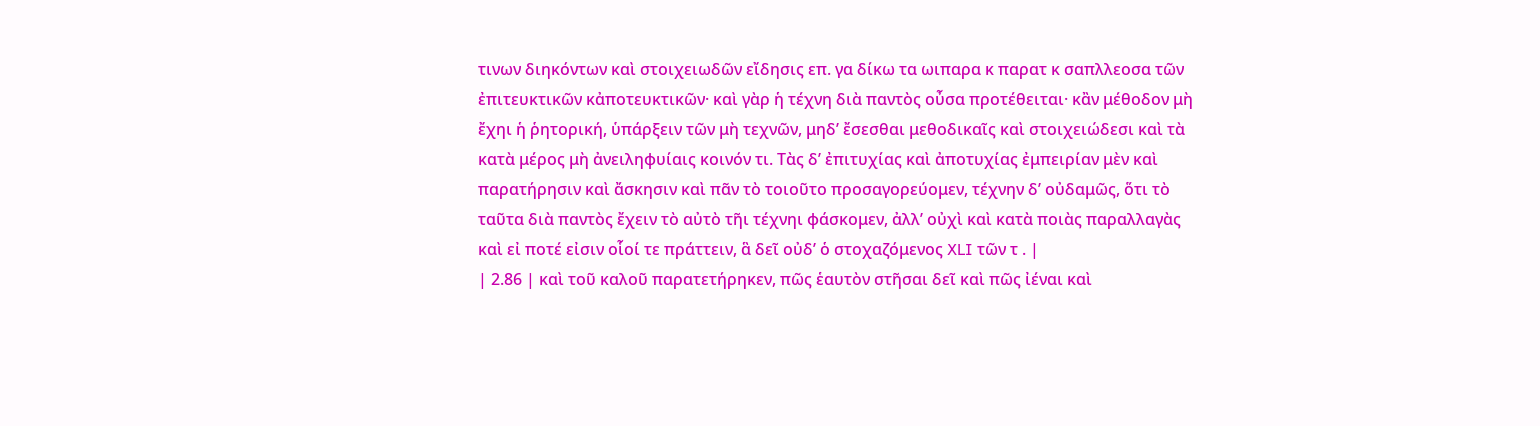τινων διηκόντων καὶ στοιχειωδῶν εἴδησις επ. γα δίκω τα ωιπαρα κ παρατ κ σαπλλεοσα τῶν ἐπιτευκτικῶν κἀποτευκτικῶν· καὶ γὰρ ἡ τέχνη διὰ παντὸς οὖσα προτέθειται· κἂν μέθοδον μὴ ἔχηι ἡ ῥητορική, ὑπάρξειν τῶν μὴ τεχνῶν, μηδʼ ἔσεσθαι μεθοδικαῖς καὶ στοιχειώδεσι καὶ τὰ κατὰ μέρος μὴ ἀνειληφυίαις κοινόν τι. Τὰς δʼ ἐπιτυχίας καὶ ἀποτυχίας ἐμπειρίαν μὲν καὶ παρατήρησιν καὶ ἄσκησιν καὶ πᾶν τὸ τοιοῦτο προσαγορεύομεν, τέχνην δʼ οὐδαμῶς, ὅτι τὸ ταῦτα διὰ παντὸς ἔχειν τὸ αὐτὸ τῆι τέχνηι φάσκομεν, ἀλλʼ οὐχὶ καὶ κατὰ ποιὰς παραλλαγὰς καὶ εἰ ποτέ εἰσιν οἷοί τε πράττειν, ἃ δεῖ οὐδʼ ὁ στοχαζόμενος XLI τῶν τ . |
| 2.86 | καὶ τοῦ καλοῦ παρατετήρηκεν, πῶς ἑαυτὸν στῆσαι δεῖ καὶ πῶς ἰέναι καὶ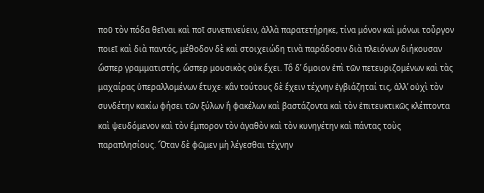ποῦ τὸν πόδα θεῖναι καὶ ποῖ συνεπινεύειν, ἀλλὰ παρατετήρηκε, τίνα μόνον καὶ μόνωι τοὖργον ποιεῖ καὶ διὰ παντός, μέθοδον δὲ καὶ στοιχειώδη τινὰ παράδοσιν διὰ πλειόνων διήκουσαν ὥσπερ γραμματιστής, ὥσπερ μουσικὸς οὐκ ἔχει. Τὂ δʼ ὅμοιον ἐπὶ τῶν πετευριζομένων καὶ τὰς μαχαίρας ὑπεραλλομένων ἔτυχε· κἂν τούτους δὲ ἔχειν τέχνην ἐγβιάζηταί τις, ἀλλʼ οὐχὶ τὸν συνδέτην κακίω φήσει τῶν ξύλων ἢ φακέλων καὶ βαστάζοντα καὶ τὸν ἐπιτευκτικῶς κλέπτοντα καὶ ψευδόμενον καὶ τὸν ἔμπορον τὸν ἀγαθὸν καὶ τὸν κυνηγέτην καὶ πάντας τοὺς παραπλησίους. Ὅταν δὲ φῶμεν μὴ λέγεσθαι τέχνην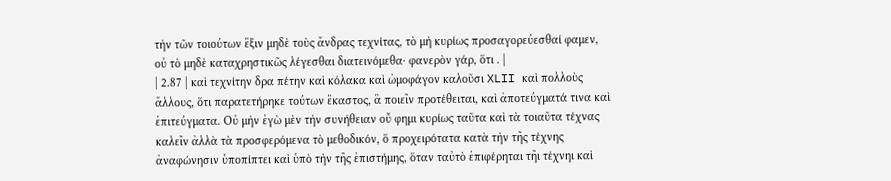τὴν τῶν τοιούτων ἕξιν μηδὲ τοὺς ἄνδρας τεχνίτας, τὸ μὴ κυρίως προσαγορεύεσθαί φαμεν, οὐ τὸ μηδὲ καταχρηστικῶς λέγεσθαι διατεινόμεθα· φανερὸν γάρ, ὅτι . |
| 2.87 | καὶ τεχνίτην δρα πέτην καὶ κόλακα καὶ ὠμοφάγον καλοῦσι XLII καὶ πολλοὺς ἄλλους, ὅτι παρατετήρηκε τούτων ἕκαστος, ἃ ποιεῖν προτέθειται, καὶ ἀποτεύγματά τινα καὶ ἐπιτεύγματα. Οὐ μὴν ἐγὼ μὲν τὴν συνήθειαν οὔ φημι κυρίως ταῦτα καὶ τὰ τοιαῦτα τέχνας καλεῖν ἀλλὰ τὰ προσφερόμενα τὸ μεθοδικόν, ὅ προχειρότατα κατὰ τὴν τῆς τέχνης ἀναφώνησιν ὑποπίπτει καὶ ὑπὸ τὴν τῆς ἐπιστήμης, ὅταν ταὐτὸ ἐπιφέρηται τῆι τέχνηι καὶ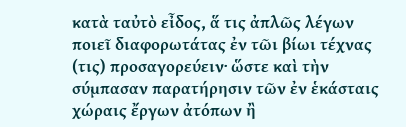κατὰ ταὐτὸ εἶδος, ἅ τις ἀπλῶς λέγων ποιεῖ διαφορωτάτας ἐν τῶι βίωι τέχνας (τις) προσαγορεύειν· ὥστε καὶ τὴν σύμπασαν παρατήρησιν τῶν ἐν ἑκάσταις χώραις ἔργων ἀτόπων ἢ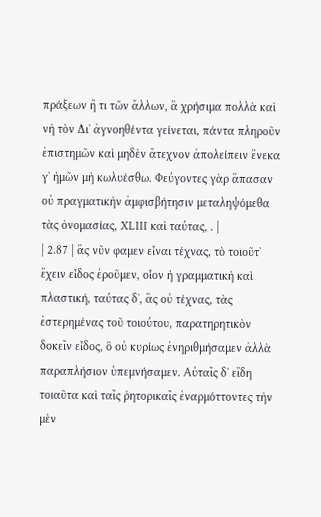πράξεων ἢ τι τῶν ἄλλων, ἃ χρήσιμα πολλὰ καὶ νὴ τὸν Διʼ ἀγνοηθέντα γείνεται, πάντα πληροῦν ἐπιστημῶν καὶ μηδὲν ἄτεχνον ἀπολείπειν ἕνεκα γʼ ἡμῶν μὴ κωλυέσθω. Φεύγοντες γὰρ ἅπασαν οὐ πραγματικὴν ἀμφισβήτησιν μεταληψόμεθα τὰς ὀνομασίας, XLIII καὶ ταύτας, . |
| 2.87 | ἃς νῦν φαμεν εἶναι τέχνας, τὸ τοιοῦτʼ ἔχειν εἶδος ἐροῦμεν, οἷον ἡ γραμματικὴ καὶ πλαστική, ταύτας δʼ, ἃς οὐ τέχνας, τὰς ἐστερημένας τοῦ τοιούτου, παρατηρητικὸν δοκεῖν εἶδος, ὃ οὐ κυρίως ἐνηριθμήσαμεν ἀλλὰ παραπλήσιον ὑπεμνήσαμεν. Αὐταῖς δʼ εἴδη τοιαῦτα καὶ ταῖς ῥητορικαῖς ἐναρμόττοντες τὴν μὲν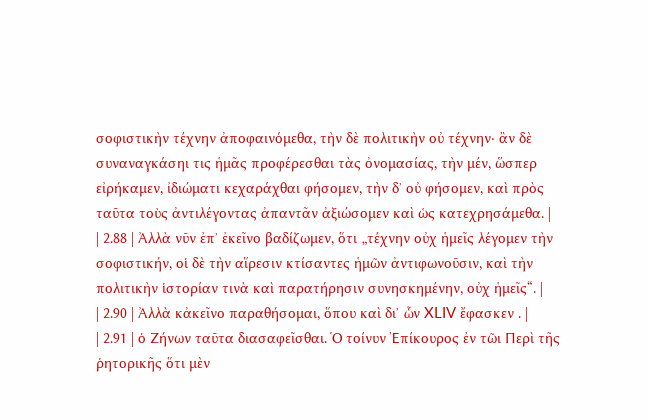σοφιστικὴν τέχνην ἀποφαινόμεθα, τὴν δὲ πολιτικὴν οὐ τέχνην· ἂν δὲ συναναγκάσηι τις ἡμᾶς προφέρεσθαι τὰς ὀνομασίας, τὴν μέν, ὥσπερ εἰρήκαμεν, ἰδιώματι κεχαράχθαι φήσομεν, τὴν δʼ οὐ φήσομεν, καὶ πρὸς ταῦτα τοὺς ἀντιλέγοντας ἀπαντᾶν ἀξιώσομεν καὶ ὡς κατεχρησάμεθα. |
| 2.88 | Ἀλλὰ νῦν ἐπʼ ἐκεῖνο βαδίζωμεν, ὅτι „τέχνην οὐχ ἡμεῖς λέγομεν τὴν σοφιστικήν, οἱ δὲ τὴν αἵρεσιν κτίσαντες ἡμῶν ἀντιφωνοῦσιν, καὶ τὴν πολιτικὴν ἱστορίαν τινὰ καὶ παρατήρησιν συνησκημένην, οὐχ ἡμεῖς“. |
| 2.90 | Ἀλλὰ κἀκεῖνο παραθήσομαι, ὅπου καὶ διʼ ὧν XLIV ἔφασκεν . |
| 2.91 | ὁ Ζήνων ταῦτα διασαφεῖσθαι. Ὁ τοίνυν Ἐπίκουρος ἐν τῶι Περὶ τῆς ῥητορικῆς ὅτι μὲν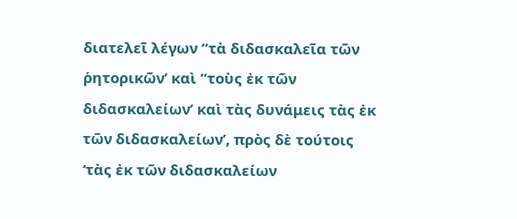διατελεῖ λέγων “τὰ διδασκαλεῖα τῶν ῥητορικῶνʼ καὶ “τοὺς ἐκ τῶν διδασκαλείωνʼ καὶ τὰς δυνάμεις τὰς ἐκ τῶν διδασκαλείωνʼ, πρὸς δὲ τούτοις ‘τὰς ἐκ τῶν διδασκαλείων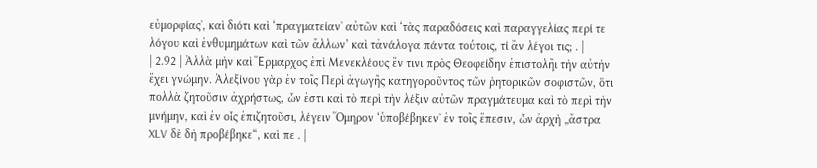εὐμορφίαςʼ, καὶ διότι καὶ ‘πραγματείανʼ αὐτῶν καὶ ‘τὰς παραδόσεις καὶ παραγγελίας περί τε λόγου καὶ ἐνθυμημάτων καὶ τῶν ἄλλων’ καὶ τἀνάλογα πάντα τούτοις, τί ἂν λέγοι τις; . |
| 2.92 | Ἀλλὰ μὴν καὶ Ἕρμαρχος ἐπὶ Μενεκλέους ἔν τινι πρὸς Θεοφείδην ἐπιστολῆι τὴν αὐτὴν ἔχει γνώμην. Ἀλεξίνου γὰρ ἐν τοῖς Περὶ ἀγωγῆς κατηγοροῦντος τῶν ῥητορικῶν σοφιστῶν, ὅτι πολλὰ ζητοῦσιν ἀχρήστως, ὧν ἐστι καὶ τὸ περὶ τὴν λέξιν αὐτῶν πραγμάτευμα καὶ τὸ περὶ τὴν μνήμην, καὶ ἐν οἷς ἐπιζητοῦσι, λέγειν Ὅμηρον ‘ὑποβέβηκενʼ ἐν τοῖς ἔπεσιν, ὧν ἀρχὴ „ἄστρα XLV δὲ δὴ προβέβηκε“, καὶ πε . |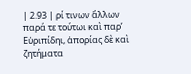| 2.93 | ρί τινων ἄλλων παρά τε τούτωι καὶ παρʼ Εὐριπίδηι, ἀπορίας δὲ καὶ ζητήματα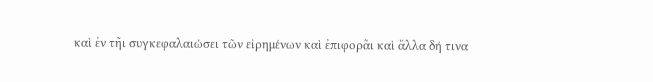καὶ ἐν τῆι συγκεφαλαιώσει τῶν εἰρημένων καὶ ἐπιφορᾶι καὶ ἄλλα δή τινα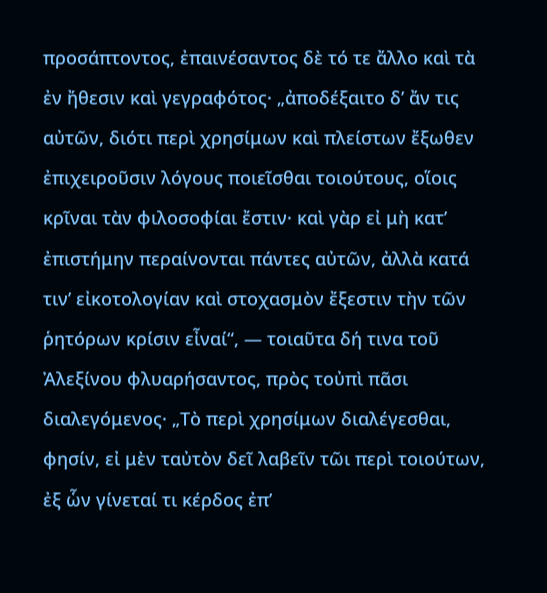προσάπτοντος, ἐπαινέσαντος δὲ τό τε ἄλλο καὶ τὰ ἐν ἤθεσιν καὶ γεγραφότος· „ἀποδέξαιτο δʼ ἄν τις αὐτῶν, διότι περὶ χρησίμων καὶ πλείστων ἔξωθεν ἐπιχειροῦσιν λόγους ποιεῖσθαι τοιούτους, οἵοις κρῖναι τὰν φιλοσοφίαι ἔστιν· καὶ γὰρ εἰ μὴ κατʼ ἐπιστήμην περαίνονται πάντες αὐτῶν, ἀλλὰ κατά τινʼ εἰκοτολογίαν καὶ στοχασμὸν ἔξεστιν τὴν τῶν ῥητόρων κρίσιν εἶναί“, — τοιαῦτα δή τινα τοῦ Ἀλεξίνου φλυαρήσαντος, πρὸς τοὐπὶ πᾶσι διαλεγόμενος· „Τὸ περὶ χρησίμων διαλέγεσθαι, φησίν, εἰ μὲν ταὐτὸν δεῖ λαβεῖν τῶι περὶ τοιούτων, ἐξ ὧν γίνεταί τι κέρδος ἐπʼ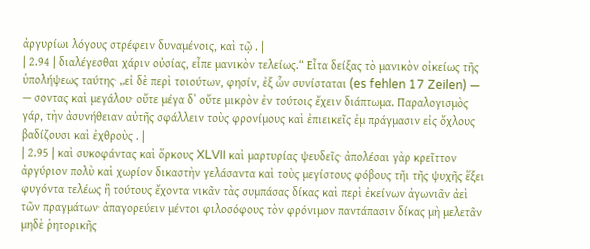ἀργυρίωι λόγους στρέφειν δυναμένοις, καὶ τῷ . |
| 2.94 | διαλέγεσθαι χάριν οὐσίας, εἶπε μανικὸν τελείως.“ Εἶτα δείξας τὸ μανικὸν οἰκείως τῆς ὑπολήψεως ταύτης· „εἰ δὲ περὶ τοιούτων, φησίν, ἐξ ὧν συνίσταται (es fehlen 17 Zeilen) — — σοντας καὶ μεγάλου· οὔτε μέγα δʼ οὔτε μικρὸν ἐν τούτοις ἔχειν διάπτωμα. Παραλογισμὸς γάρ, τὴν ἀσυνήθειαν αὐτῆς σφάλλειν τοὺς φρονίμους καὶ ἐπιεικεῖς ἐμ πράγμασιν εἰς ὄχλους βαδίζουσι καὶ ἐχθροὺς . |
| 2.95 | καὶ συκοφάντας καὶ ὅρκους XLVII καὶ μαρτυρίας ψευδεῖς· ἀπολέσαι γὰρ κρεῖττον ἀργύριον πολὺ καὶ χωρίον δικαστὴν γελάσαντα καὶ τοὺς μεγίστους φόβους τῆι τῆς ψυχῆς ἕξει φυγόντα τελέως ἢ τούτους ἔχοντα νικᾶν τὰς συμπάσας δίκας καὶ περὶ ἐκείνων ἀγωνιᾶν ἀεὶ τῶν πραγμάτων· ἀπαγορεύειν μέντοι φιλοσόφους τὸν φρόνιμον παντάπασιν δίκας μὴ μελετᾶν μηδὲ ῥητορικῆς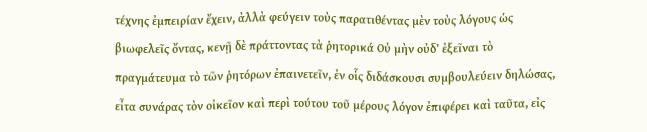τέχνης ἐμπειρίαν ἔχειν, ἀλλὰ φεύγειν τοὺς παρατιθέντας μὲν τοὺς λόγους ὡς βιωφελεῖς ὄντας, κενῇ δὲ πράττοντας τὰ ῥητορικά Οὐ μὴν οὐδʼ ἐξεῖναι τὸ πραγμάτευμα τὸ τῶν ῥητόρων ἐπαινετεῖν, ἐν οἷς διδάσκουσι συμβουλεύειν δηλώσας, εἶτα συνάρας τὸν οἰκεῖον καὶ περὶ τούτου τοῦ μέρους λόγον ἐπιφέρει καὶ ταῦτα, εἰς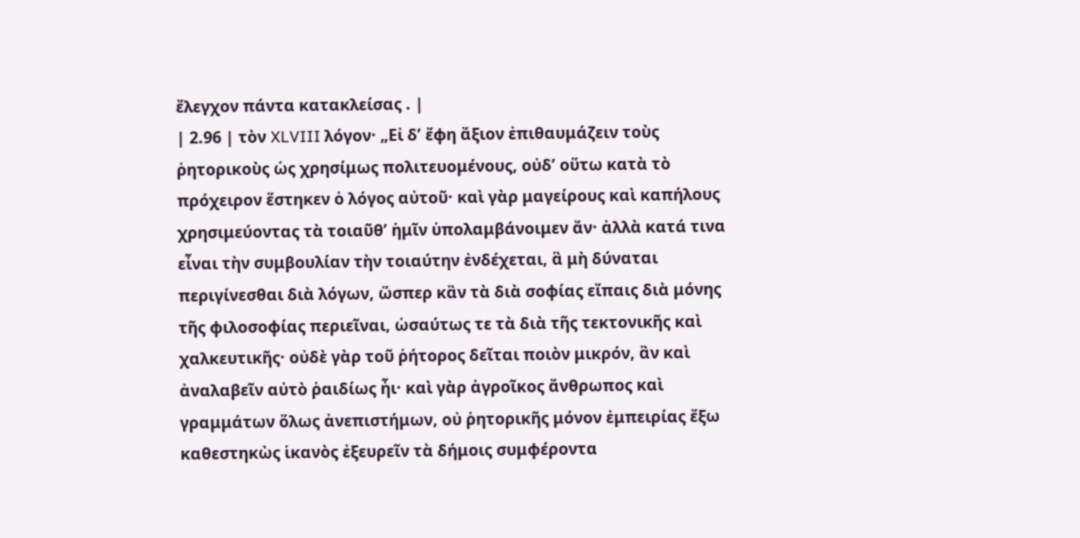ἔλεγχον πάντα κατακλείσας . |
| 2.96 | τὸν XLVIII λόγον· „Εἰ δʼ ἔφη ἄξιον ἐπιθαυμάζειν τοὺς ῥητορικοὺς ὡς χρησίμως πολιτευομένους, οὐδʼ οὕτω κατὰ τὸ πρόχειρον ἕστηκεν ὁ λόγος αὐτοῦ· καὶ γὰρ μαγείρους καὶ καπήλους χρησιμεύοντας τὰ τοιαῦθʼ ἡμῖν ὑπολαμβάνοιμεν ἄν· ἀλλὰ κατά τινα εἶναι τὴν συμβουλίαν τὴν τοιαύτην ἐνδέχεται, ἃ μὴ δύναται περιγίνεσθαι διὰ λόγων, ὥσπερ κἂν τὰ διὰ σοφίας εἴπαις διὰ μόνης τῆς φιλοσοφίας περιεῖναι, ὡσαύτως τε τὰ διὰ τῆς τεκτονικῆς καὶ χαλκευτικῆς· οὐδὲ γὰρ τοῦ ῥήτορος δεῖται ποιὸν μικρόν, ἂν καὶ ἀναλαβεῖν αὐτὸ ῥαιδίως ἦι· καὶ γὰρ ἀγροῖκος ἄνθρωπος καὶ γραμμάτων ὅλως ἀνεπιστήμων, οὐ ῥητορικῆς μόνον ἐμπειρίας ἔξω καθεστηκὼς ἱκανὸς ἐξευρεῖν τὰ δήμοις συμφέροντα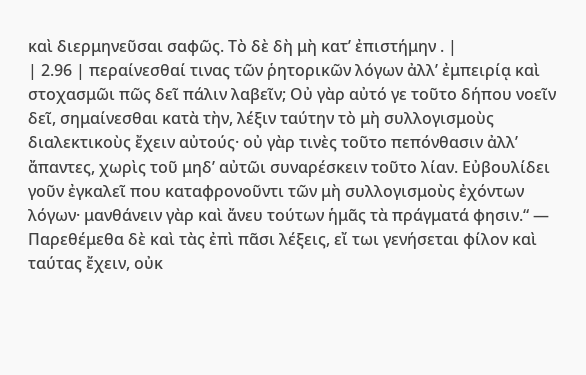καὶ διερμηνεῦσαι σαφῶς. Τὸ δὲ δὴ μὴ κατʼ ἐπιστήμην . |
| 2.96 | περαίνεσθαί τινας τῶν ῥητορικῶν λόγων ἀλλʼ ἐμπειρίᾳ καὶ στοχασμῶι πῶς δεῖ πάλιν λαβεῖν; Οὐ γὰρ αὐτό γε τοῦτο δήπου νοεῖν δεῖ, σημαίνεσθαι κατὰ τὴν, λέξιν ταύτην τὸ μὴ συλλογισμοὺς διαλεκτικοὺς ἔχειν αὐτούς· οὐ γὰρ τινὲς τοῦτο πεπόνθασιν ἀλλʼ ἄπαντες, χωρὶς τοῦ μηδʼ αὐτῶι συναρέσκειν τοῦτο λίαν. Εὐβουλίδει γοῦν ἐγκαλεῖ που καταφρονοῦντι τῶν μὴ συλλογισμοὺς ἐχόντων λόγων· μανθάνειν γὰρ καὶ ἄνευ τούτων ἡμᾶς τὰ πράγματά φησιν.“ — Παρεθέμεθα δὲ καὶ τὰς ἐπὶ πᾶσι λέξεις, εἴ τωι γενήσεται φίλον καὶ ταύτας ἔχειν, οὐκ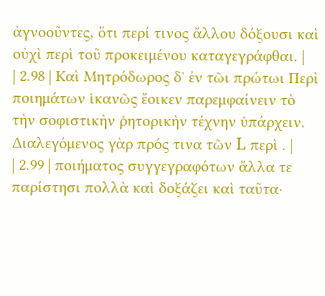ἀγνοοῦντες, ὅτι περί τινος ἄλλου δόξουσι καὶ οὐχὶ περὶ τοῦ προκειμένου καταγεγράφθαι. |
| 2.98 | Καὶ Μητρόδωρος δʼ ἐν τῶι πρώτωι Περὶ ποιημάτων ἱκανῶς ἔοικεν παρεμφαίνειν τὸ τὴν σοφιστικὴν ῥητορικὴν τέχνην ὑπάρχειν. Διαλεγόμενος γὰρ πρός τινα τῶν L περὶ . |
| 2.99 | ποιήματος συγγεγραφότων ἄλλα τε παρίστησι πολλὰ καὶ δοξάζει καὶ ταῦτα·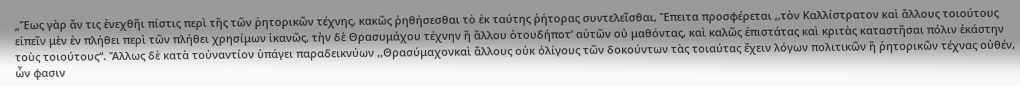„Ἕως γὰρ ἄν τις ἐνεχθῆι πίστις περὶ τῆς τῶν ῥητορικῶν τέχνης, κακῶς ῥηθήσεσθαι τὸ ἐκ ταύτης ῥήτορας συντελεῖσθαι, Ἔπειτα προσφέρεται ,,τὸν Καλλίστρατον καὶ ἄλλους τοιούτους εἰπεῖν μὲν ἐν πλήθει περὶ τῶν πλήθει χρησίμων ἱκανῶς, τὴν δὲ Θρασυμάχου τέχνην ἢ ἄλλου ὁτουδήποτʼ αὐτῶν οὐ μαθόντας, καὶ καλῶς ἐπιστάτας καὶ κριτὰς καταστῆσαι πόλιν ἑκάστην τοὺς τοιούτους“. Ἄλλως δὲ κατὰ τοὐναντίον ὑπάγει παραδεικνύων ,,Θρασύμαχονκαὶ ἄλλους οὐκ ὀλίγους τῶν δοκούντων τὰς τοιαύτας ἔχειν λόγων πολιτικῶν ἢ ῥητορικῶν τέχνας οὐθέν, ὧν φασιν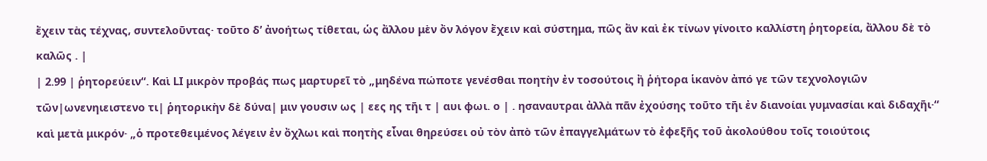ἔχειν τὰς τέχνας, συντελοῦντας· τοῦτο δʼ ἀνοήτως τίθεται, ὡς ἄλλου μὲν ὄν λόγον ἔχειν καὶ σύστημα, πῶς ἂν καὶ ἐκ τίνων γίνοιτο καλλίστη ῥητορεία, ἄλλου δὲ τὸ καλῶς . |
| 2.99 | ῥητορεύειν“. Καὶ LI μικρὸν προβάς πως μαρτυρεῖ τὸ „μηδένα πώποτε γενέσθαι ποητὴν ἐν τοσούτοις ἢ ῥήτορα ἱκανὸν ἀπό γε τῶν τεχνολογιῶν τῶν|ωνενηιειστενο τι| ῥητορικὴν δὲ δύνα| μιν γουσιν ως | εες ης τῆι τ | αυι φωι. ο | . ησαναυτραι ἀλλὰ πᾶν ἐχούσης τοῦτο τῆι ἐν διανοίαι γυμνασίαι καὶ διδαχῆι·“ καὶ μετὰ μικρόν· „ὁ προτεθειμένος λέγειν ἐν ὄχλωι καὶ ποητὴς εἶναι θηρεύσει οὐ τὸν ἀπὸ τῶν ἐπαγγελμάτων τὸ ἐφεξῆς τοῦ ἀκολούθου τοῖς τοιούτοις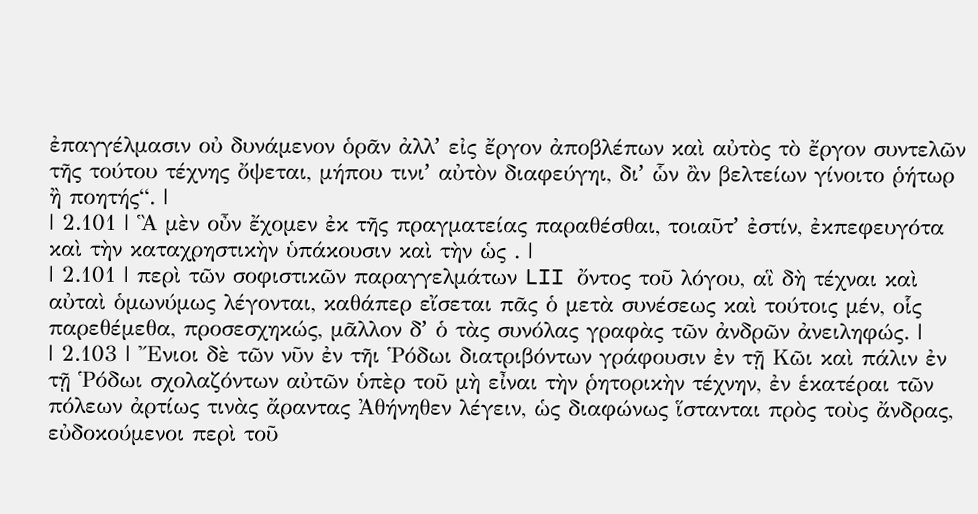ἐπαγγέλμασιν οὐ δυνάμενον ὁρᾶν ἀλλʼ εἰς ἔργον ἀποβλέπων καὶ αὐτὸς τὸ ἔργον συντελῶν τῆς τούτου τέχνης ὄψεται, μήπου τινιʼ αὐτὸν διαφεύγηι, διʼ ὧν ἂν βελτείων γίνοιτο ῥήτωρ ἢ ποητής“. |
| 2.101 | Ἃ μὲν οὖν ἔχομεν ἐκ τῆς πραγματείας παραθέσθαι, τοιαῦτʼ ἐστίν, ἐκπεφευγότα καὶ τὴν καταχρηστικὴν ὑπάκουσιν καὶ τὴν ὡς . |
| 2.101 | περὶ τῶν σοφιστικῶν παραγγελμάτων LII ὄντος τοῦ λόγου, αἳ δὴ τέχναι καὶ αὐταὶ ὁμωνύμως λέγονται, καθάπερ εἴσεται πᾶς ὁ μετὰ συνέσεως καὶ τούτοις μέν, οἷς παρεθέμεθα, προσεσχηκώς, μᾶλλον δʼ ὁ τὰς συνόλας γραφὰς τῶν ἀνδρῶν ἀνειληφώς. |
| 2.103 | Ἔνιοι δὲ τῶν νῦν ἐν τῆι Ῥόδωι διατριβόντων γράφουσιν ἐν τῇ Κῶι καὶ πάλιν ἐν τῇ Ῥόδωι σχολαζόντων αὐτῶν ὑπὲρ τοῦ μὴ εἶναι τὴν ῥητορικὴν τέχνην, ἐν ἑκατέραι τῶν πόλεων ἀρτίως τινὰς ἄραντας Ἀθήνηθεν λέγειν, ὡς διαφώνως ἵστανται πρὸς τοὺς ἄνδρας, εὐδοκούμενοι περὶ τοῦ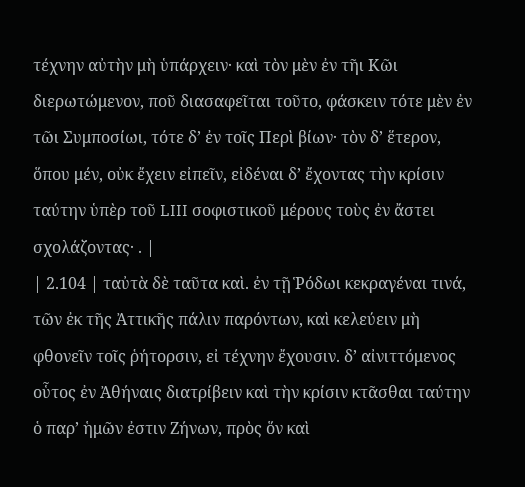τέχνην αὐτὴν μὴ ὑπάρχειν· καὶ τὸν μὲν ἐν τῆι Κῶι διερωτώμενον, ποῦ διασαφεῖται τοῦτο, φάσκειν τότε μὲν ἐν τῶι Συμποσίωι, τότε δʼ ἐν τοῖς Περὶ βίων· τὸν δʼ ἕτερον, ὅπου μέν, οὐκ ἔχειν εἰπεῖν, εἰδέναι δʼ ἔχοντας τὴν κρίσιν ταύτην ὑπὲρ τοῦ LIII σοφιστικοῦ μέρους τοὺς ἐν ἄστει σχολάζοντας· . |
| 2.104 | ταὐτὰ δὲ ταῦτα καὶ. ἐν τῇ Ῥόδωι κεκραγέναι τινά, τῶν ἐκ τῆς Ἀττικῆς πάλιν παρόντων, καὶ κελεύειν μὴ φθονεῖν τοῖς ῥήτορσιν, εἰ τέχνην ἔχουσιν. δʼ αἰνιττόμενος οὗτος ἐν Ἀθήναις διατρίβειν καὶ τὴν κρίσιν κτᾶσθαι ταύτην ὁ παρʼ ἡμῶν ἐστιν Ζήνων, πρὸς ὅν καὶ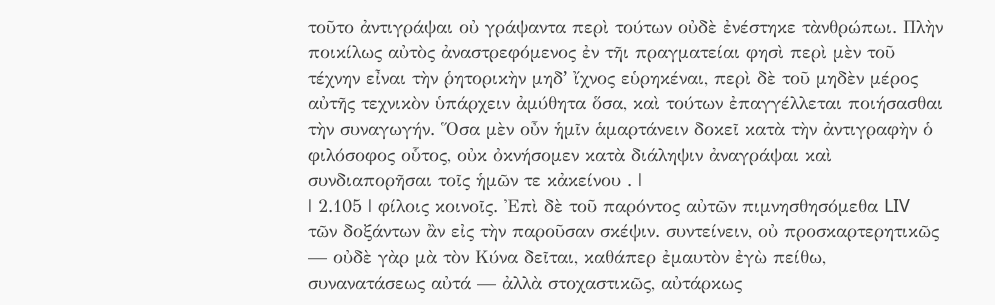τοῦτο ἀντιγράψαι οὐ γράψαντα περὶ τούτων οὐδὲ ἐνέστηκε τὰνθρώπωι. Πλὴν ποικίλως αὐτὸς ἀναστρεφόμενος ἐν τῆι πραγματείαι φησὶ περὶ μὲν τοῦ τέχνην εἶναι τὴν ῥητορικὴν μηδʼ ἴχνος εὑρηκέναι, περὶ δὲ τοῦ μηδὲν μέρος αὐτῆς τεχνικὸν ὑπάρχειν ἀμύθητα ὅσα, καὶ τούτων ἐπαγγέλλεται ποιήσασθαι τὴν συναγωγήν. Ὅσα μὲν οὖν ἡμῖν ἁμαρτάνειν δοκεῖ κατὰ τὴν ἀντιγραφὴν ὁ φιλόσοφος οὗτος, οὐκ ὀκνήσομεν κατὰ διάληψιν ἀναγράψαι καὶ συνδιαπορῆσαι τοῖς ἡμῶν τε κἀκείνου . |
| 2.105 | φίλοις κοινοῖς. Ἐπὶ δὲ τοῦ παρόντος αὐτῶν πιμνησθησόμεθα LIV τῶν δοξάντων ἂν εἰς τὴν παροῦσαν σκέψιν. συντείνειν, οὐ προσκαρτερητικῶς — οὐδὲ γὰρ μὰ τὸν Κύνα δεῖται, καθάπερ ἐμαυτὸν ἐγὼ πείθω, συνανατάσεως αὐτά — ἀλλὰ στοχαστικῶς, αὐτάρκως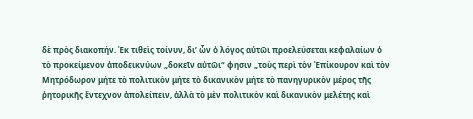δὲ πρὸς διακοπήν. Ἐκ τιθεὶς τοίνυν, διʼ ὧν ὁ λόγος αὐτῶι προελεύσεται κεφαλαίων ὁ τὸ προκείμενον ἀποδεικνύων „δοκεῖν αὐτῶι“ φησιν „τοὺς περὶ τὸν Ἐπίκουρον καὶ τὸν Μητρόδωρον μήτε τὸ πολιτικὸν μήτε τὸ δικανικὸν μήτε τὸ πανηγυρικὸν μέρος τῆς ῥητορικῆς ἔντεχνον ἀπολείπειν, ἀλλὰ τὸ μὲν πολιτικὸν καὶ δικανικὸν μελέτης καὶ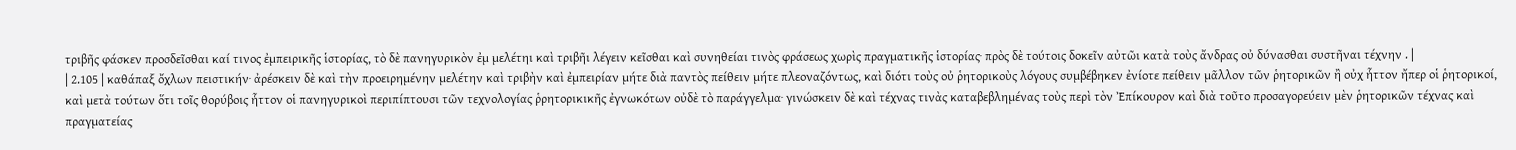τριβῆς φάσκεν προσδεῖσθαι καί τινος ἐμπειρικῆς ἱστορίας, τὸ δὲ πανηγυρικὸν ἐμ μελέτηι καὶ τριβῆι λέγειν κεῖσθαι καὶ συνηθείαι τινὸς φράσεως χωρὶς πραγματικῆς ἱστορίας· πρὸς δὲ τούτοις δοκεῖν αὐτῶι κατὰ τοὺς ἄνδρας οὐ δύνασθαι συστῆναι τέχνην . |
| 2.105 | καθάπαξ ὄχλων πειστικήν· ἀρέσκειν δὲ καὶ τὴν προειρημένην μελέτην καὶ τριβὴν καὶ ἐμπειρίαν μήτε διὰ παντὸς πείθειν μήτε πλεοναζόντως, καὶ διότι τοὺς οὐ ῥητορικοὺς λόγους συμβέβηκεν ἐνίοτε πείθειν μᾶλλον τῶν ῥητορικῶν ἢ οὐχ ἧττον ἤπερ οἱ ῥητορικοί, καὶ μετὰ τούτων ὅτι τοῖς θορύβοις ἧττον οἱ πανηγυρικοὶ περιπίπτουσι τῶν τεχνολογίας ῥρητορικικῆς ἐγνωκότων οὐδὲ τὸ παράγγελμα· γινώσκειν δὲ καὶ τέχνας τινὰς καταβεβλημένας τοὺς περὶ τὸν Ἐπίκουρον καὶ διὰ τοῦτο προσαγορεύειν μὲν ῥητορικῶν τέχνας καὶ πραγματείας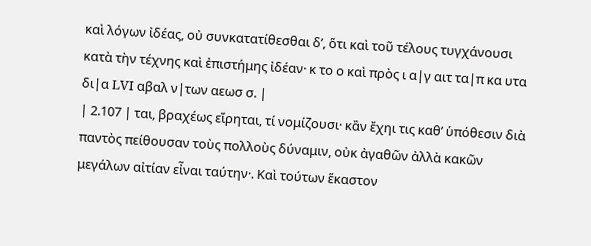καὶ λόγων ἰδέας, οὐ συνκατατίθεσθαι δʼ, ὅτι καὶ τοῦ τέλους τυγχάνουσι κατὰ τὴν τέχνης καὶ ἐπιστήμης ἰδέαν· κ το ο καὶ πρὸς ι α|γ αιτ τα|π κα υτα δι|α LVI αβαλ ν|των αεωσ σ. |
| 2.107 | ται, βραχέως εἴρηται, τί νομίζουσι· κἂν ἔχηι τις καθʼ ὑπόθεσιν διὰ παντὸς πείθουσαν τοὺς πολλοὺς δύναμιν, οὐκ ἀγαθῶν ἀλλὰ κακῶν μεγάλων αἰτίαν εἶναι ταύτην·. Καὶ τούτων ἕκαστον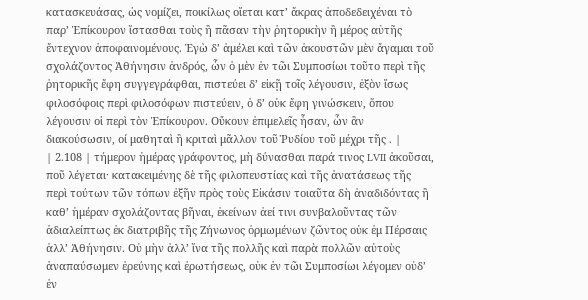κατασκευάσας, ὡς νομίζει, ποικίλως οἴεται κατʼ ἄκρας ἀποδεδειχέναι τὸ παρʼ Ἐπίκουρον ἵστασθαι τοὺς ἢ πᾶσαν τὴν ῥητορικὴν ἢ μέρος αὐτῆς ἔντεχνον ἀποφαινομένους. Ἐγὼ δʼ ἀμέλει καὶ τῶν ἀκουστῶν μὲν ἄγαμαι τοῦ σχολάζοντος Ἀθήνησιν ἀνδρός, ὧν ὁ μὲν ἐν τῶι Συμποσίωι τοῦτο περὶ τῆς ῥητορικῆς ἔφη συγγεγράφθαι, πιστεύει δʼ εἰκῇ τοῖς λέγουσιν, ἐξὸν ἴσως φιλοσόφοις περὶ φιλοσόφων πιστεύειν, ὁ δʼ οὐκ ἔφη γινώσκειν, ὅπου λέγουσιν οἱ περὶ τὸν Ἐπίκουρον. Οὔκουν ἐπιμελεῖς ἦσαν, ὧν ἂν διακούσωσιν, οί μαθηταὶ ἢ κριταὶ μᾶλλον τοῦ Ῥυδίου τοῦ μέχρι τῆς . |
| 2.108 | τήμερον ἡμέρας γράφοντος, μὴ δύνασθαι παρά τινος LVII ἀκοῦσαι, ποῦ λέγεται· κατακειμένης δὲ τῆς φιλοπευστίας καὶ τῆς ἀνατάσεως τῆς περὶ τούτων τῶν τόπων ἐξῆν πρὸς τοὺς Εἰκάσιν τοιαῦτα δὴ ἀναδιδόντας ἢ καθʼ ἡμέραν σχολάζοντας βῆναι, ἐκείνων ἀεί τινι συνβαλοῦντας τῶν ἀδιαλείπτως ἐκ διατριβῆς τῆς Ζήνωνος ὁρμωμένων ζῶντος οὐκ ἐμ Πέρσαις ἀλλʼ Ἀθήνησιν. Οὐ μὴν ἀλλʼ ἵνα τῆς πολλῆς καὶ παρὰ πολλῶν αὐτοὺς ἀναπαύσωμεν ἐρεύνης καὶ ἐρωτήσεως, οὐκ ἐν τῶι Συμποσίωι λέγομεν οὐδʼ ἐν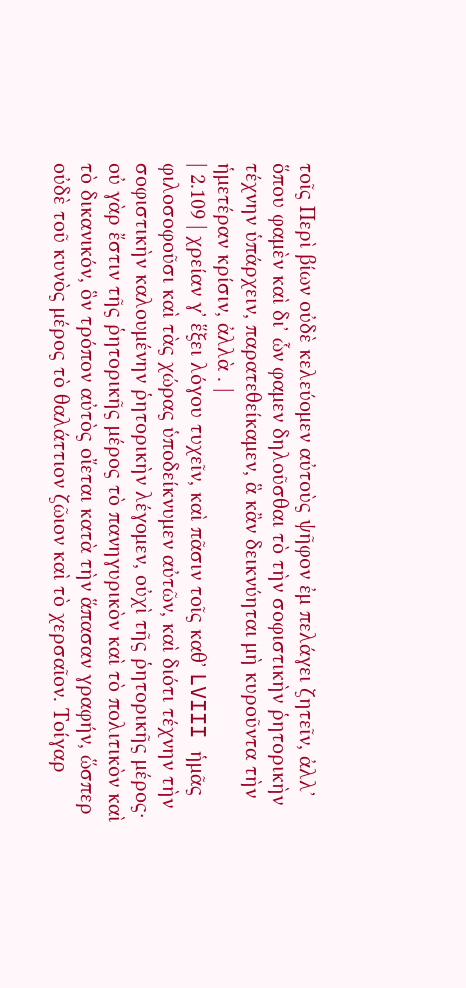τοῖς Περὶ βίων οὐδὲ κελεύομεν αὐτοὺς ψῆφον ἐμ πελάγει ζητεῖν, ἀλλʼ ὅπου φαμὲν καὶ διʼ ὧν φαμεν δηλοῦσθαι τὸ τὴν σοφιστικὴν ῥητορικὴν τέχνην ὑπάρχειν, παρατεθείκαμεν, ἃ κἂν δεικνύηται μὴ κυροῦντα τὴν ἡμετέραν κρίσιν, ἀλλὰ . |
| 2.109 | χρείαν γʼ ἕξει λόγου τυχεῖν, καὶ πᾶσιν τοῖς καθʼ LVIII ἡμᾶς φιλοσοφοῦσι καὶ τὰς χώρας ὑποδείκνυμεν αὐτῶν, καὶ διότι τέχνην τὴν σοφιστικὴν καλουμένην ῥητορικὴν λέγομεν, οὐχὶ τῆς ῥητορικῆς μέρος· οὐ γὰρ ἔστιν τῆς ῥητορικῆς μέρος τὸ πανηγυρικὸν καὶ τὸ πολιτικὸν καὶ τὸ δικανικόν, ὃν τρόπον αὐτὸς οἴεται κατὰ τὴν ἅπασαν γραφήν, ὥσπερ οὐδὲ τοῦ κυνὸς μέρος τὸ θαλάττιον ζῶιον καὶ τὸ χερσαῖον. Τοίγαρ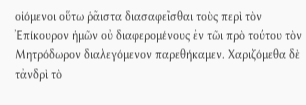οἰόμενοι οὕτω ῥᾶιστα διασαφεῖσθαι τοὺς περὶ τὸν Ἐπίκουρον ἡμῶν οὐ διαφερομένους ἐν τῶι πρὸ τούτου τὸν Μητρόδωρον διαλεγόμενον παρεθήκαμεν. Χαριζόμεθα δὲ τἀνδρὶ τὸ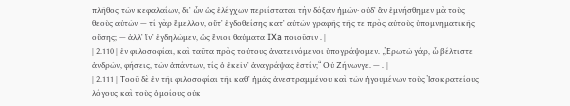πλῆθος τῶν κεφαλαίων, διʼ ὧν ὡς ἐλέγχων περιίσταται τὴν δόξαν ἡμῶν· οὐδʼ ἂν ἐμνήσθημεν μὰ τοὺς θεοὺς αὐτῶν — τί γὰρ ἔμελλον, οὔτʼ ἐγδοθείσης κατʼ αὐτῶν γραφῆς τῆς τε πρὸς αὐτοὺς ὑπομνηματικῆς οὔσης; — ἀλλʼ ἵνʼ ἐγδηλῶμεν, ὡς ἔνιοι θαύματα IXa ποιοῦσιν . |
| 2.110 | ἐν φιλοσοφίαι, καὶ ταῦτα πρὸς τούτους ἀνατεινόμενοι ὑπογράψομεν. „Ἐρωτῶ γάρ, ὦ βέλτιστε ἀνδρῶν, φήσεις, τῶν ἀπάντων, τίς ὁ ἐκεῖνʼ ἀναγράψας ἐστίν;“ Οὐ Ζήνωνγε. — . |
| 2.111 | Τοοῦ δὲ ἐν τῆι φιλοσοφίαι τῆι καθʼ ἡμᾶς ἀνεστραμμένου καὶ τῶν ἡγουμένων τοὺς Ἰσοκρατείους λόγους καὶ τοὺς ὁμοίους οὐκ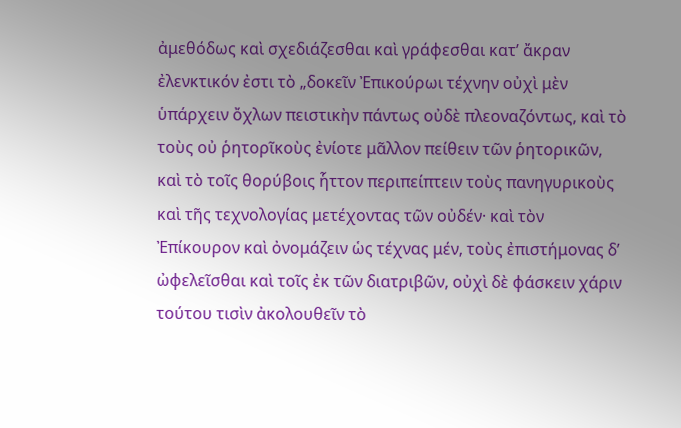ἀμεθόδως καὶ σχεδιάζεσθαι καὶ γράφεσθαι κατʼ ἄκραν ἐλενκτικόν ἐστι τὸ „δοκεῖν Ἐπικούρωι τέχνην οὐχὶ μὲν ὑπάρχειν ὄχλων πειστικὴν πάντως οὐδὲ πλεοναζόντως, καὶ τὸ τοὺς οὐ ῥητορῖκοὺς ἐνίοτε μᾶλλον πείθειν τῶν ῥητορικῶν, καὶ τὸ τοῖς θορύβοις ἧττον περιπείπτειν τοὺς πανηγυρικοὺς καὶ τῆς τεχνολογίας μετέχοντας τῶν οὐδέν· καὶ τὸν Ἐπίκουρον καὶ ὀνομάζειν ὡς τέχνας μέν, τοὺς ἐπιστήμονας δʼ ὠφελεῖσθαι καὶ τοῖς ἐκ τῶν διατριβῶν, οὐχὶ δὲ φάσκειν χάριν τούτου τισὶν ἀκολουθεῖν τὸ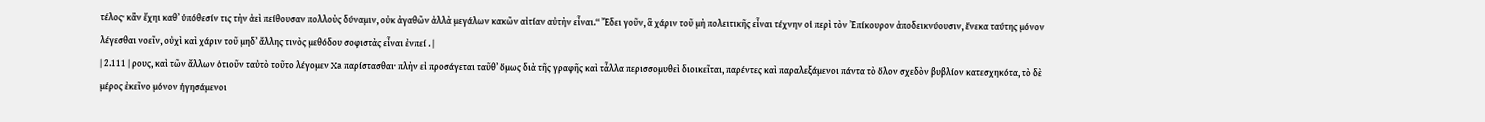τέλος· κἂν ἔχηι καθʼ ὑπόθεσίν τις τὴν ἀεὶ πείθουσαν πολλοὺς δύναμιν, οὐκ ἀγαθῶν ἀλλὰ μεγάλων κακῶν αἰτίαν αὐτὴν εἶναι.“ Ἔδει γοῦν, ἃ χάριν τοῦ μὴ πολειτικῆς εἶναι τέχνην οἱ περὶ τὸν Ἐπίκουρον ἀποδεικνύουσιν, ἕνεκα ταύτης μόνον λέγεσθαι νοεῖν, οὐχὶ καὶ χάριν τοῦ μηδʼ ἄλλης τινὸς μεθόδου σοφιστὰς εἶναι ἐνπεί . |
| 2.111 | ρους, καὶ τῶν ἄλλων ὁτιοῦν ταὐτὸ τοῦτο λέγομεν Xa παρίστασθαι· πλὴν εἰ προσάγεται ταῦθʼ ὅμως διὰ τῆς γραφῆς καὶ τἆλλα περισσομυθεὶ διοικεῖται, παρέντες καὶ παραλεξάμενοι πάντα τὸ ὅλον σχεδὸν βυβλίον κατεσχηκότα, τὸ δὲ μέρος ἐκεῖνο μόνον ἡγησάμενοι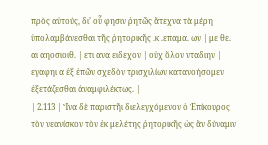πρὸς αὐτούς, διʼ οὗ φησιν ῥητῶς ἄτεχνα τὰ μέρη ὑπολαμβάνεσθαι τῆς ῥητορικῆς .κ .επαμα. ων | με θε. αι αηοσιοιθ. | ετι ανα ειδεχον | οὐχ ὅλον νταδιην | εγαφηι α ἐξ ἐπῶν σχεδὸν τρισχιλίων κατανοήσομεν ἐξετάζεσθαι ἀναμφιλέκτως. |
| 2.113 | Ἵνα δὲ παριστῆι διελεγχόμενον ὁ Ἐπίκουρος τὸν νεανίσκον τὸν ἐκ μελέτης ῥητορικῆς ὡς ἂν δύναμιν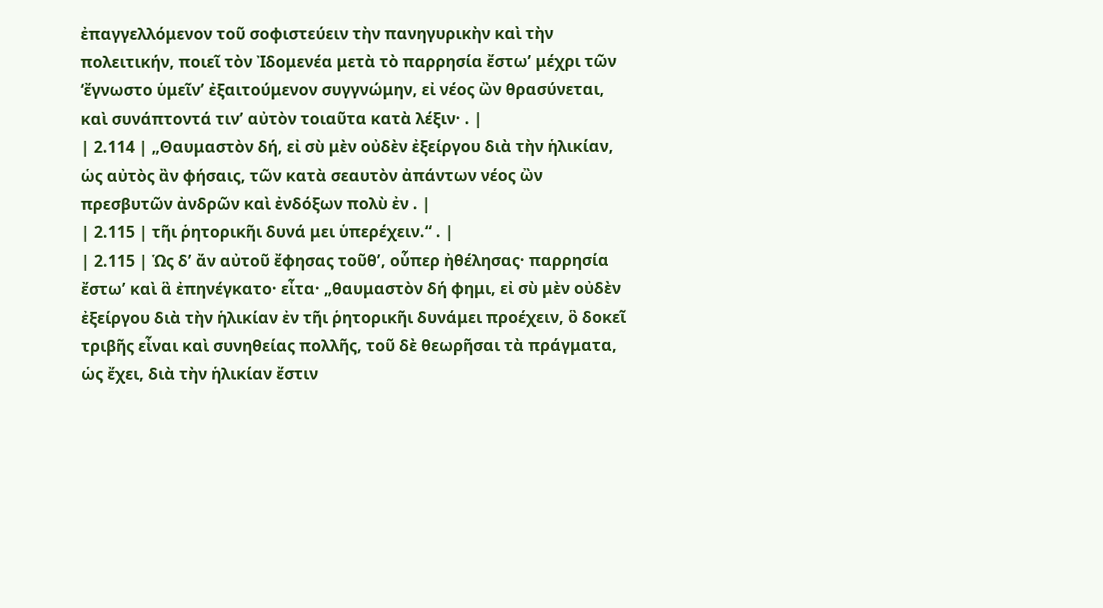ἐπαγγελλόμενον τοῦ σοφιστεύειν τὴν πανηγυρικὴν καὶ τὴν πολειτικήν, ποιεῖ τὸν Ἰδομενέα μετὰ τὸ παρρησία ἔστωʼ μέχρι τῶν ‘ἔγνωστο ὑμεῖνʼ ἐξαιτούμενον συγγνώμην, εἰ νέος ὢν θρασύνεται, καὶ συνάπτοντά τινʼ αὐτὸν τοιαῦτα κατὰ λέξιν· . |
| 2.114 | „Θαυμαστὸν δή, εἰ σὺ μὲν οὐδὲν ἐξείργου διὰ τὴν ἡλικίαν, ὡς αὐτὸς ἂν φήσαις, τῶν κατὰ σεαυτὸν ἀπάντων νέος ὢν πρεσβυτῶν ἀνδρῶν καὶ ἐνδόξων πολὺ ἐν . |
| 2.115 | τῆι ῥητορικῆι δυνά μει ὑπερέχειν.“ . |
| 2.115 | Ὡς δʼ ἄν αὐτοῦ ἔφησας τοῦθʼ, οὗπερ ἠθέλησας· παρρησία ἔστωʼ καὶ ἃ ἐπηνέγκατο· εἶτα· „θαυμαστὸν δή φημι, εἰ σὺ μὲν οὐδὲν ἐξείργου διὰ τὴν ἡλικίαν ἐν τῆι ῥητορικῆι δυνάμει προέχειν, ὃ δοκεῖ τριβῆς εἶναι καὶ συνηθείας πολλῆς, τοῦ δὲ θεωρῆσαι τὰ πράγματα, ὡς ἔχει, διὰ τὴν ἡλικίαν ἔστιν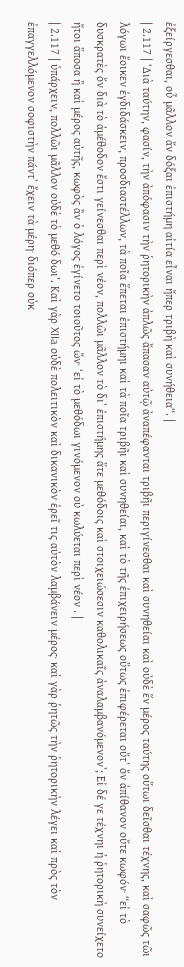ἐξείργεσθαι, οὗ μᾶλλον ἄν δόξαι ἐπιστήμη αἰτία εἶναι ἤπερ τριβὴ καὶ συνήθεια“. |
| 2.117 | ‘Διὰ ταύτην, φασίν, τὴν ἀπόφασιν τὴν ῥητορικὴν ἀπλῶς ἄπασαν αὐτῷ ἀναπέφανται τριβῆι περιγίνεσθαι καὶ συνηθείαι καὶ οὐδὲ ἕν μέρος ταύτης οὕτωι δεῖσθαι τέχνης, καὶ σαφῶς τῶι λόγωι ἔοικεν ἐγδιδάσκειν, προσδιαστέλλων, τὰ ποῖα ἕπεται ἐπιστήμηι καὶ τὰ ποῖα τριβῆι καὶ συνηθείαι, καὶ τὸ τῆς ἐπιχειρήσεως οὕτως ἐπιφέρεται οὔτʼ ὄν ἀπίθανον οὔτε κωφόν· “εἰ τὸ δυσκρατὲς ὄν διὰ τὸ ἀμέθοδον ἔστι γείνεσθαι περὶ νέον, πολλῶι μᾶλλον τὸ διʼ ἐπιστήμης ἅτε μεθόδοις καὶ στοιχειώσεσιν καθολικαῖς ἀναλαμβανόμενονʼ; Εἰ δέ γε τέχνηι ἡ ῥητορικὴ συνείχετο ἤτοι ἅποσα ἢ καὶ μέρος αὐτῆς, κωφὸς ἂν ὁ λόγος ἐγίνετο τοιοῦτος ὤν· ‘εἰ τὸ μεθόδωι γινόμενον οὐ κωλύεται περὶ νέον . |
| 2.117 | ὑπάρχειν, πολλῶι μᾶλλον οὐδὲ τὸ μεθό δωι’. Καὶ γὰρ XIIa οὐδὲ πολειτικὸν καὶ δικανικὸν ἐρεῖ τις αὐτὸν λαμβάνειν μέρος· καὶ γὰρ ῥητῶς τὴν ῥητορικὴν λέγει καὶ πρὸς τὸν ἐπαγγελλόμενον σοφιστὴν πάντʼ ἔχειν τὰ μέρη· διόπερ οὐκ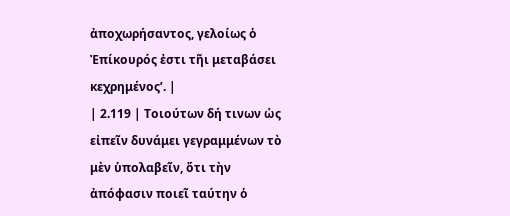ἀποχωρήσαντος, γελοίως ὁ Ἐπίκουρός ἐστι τῆι μεταβάσει κεχρημένοςʼ. |
| 2.119 | Τοιούτων δή τινων ὡς εἰπεῖν δυνάμει γεγραμμένων τὸ μὲν ὑπολαβεῖν, ὅτι τὴν ἀπόφασιν ποιεῖ ταύτην ὁ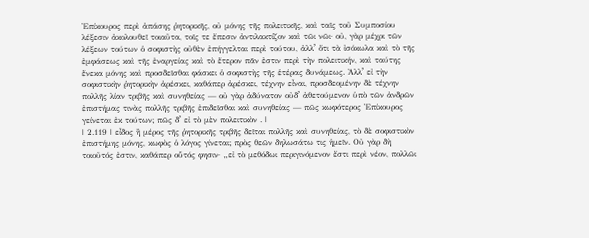Ἐπίκουρος περὶ ἀπάσης ῥητορικῆς, οὐ μόνης τῆς πολειτικῆς, καὶ ταῖς τοῦ Συμποσίου λέξεσιν ἀκολουθεῖ τοιαῦτα, τοῖς τε ἔπεσιν ἀντιλακτίζον καὶ τῶι νῶι· οὐ, γὰρ μέχρι τῶν λέξεων τούτων ὁ σοφιστὴς οὐθὲν ἐπήγγελται περὶ τούτου, ἀλλʼ ὅτι τὰ ἰσόκωλα καὶ τὸ τῆς ἐμφάσεως καὶ τῆς ἐναργείας καὶ τὸ ἕτερον πᾶν ἐστιν περὶ τὴν πολειτικήν, καὶ ταύτης ἕνεκα μόνης καὶ προσδεῖσθαι φάσκει ὁ σοφιστὴς τῆς ἑτέρας δυνάμεως. Ἀλλʼ εἰ τὴν σοφιστικὴν ῥητορικὴν ἀρέσκει, καθάπερ ἀρέσκει, τέχνην εἶναι, προσδεομένην δὲ τέχνην πολλῆς λίαν τριβῆς καὶ συνηθείας — οὐ γὰρ ἀδύνατον οὐδʼ ἀθετούμενον ὑπὸ τῶν ἀνδρῶν ἐπιστήμας τινὰς πολλῆς τριβῆς ἐπιδεῖσθαι καὶ συνηθείας — πῶς κωφότερος Ἐπίκουρος γείνεται ἐκ τούτων; πῶς δʼ εἰ τὸ μὲν πολειτικὸν . |
| 2.119 | εἶδος ἢ μέρος τῆς ῥητορικῆς τριβῆς δεῖται πολλῆς καὶ συνηθείας, τὸ δὲ σοφιστικὸν ἐπιστήμης μόνης, κωφὸς ὁ λόγος γίνεται; πρὸς θεῶν δηλωσάτω τις ἡμεῖν. Οὐ γὰρ δὴ τοιοῦτός ἐστιν, καθάπερ οὗτός φησιν· „εἰ τὸ μεθόδωι περιγινόμενον ἔστι περὶ νέον, πολλῶι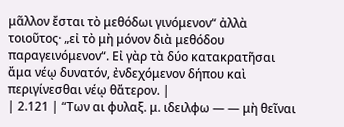μᾶλλον ἔσται τὸ μεθόδωι γινόμενον“ ἀλλὰ τοιοῦτος· „εἰ τὸ μὴ μόνον διὰ μεθόδου παραγεινόμενον“. Εἰ γὰρ τὰ δύο κατακρατῆσαι ἄμα νέῳ δυνατόν, ἐνδεχόμενον δήπου καὶ περιγίνεσθαι νέῳ θἄτερον. |
| 2.121 | “Των αι φυλαξ. μ. ιδειλφω — — μὴ θεῖναι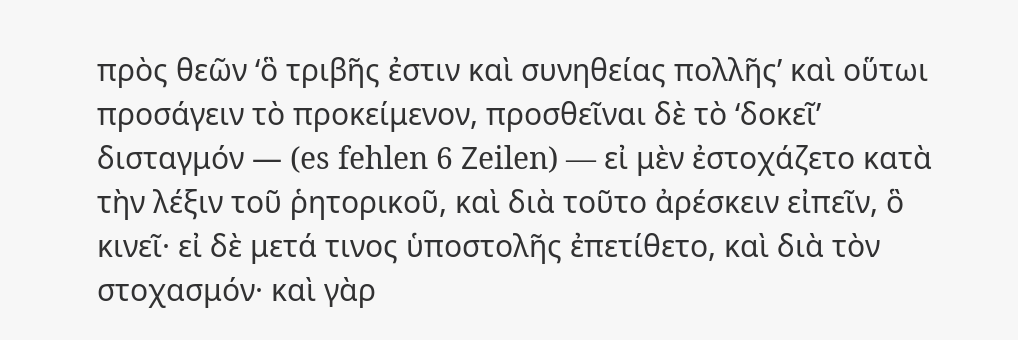πρὸς θεῶν ‘ὃ τριβῆς ἐστιν καὶ συνηθείας πολλῆςʼ καὶ οὕτωι προσάγειν τὸ προκείμενον, προσθεῖναι δὲ τὸ ‘δοκεῖʼ δισταγμόν — (es fehlen 6 Ζeilen) — εἰ μὲν ἐστοχάζετο κατὰ τὴν λέξιν τοῦ ῥητορικοῦ, καὶ διὰ τοῦτο ἀρέσκειν εἰπεῖν, ὃ κινεῖ· εἰ δὲ μετά τινος ὑποστολῆς ἐπετίθετο, καὶ διὰ τὸν στοχασμόν· καὶ γὰρ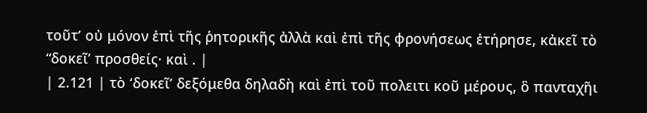τοῦτʼ οὐ μόνον ἐπὶ τῆς ῥητορικῆς ἀλλὰ καὶ ἐπὶ τῆς φρονήσεως ἐτήρησε, κἀκεῖ τὸ “δοκεῖ’ προσθείς· καὶ . |
| 2.121 | τὸ ‘δοκεῖ’ δεξόμεθα δηλαδὴ καὶ ἐπὶ τοῦ πολειτι κοῦ μέρους, ὃ πανταχῆι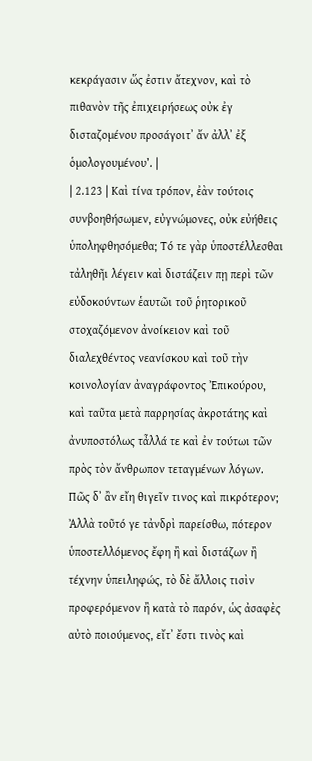κεκράγασιν ὥς ἐστιν ἄτεχνον, καὶ τὸ πιθανὸν τῆς ἐπιχειρήσεως οὐκ ἐγ δισταζομένου προσάγοιτʼ ἄν ἀλλʼ ἐξ ὁμολογουμένου’. |
| 2.123 | Καὶ τίνα τρόπον, ἐὰν τούτοις συνβοηθήσωμεν, εὐγνώμονες, οὐκ εὐήθεις ὑποληφθησόμεθα; Τό τε γὰρ ὑποστέλλεσθαι τἀληθῆι λέγειν καὶ διστάζειν πῃ περὶ τῶν εὐδοκούντων ἑαυτῶι τοῦ ῥητορικοῦ στοχαζόμενον ἀνοίκειον καὶ τοῦ διαλεχθέντος νεανίσκου καὶ τοῦ τὴν κοινολογίαν ἀναγράφοντος Ἐπικούρου, καὶ ταῦτα μετὰ παρρησίας ἀκροτάτης καὶ ἀνυποστόλως τἆλλά τε καὶ ἐν τούτωι τῶν πρὸς τὸν ἄνθρωπον τεταγμένων λόγων. Πῶς δʼ ἂν εἴη θιγεῖν τινος καὶ πικρότερον; Ἀλλὰ τοῦτό γε τἀνδρὶ παρείσθω, πότερον ὑποστελλόμενος ἔφη ἢ καὶ διστάζων ἢ τέχνην ὑπειληφώς, τὸ δὲ ἄλλοις τισὶν προφερόμενον ἢ κατὰ τὸ παρόν, ὡς ἀσαφὲς αὐτὸ ποιούμενος, εἴτʼ ἔστι τινὸς καὶ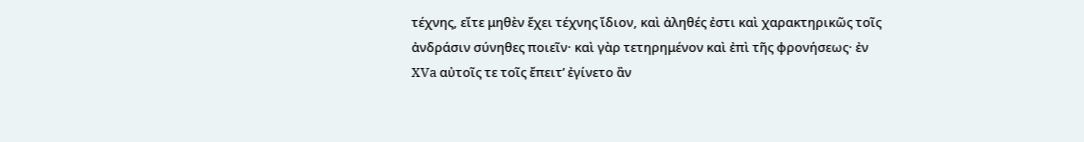τέχνης, εἴτε μηθὲν ἔχει τέχνης ἴδιον, καὶ ἀληθές ἐστι καὶ χαρακτηρικῶς τοῖς ἀνδράσιν σύνηθες ποιεῖν· καὶ γὰρ τετηρημένον καὶ ἐπὶ τῆς φρονήσεως· ἐν XVa αὐτοῖς τε τοῖς ἔπειτʼ ἐγίνετο ἂν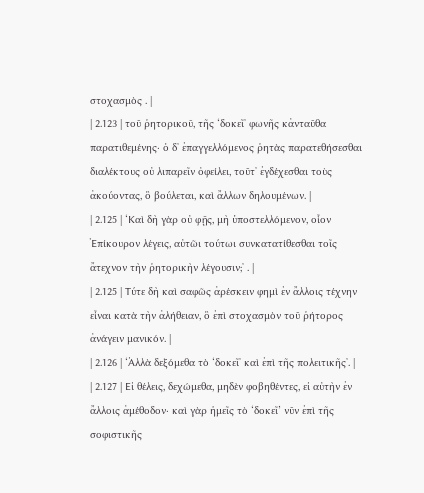στοχασμὸς . |
| 2.123 | τοῦ ῥητορικοῦ, τῆς ‘δοκεῖʼ φωνῆς κἀνταῦθα παρατιθεμένης· ὁ δʼ ἐπαγγελλόμενος ῥητὰς παρατεθήσεσθαι διαλέκτους οὐ λιπαρεῖν ὀφείλει, τοῦτʼ ἐγδέχεσθαι τοὺς ἀκούοντας, ὃ βούλεται, καὶ ἄλλων δηλουμένων. |
| 2.125 | ‘Καὶ δὴ γὰρ οὐ φῇς, μὴ ὑποστελλόμενον, οἷον Ἐπίκουρον λέγεις, αὐτῶι τούτωι συνκατατίθεσθαι τοῖς ἄτεχνον τὴν ῥητορικὴν λέγουσιν;ʼ . |
| 2.125 | Τύτε δὴ καὶ σαφῶς ἀρέσκειν φημὶ ἐν ἄλλοις τέχνην εἶναι κατὰ τὴν ἀλήθειαν, ὃ ἐπὶ στοχασμὸν τοῦ ῥήτορος ἀνάγειν μανικόν. |
| 2.126 | ‘Ἀλλὰ δεξόμεθα τὸ ‘δοκεῖʼ καὶ ἐπὶ τῆς πολειτικῆςʼ. |
| 2.127 | Εἰ θέλεις, δεχώμεθα, μηδὲν φοβηθέντες, εἰ αὐτὴν ἐν ἄλλοις ἀμέθοδον· καὶ γὰρ ἡμεῖς τὸ ‘δοκεῖ’ νῦν ἐπὶ τῆς σοφιστικῆς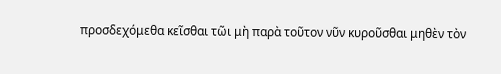προσδεχόμεθα κεῖσθαι τῶι μὴ παρὰ τοῦτον νῦν κυροῦσθαι μηθὲν τὸν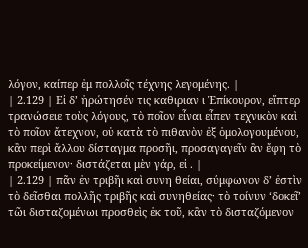λόγον, καίπερ ἐμ πολλοῖς τέχνης λεγομένης. |
| 2.129 | Εἰ δʼ ἠρώτησέν τις καθιριαν ι Ἐπίκουρον, εἴπτερ τρανώσειε τοὺς λόγους, τὸ ποῖον εἶναι εἶπεν τεχνικὸν καὶ τὸ ποῖον ἄτεχνον, οὐ κατὰ τὸ πιθανὸν ἐξ ὁμολογουμένου, κἂν περὶ ἄλλου δίσταγμα προσῆι, προσαγαγεῖν ἂν ἔφη τὸ προκείμενον· διστάζεται μὲν γάρ, εἰ . |
| 2.129 | πᾶν ἐν τριβῆι καὶ συνη θείαι, σύμφωνον δʼ ἐστὶν τὸ δεῖσθαι πολλῆς τριβῆς καὶ συνηθείας· τὸ τοίνυν ‘δοκεῖ’ τῶι δισταζομένωι προσθεὶς ἐκ τοῦ, κἂν τὸ δισταζόμενον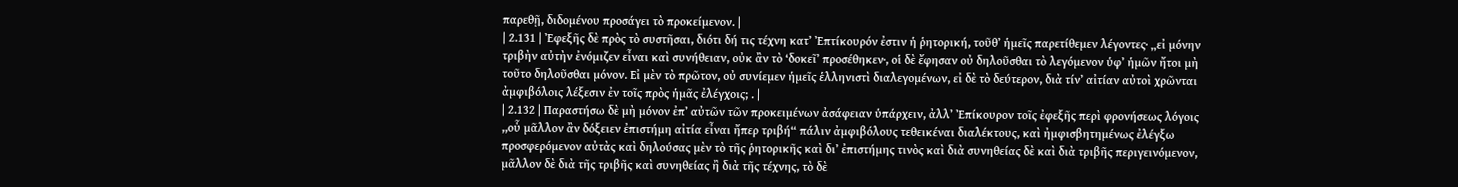παρεθῇ, διδομένου προσάγει τὸ προκείμενον. |
| 2.131 | Ἐφεξῆς δὲ πρὸς τὸ συστῆσαι, διότι δή τις τέχνη κατʼ Ἐπτίκουρόν ἐστιν ἡ ῥητορική, τοῦθʼ ἡμεῖς παρετίθεμεν λέγοντες· „εἰ μόνην τριβὴν αὐτὴν ἐνόμιζεν εἶναι καὶ συνήθειαν, οὐκ ἂν τὸ ‘δοκεῖʼ προσέθηκεν·, οἱ δὲ ἔφησαν οὐ δηλοῦσθαι τὸ λεγόμενον ὑφʼ ἡμῶν ἤτοι μὴ τοῦτο δηλοῦσθαι μόνον. Εἰ μὲν τὸ πρῶτον, οὐ συνίεμεν ἡμεῖς ἑλληνιστὶ διαλεγομένων, εἰ δὲ τὸ δεύτερον, διὰ τίνʼ αἰτίαν αὐτοὶ χρῶνται ἀμφιβόλοις λέξεσιν ἐν τοῖς πρὸς ἡμᾶς ἐλέγχοις; . |
| 2.132 | Παραστήσω δὲ μὴ μόνον ἐπʼ αὐτῶν τῶν προκειμένων ἀσάφειαν ὑπάρχειν, ἀλλʼ Ἐπίκουρον τοῖς ἐφεξῆς περὶ φρονήσεως λόγοις ,,οὗ μᾶλλον ἂν δόξειεν ἐπιστήμη αἰτία εἶναι ἤπερ τριβή“ πάλιν ἀμφιβόλους τεθεικέναι διαλέκτους, καὶ ἠμφισβητημένως ἐλέγξω προσφερόμενον αὐτὰς καὶ δηλούσας μὲν τὸ τῆς ῥητορικῆς καὶ διʼ ἐπιστήμης τινὸς καὶ διὰ συνηθείας δὲ καὶ διὰ τριβῆς περιγεινόμενον, μᾶλλον δὲ διὰ τῆς τριβῆς καὶ συνηθείας ἢ διὰ τῆς τέχνης, τὸ δὲ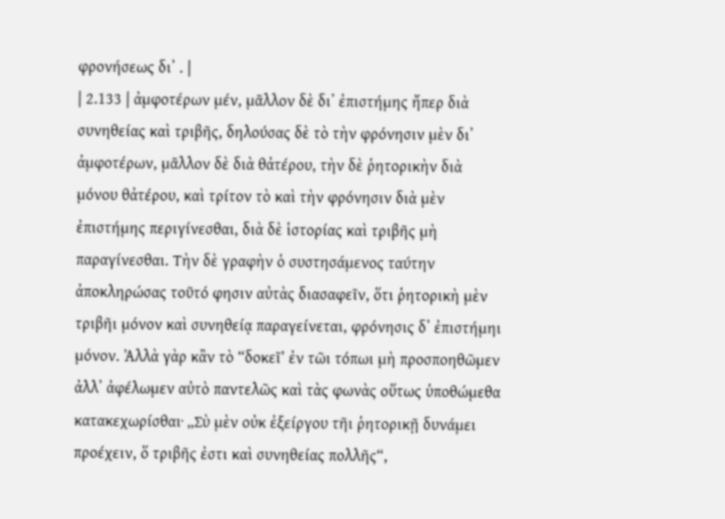φρονήσεως διʼ . |
| 2.133 | ἀμφοτέρων μέν, μᾶλλον δὲ διʼ ἐπιστήμης ἤπερ διὰ συνηθείας καὶ τριβῆς, δηλούσας δὲ τὸ τὴν φρόνησιν μὲν διʼ ἀμφοτέρων, μᾶλλον δὲ διὰ θἀτέρου, τὴν δὲ ῥητορικὴν διὰ μόνου θἀτέρου, καὶ τρίτον τὸ καὶ τὴν φρόνησιν διὰ μὲν ἐπιστήμης περιγίνεσθαι, διὰ δὲ ἱστορίας καὶ τριβῆς μὴ παραγίνεσθαι. Τὴν δὲ γραφὴν ὁ συστησάμενος ταύτην ἀποκληρώσας τοῦτό φησιν αὐτὰς διασαφεῖν, ὅτι ῥητορικὴ μὲν τριβῆι μόνον καὶ συνηθείᾳ παραγείνεται, φρόνησις δʼ ἐπιστήμηι μόνον. Ἀλλὰ γὰρ κἂν τὸ “δοκεῖ’ ἐν τῶι τόπωι μὴ προσποηθῶμεν ἀλλʼ ἀφέλωμεν αὐτὸ παντελῶς καὶ τὰς φωνὰς οὕτως ὑποθώμεθα κατακεχωρίσθαι· „Σὺ μὲν οὐκ ἐξείργου τῆι ῥητορικῇ δυνάμει προέχειν, ὅ τριβῆς ἐστι καὶ συνηθείας πολλῆς“,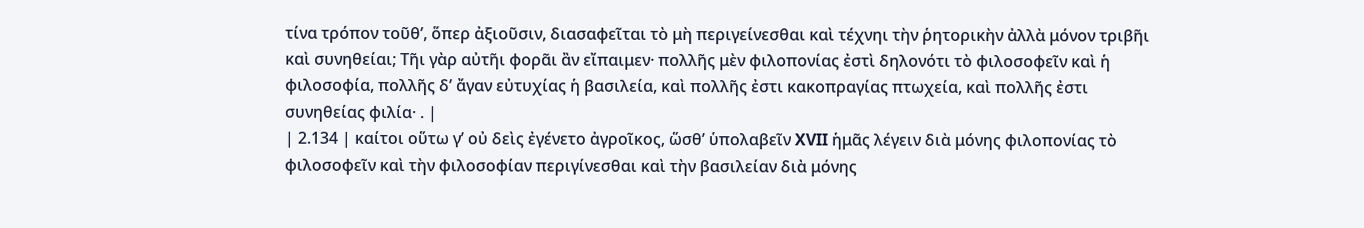τίνα τρόπον τοῦθʼ, ὅπερ ἀξιοῦσιν, διασαφεῖται τὸ μὴ περιγείνεσθαι καὶ τέχνηι τὴν ῥητορικὴν ἀλλὰ μόνον τριβῆι καὶ συνηθείαι; Τῆι γὰρ αὐτῆι φορᾶι ἂν εἴπαιμεν· πολλῆς μὲν φιλοπονίας ἐστὶ δηλονότι τὸ φιλοσοφεῖν καὶ ἡ φιλοσοφία, πολλῆς δʼ ἄγαν εὐτυχίας ἡ βασιλεία, καὶ πολλῆς ἐστι κακοπραγίας πτωχεία, καὶ πολλῆς ἐστι συνηθείας φιλία· . |
| 2.134 | καίτοι οὕτω γʼ οὐ δεὶς ἐγένετο ἀγροῖκος, ὥσθʼ ὑπολαβεῖν XVII ἡμᾶς λέγειν διὰ μόνης φιλοπονίας τὸ φιλοσοφεῖν καὶ τὴν φιλοσοφίαν περιγίνεσθαι καὶ τὴν βασιλείαν διὰ μόνης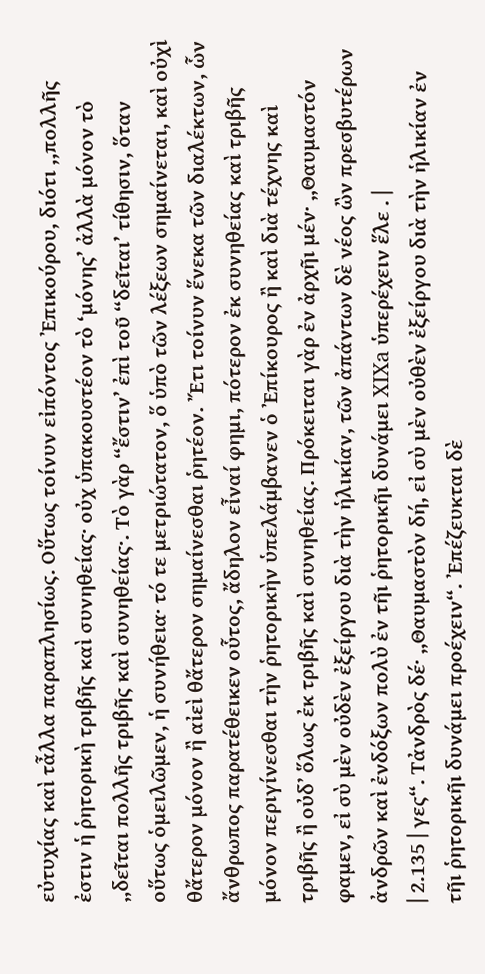εὐτυχίας καὶ τἆλλα παραπλησίως. Οὕτως τοίνυν εἰπόντος Ἐπικούρου, διότι ,,πολλῆς ἐστιν ἡ ῥητορικὴ τριβῆς καὶ συνηθείας· οὐχ ὑπακουστέον τὸ ‘μόνης’ ἀλλὰ μόνον τὸ „δεῖται πολλῆς τριβῆς καὶ συνηθείας·. Τὸ γὰρ “ἔστιν’ ἐπὶ τοῦ “δεῖται’ τίθησιν, ὅταν οὕτως ὁμειλῶμεν, ἡ συνήθεια· τό τε μετριώτατον, ὅ ὑπὸ τῶν λέξεων σημαίνεται, καὶ οὐχὶ θἄτερον μόνον ἢ αἰεὶ θἄτερον σημαίνεσθαι ῥητέον. Ἔτι τοίνυν ἕνεκα τῶν διαλέκτων, ὧν ἄνθρωπος παρατέθεικεν οὗτος, ἄδηλον εἶναί φημι, πότερον ἐκ συνηθείας καὶ τριβῆς μόνον περιγίνεσθαι τὴν ῥητορικὴν ὑπελάμβανεν ὁ Ἐπίκουρος ἢ καὶ διὰ τέχνης καὶ τριβῆς ἢ οὐδʼ ὅλως ἐκ τριβῆς καὶ συνηθείας. Πρόκειται γὰρ ἐν ἀρχῆι μέν· „Θαυμαστόν φαμεν, εἰ σὺ μὲν οὐδὲν ἐξείργου διὰ τὴν ἡλικίαν, τῶν ἀπάντων δὲ νέος ὢν πρεσβυτέρων ἀνδρῶν καὶ ἐνδόξων πολὺ ἐν τῆι ῥητορικῆι δυνάμει XIXa ὑπερέχειν ἕλε . |
| 2.135 | γες“. Τἀνδρὸς δέ· „Θαυμαστὸν δή, εἰ σὺ μὲν οὐθὲν ἐξείργου διὰ τὴν ἡλικίαν ἐν τῆι ῥητορικῆι δυνάμει προέχειν“. Ἐπέζευκται δὲ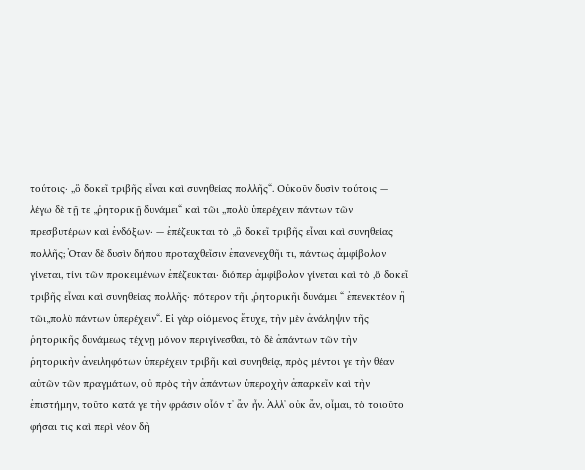τούτοις· ,,ὃ δοκεῖ τριβῆς εἶναι καὶ συνηθείας πολλῆς“. Οὐκοῦν δυσὶν τούτοις — λέγω δὲ τῇ τε „ῥητορικῇ δυνάμει“ καὶ τῶι ,,πολὺ ὑπερέχειν πάντων τῶν πρεσβυτέρων καὶ ἐνδόξων· — ἐπέζευκται τὸ „ὃ δοκεῖ τριβῆς εἶναι καὶ συνηθείας πολλῆς; Ὀταν δὲ δυσὶν δήπου προταχθεῖσιν ἐπανενεχθῆι τι, πάντως ἀμφίβολον γίνεται, τίνι τῶν προκειμένων ἐπέζευκται· διόπερ ἀμφίβολον γίνεται καὶ τὸ ,ὅ δοκεῖ τριβῆς εἶναι καὶ συνηθείας πολλῆς· πότερον τῆι ,ῥητορικῆι δυνάμει “ ἐπενεκτέον ἢ τῶι„πολὺ πάντων ὑπερέχειν“. Εἰ γὰρ οἰόμενος ἔτυχε, τὴν μὲν ἀνάληψιν τῆς ῥητορικῆς δυνάμεως τέχνῃ μόνον περιγίνεσθαι, τὸ δὲ ἀπάντων τῶν τὴν ῥητορικὴν ἀνειληφότων ὑπερέχειν τριβῆι καὶ συνηθείᾳ, πρὸς μέντοι γε τὴν θέαν αὐτῶν τῶν πραγμάτων, οὐ πρὸς τὴν ἀπάντων ὑπεροχὴν ἀπαρκεῖν καὶ τὴν ἐπιστήμην, τοῦτο κατά γε τὴν φράσιν οἷόν τʼ ἄν ἦν. Ἀλλʼ οὐκ ἄν, οἶμαι, τὸ τοιοῦτο φήσαι τις καὶ περὶ νέον δὴ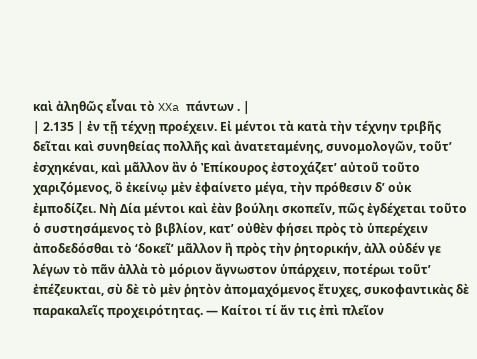καὶ ἀληθῶς εἶναι τὸ XXa πάντων . |
| 2.135 | ἐν τῇ τέχνῃ προέχειν. Εἰ μέντοι τὰ κατὰ τὴν τέχνην τριβῆς δεῖται καὶ συνηθείας πολλῆς καὶ ἀνατεταμένης, συνομολογῶν, τοῦτʼ ἐσχηκέναι, καὶ μᾶλλον ἂν ὁ Ἐπίκουρος ἐστοχάζετʼ αὐτοῦ τοῦτο χαριζόμενος, ὃ ἐκείνῳ μὲν ἐφαίνετο μέγα, τὴν πρόθεσιν δʼ οὐκ ἐμποδίζει. Νὴ Δία μέντοι καὶ ἐὰν βούληι σκοπεῖν, πῶς ἐγδέχεται τοῦτο ὁ συστησάμενος τὸ βιβλίον, κατʼ οὐθὲν φήσει πρὸς τὸ ὑπερέχειν ἀποδεδόσθαι τὸ ‘δοκεῖ’ μᾶλλον ἢ πρὸς τὴν ῥητορικήν, ἀλλ οὐδέν γε λέγων τὸ πᾶν ἀλλὰ τὸ μόριον ἄγνωστον ὑπάρχειν, ποτέρωι τοῦτʼ ἐπέζευκται, σὺ δὲ τὸ μὲν ῥητὸν ἀπομαχόμενος ἔτυχες, συκοφαντικὰς δὲ παρακαλεῖς προχειρότητας. — Καίτοι τί ἄν τις ἐπὶ πλεῖον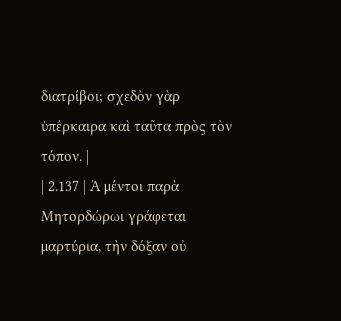διατρίβοι; σχεδὸν γὰρ ὑπέρκαιρα καὶ ταῦτα πρὸς τὸν τόπον. |
| 2.137 | Ἀ μέντοι παρὰ Μητορδώρωι γράφεται μαρτύρια, τὴν δόξαν οὐ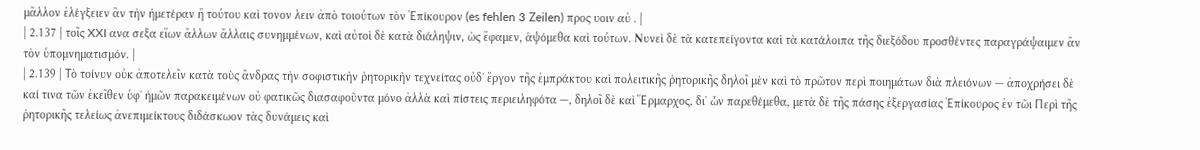μᾶλλον ἐλέγξειεν ἂν τὴν ἡμετέραν ἢ τούτου καὶ τονον λειν ἀπὸ τοιούτων τὸν Ἐπίκουρον (es fehlen 3 Ζeilen) προς υοιν αὐ . |
| 2.137 | τοῖς XXI ανα σεξα εἴων ἄλλων ἄλλαις συνημμένων, καὶ αὐτοὶ δὲ κατὰ διάληψιν, ὡς ἔφαμεν, ἁψόμεθα καὶ τούτων. Νυνεὶ δὲ τὰ κατεπείγοντα καὶ τὰ κατάλοιπα τῆς διεξόδου προσθέντες παραγράψαιμεν ἂν τὸν ὑπομνηματισμόν. |
| 2.139 | Τὸ τοίνυν οὐκ ἀποτελεῖν κατὰ τοὺς ἄνδρας τὴν σοφιστικὴν ῥητορικὴν τεχνείτας οὐδʼ ἔργον τῆς ἐμπράκτου καὶ πολειτικῆς ῥητορικῆς δηλοῖ μὲν καὶ τὸ πρῶτον περὶ ποιημάτων διὰ πλειόνων — ἀποχρήσει δὲ καί τινα τῶν ἐκεῖθεν ὑφʼ ἡμῶν παρακειμένων οὐ φατικῶς διασαφοῦντα μόνο ἀλλὰ καὶ πίστεις περιειληφότα —, δηλοῖ δὲ καὶ Ἕρμαρχος, διʼ ὧν παρεθέμεθα, μετὰ δὲ τῆς πάσης ἐξεργασίας Ἐπίκουρος ἐν τῶι Περὶ τῆς ῥητορικῆς τελείως ἀνεπιμείκτους διδάσκωον τὰς δυνάμεις καὶ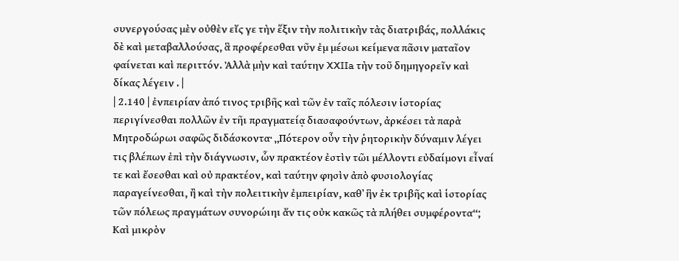συνεργούσας μὲν οὐθὲν εἴς γε τὴν ἕξιν τὴν πολιτικὴν τὰς διατριβάς, πολλάκις δὲ καὶ μεταβαλλούσας, ἃ προφέρεσθαι νῦν ἐμ μέσωι κείμενα πᾶσιν ματαῖον φαίνεται καὶ περιττόν. Ἀλλὰ μὴν καὶ ταύτην XXIIa τὴν τοῦ δημηγορεῖν καὶ δίκας λέγειν . |
| 2.140 | ἐνπειρίαν ἀπό τινος τριβῆς καὶ τῶν ἐν ταῖς πόλεσιν ἱστορίας περιγίνεσθαι πολλῶν ἐν τῆι πραγματείᾳ διασαφούντων, ἀρκέσει τὰ παρὰ Μητροδώρωι σαφῶς διδάσκοντα· „Πότερον οὖν τὴν ῥητορικὴν δύναμιν λέγει τις βλέπων ἐπὶ τὴν διάγνωσιν, ὧν πρακτέον ἐστὶν τῶι μέλλοντι εὐδαίμονι εἶναί τε καὶ ἔσεσθαι καὶ οὐ πρακτέον, καὶ ταύτην φησὶν ἀπὸ φυσιολογίας παραγείνεσθαι, ἢ καὶ τὴν πολειτικὴν ἐμπειρίαν, καθ᾿ ἣν ἐκ τριβῆς καὶ ἱστορίας τῶν πόλεως πραγμάτων συνορώιηι ἄν τις οὐκ κακῶς τὰ πλήθει συμφέροντα“; Καὶ μικρὸν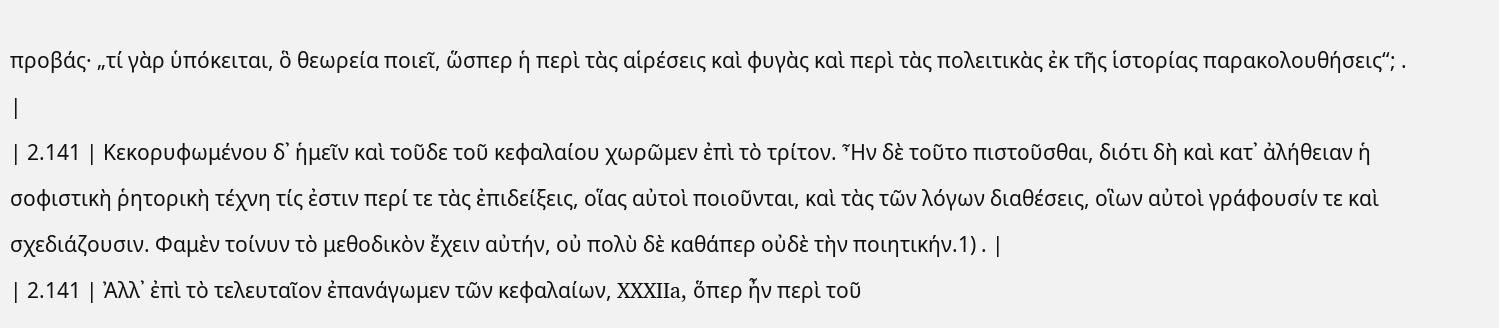προβάς· „τί γὰρ ὑπόκειται, ὃ θεωρεία ποιεῖ, ὥσπερ ἡ περὶ τὰς αἱρέσεις καὶ φυγὰς καὶ περὶ τὰς πολειτικὰς ἐκ τῆς ἱστορίας παρακολουθήσεις“; . |
| 2.141 | Κεκορυφωμένου δ᾿ ἡμεῖν καὶ τοῦδε τοῦ κεφαλαίου χωρῶμεν ἐπὶ τὸ τρίτον. Ἦν δὲ τοῦτο πιστοῦσθαι, διότι δὴ καὶ κατ᾿ ἀλήθειαν ἡ σοφιστικὴ ῥητορικὴ τέχνη τίς ἐστιν περί τε τὰς ἐπιδείξεις, οἵας αὐτοὶ ποιοῦνται, καὶ τὰς τῶν λόγων διαθέσεις, οἳων αὐτοὶ γράφουσίν τε καὶ σχεδιάζουσιν. Φαμὲν τοίνυν τὸ μεθοδικὸν ἔχειν αὐτήν, οὐ πολὺ δὲ καθάπερ οὐδὲ τὴν ποιητικήν.1) . |
| 2.141 | Ἀλλ᾿ ἐπὶ τὸ τελευταῖον ἐπανάγωμεν τῶν κεφαλαίων, XXXIIa, ὅπερ ἦν περὶ τοῦ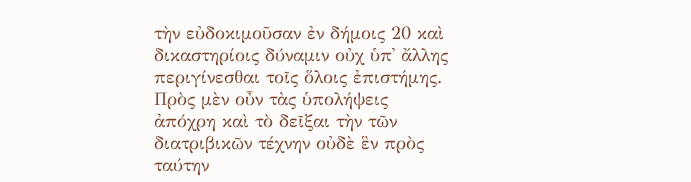τὴν εὐδοκιμοῦσαν ἐν δήμοις 20 καὶ δικαστηρίοις δύναμιν οὐχ ὑπ᾿ ἄλλης περιγίνεσθαι τοῖς ὅλοις ἐπιστήμης. Πρὸς μὲν οὖν τὰς ὑπολήψεις ἀπόχρη καὶ τὸ δεῖξαι τὴν τῶν διατριβικῶν τέχνην οὐδὲ ἓν πρὸς ταύτην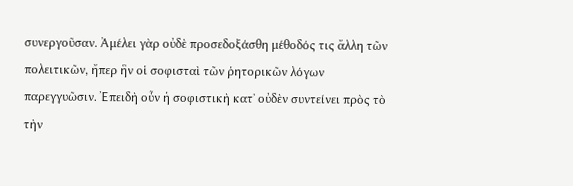συνεργοῦσαν. Ἀμέλει γὰρ οὐδὲ προσεδοξάσθη μέθοδός τις ἄλλη τῶν πολειτικῶν, ἤπερ ἣν οἱ σοφισταὶ τῶν ῥητορικῶν λόγων παρεγγυῶσιν. Ἐπειδὴ οὖν ἡ σοφιστικὴ κατʼ οὐδὲν συντείνει πρὸς τὸ τὴν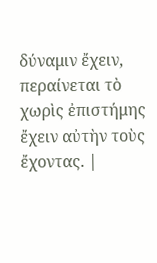δύναμιν ἔχειν, περαίνεται τὸ χωρὶς ἐπιστήμης ἔχειν αὐτὴν τοὺς ἔχοντας. |